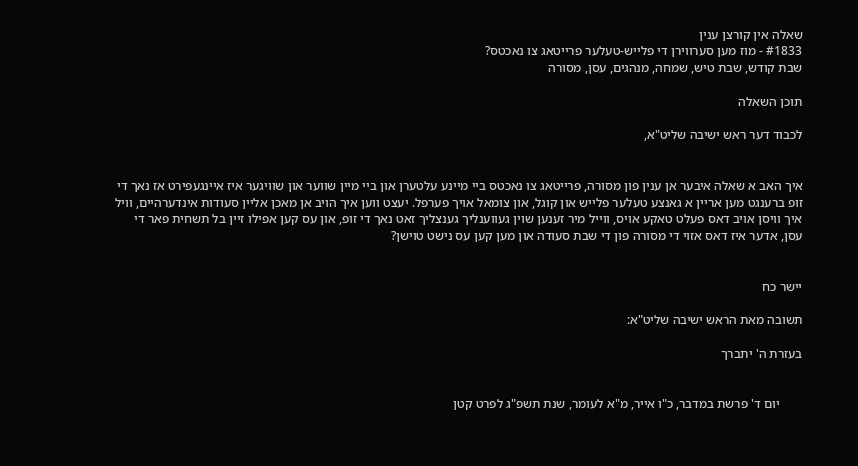שאלה אין קורצן ענין
#1833 - מוז מען סערווירן די פלייש-טעלער פרייטאג צו נאכטס?
שבת קודש, שבת טיש, שמחה, מנהגים, עסן, מסורה

תוכן השאלה

לכבוד דער ראש ישיבה שליט"א,


איך האב א שאלה איבער אן ענין פון מסורה, פרייטאג צו נאכטס ביי מיינע עלטערן און ביי מיין שווער און שוויגער איז איינגעפירט אז נאך די זופ ברענגט מען אריין א גאנצע טעלער פלייש און קוגל, און צומאל אויך פערפל. יעצט ווען איך הויב אן מאכן אליין סעודות אינדערהיים, וויל איך וויסן אויב דאס פעלט טאקע אויס, ווייל מיר זענען שוין געווענליך גענצליך זאט נאך די זופ, און עס קען אפילו זיין בל תשחית פאר די עסן, אדער איז דאס אזוי די מסורה פון די שבת סעודה און מען קען עס נישט טוישן?


יישר כח

תשובה מאת הראש ישיבה שליט"א:

בעזרת ה' יתברך


       יום ד' פרשת במדבר, כ"ו אייר, מ"א לעומר, שנת תשפ"ג לפרט קטן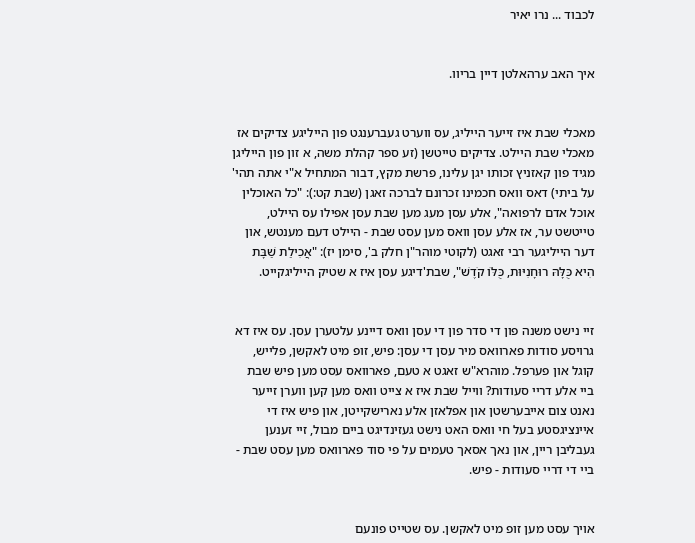לכבוד ... נרו יאיר


איך האב ערהאלטן דיין בריוו.


מאכלי שבת איז זייער הייליג, עס ווערט געברענגט פון הייליגע צדיקים אז מאכלי שבת היילט. צדיקים טייטשן (זע ספר קהלת משה, א זון פון הייליגן מגיד פון קאזניץ זכותו יגן עלינו, פרשת מקץ, דבור המתחיל א"י אתה תהי' על ביתי) דאס וואס חכמינו זכרונם לברכה זאגן (שבת קט:): "כל האוכלין אוכל אדם לרפואה", אלע עסן מעג מען שבת עסן אפילו עס היילט, טייטשט ער, אז אלע עסן וואס מען עסט שבת - היילט דעם מענטש, און דער הייליגער רבי זאגט (לקוטי מוהר"ן חלק ב', סימן יז): "אֲכִילַת שַׁבָּת הִיא כֻּלָּהּ רוּחָנִיּוּת, כֻּלּוֹ קֹדֶשׁ", שבת'דיגע עסן איז א שטיק הייליגקייט.


זיי נישט משנה פון די סדר פון די עסן וואס דיינע עלטערן עסן. עס איז דא גרויסע סודות פארוואס מיר עסן די עסן: פיש, זופ מיט לאקשן, פלייש, קוגל און פערפל. מוהרא"ש זאגט א טעם, פארוואס עסט מען פיש שבת ביי אלע דריי סעודות? ווייל שבת איז א צייט וואס מען קען ווערן זייער נאנט צום אייבערשטן און אפלאזן אלע נארישקייטן, און פיש איז די איינציגסטע בעל חי וואס האט נישט געזינדיגט ביים מבול, זיי זענען געבליבן ריין, און נאך אסאך טעמים על פי סוד פארוואס מען עסט שבת - ביי די דריי סעודות - פיש.


אויך עסט מען זופ מיט לאקשן. עס שטייט פונעם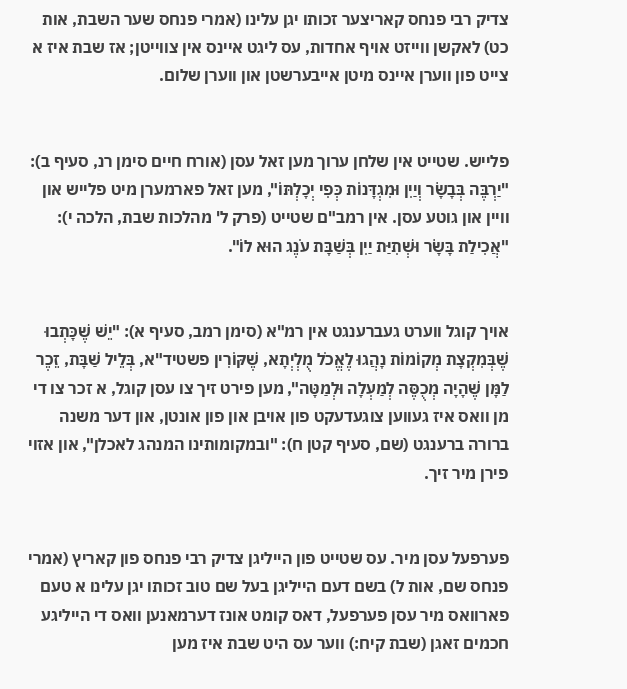צדיק רבי פנחס קאריצער זכותו יגן עלינו (אמרי פנחס שער השבת, אות כט) לאקשן ווייזט אויף אחדות, עס ליגט איינס אין צווייטן; אז שבת איז א צייט פון ווערן איינס מיטן אייבערשטן און ווערן שלום.


פלייש. שטייט אין שלחן ערוך מען זאל עסן (אורח חיים סימן רנ, סעיף ב): "יַרְבֶּה בְּבָשָׂר וְיַיִן וּמִגְדָּנוֹת כְּפִי יְכָלְתּוֹ", מען זאל פארמערן מיט פלייש און וויין און גוטע עסן. אין רמב"ם שטייט (פרק ל' מהלכות שבת, הלכה י): "אֲכִילַת בָּשָׂר וּשְׁתִיַּת יַיִן בְּשַׁבָּת עֹנֶג הוּא לוֹ".


אויך קוגל ווערט געברענגט אין רמ"א (סימן רמב, סעיף א): "יֵשׁ שֶׁכָּתְבוּ שֶׁבְּמִקְצָת מְקוֹמוֹת נָהֲגוּ לֶאֱכֹל מֻלְיְתָא, שֶׁקּוֹרִין פשטיד"א, בְּלֵיל שַׁבָּת, זֵכֶר לַמָּן שֶׁהָיָה מְכֻסֶּה לְמַעְלָה וּלְמַטָּה", מען פירט זיך צו עסן קוגל, א זכר צו די מן וואס איז געווען צוגעדעקט פון אויבן און פון אונטן, און דער משנה ברורה ברענגט (שם, סעיף קטן ח): "ובמקומותינו המנהג לאכלן", און אזוי פירן מיר זיך.


פערפעל עסן מיר. עס שטייט פון הייליגן צדיק רבי פנחס פון קאריץ (אמרי פנחס שם, אות ל) בשם דעם הייליגן בעל שם טוב זכותו יגן עלינו א טעם פארוואס מיר עסן פערפעל, דאס קומט אונז דערמאנען וואס די הייליגע חכמים זאגן (שבת קיח:) ווער עס היט שבת איז מען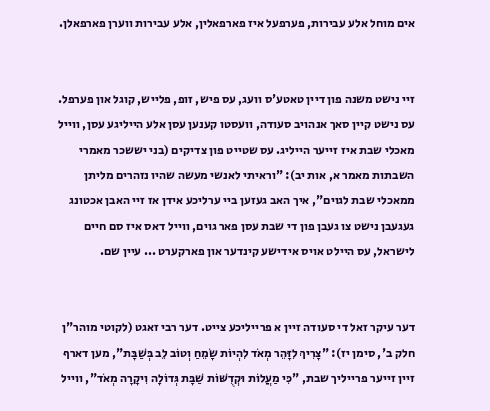אים מוחל אלע עבירות, פערפעל איז פארפאלין, אלע עבירות ווערן פארפאלן.


זיי נישט משנה פון דיין טאטע'ס וועג, עס פיש, זופ, פלייש, קוגל און פערפל. עס נישט קיין סאך אנהויב סעודה, וועסטו קענען עסן אלע הייליגע עסן, ווייל מאכלי שבת איז זייער הייליג. עס שטייט פון צדיקים (בני יששכר מאמרי השבתות מאמר א, אות יב): "וראיתי לאנשי מעשה שהיו נזהרים מליתן ממאכלי שבת לגוים", איך האב געזען ביי ערליכע אידן אז זיי האבן אכטונג געגעבן נישט צו געבן פון די שבת עסן פאר גוים, ווייל דאס איז סם חיים לישראל, עס היילט אויס אידישע קינדער און פארקערט ... עיין שם.


דער עיקר זאל די סעודה זיין א פרייליכע צייט. דער רבי זאגט (לקוטי מוהר"ן חלק ב', סימן יז): "צָרִיךְ לִזָּהֵר מְאֹד לִהְיוֹת שָׂמֵחַ וְטוֹב לֵב בְּשַׁבָּת", מען דארף זיין זייער פרייליך שבת, "כִּי מַעֲלוֹת וּקְדֻשּׁוֹת שַׁבָּת גְּדוֹלָה וִיקָרָה מְאֹד", ווייל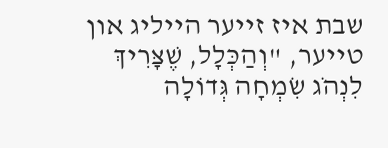שבת איז זייער הייליג און טייער, "וְהַכְּלָל, שֶׁצָּרִיךְ לִנְהֹג שִׂמְחָה גְּדוֹלָה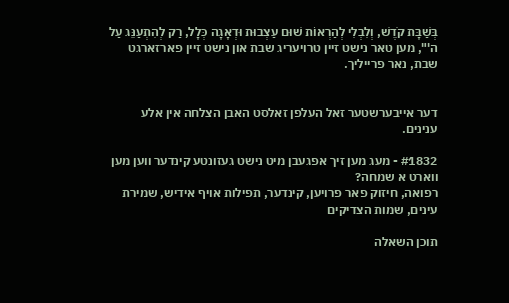בְּשַׁבָּת קֹדֶשׁ, וְלִבְלִי לְהַרְאוֹת שׁוּם עַצְבוּת וּדְאָגָה כְּלָל, רַק לְהִתְעַנֵּג עַל ה'", מען טאר נישט זיין טרויעריג שבת און נישט זיין פארזארגט שבת, נאר פרייליך.


דער אייבערשטער זאל העלפן זאלסט האבן הצלחה אין אלע ענינים.

#1832 - מעג מען זיך אפגעבן מיט נישט געזונטע קינדער ווען מען ווארט א שמחה?
רפואה, חיזוק פאר פרויען, קינדער, תפילות אויף אידיש, שמירת עינים, שמות הצדיקים

תוכן השאלה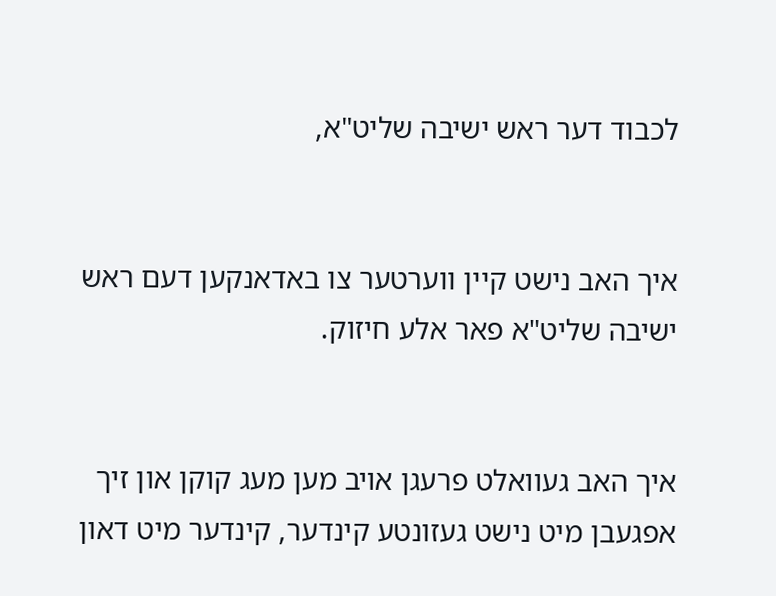לכבוד דער ראש ישיבה שליט"א,


איך האב נישט קיין ווערטער צו באדאנקען דעם ראש ישיבה שליט"א פאר אלע חיזוק.


איך האב געוואלט פרעגן אויב מען מעג קוקן און זיך אפגעבן מיט נישט געזונטע קינדער, קינדער מיט דאון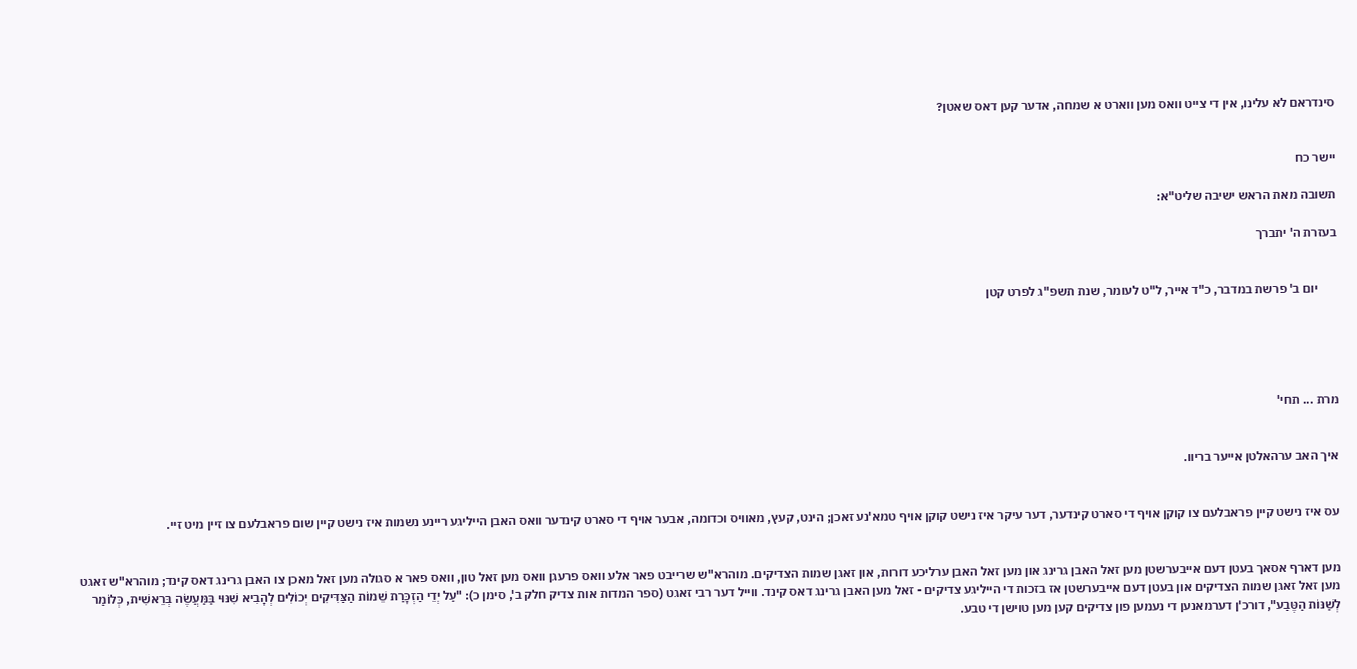סינדראם לא עלינו, אין די צייט וואס מען ווארט א שמחה, אדער קען דאס שאטן?


יישר כח

תשובה מאת הראש ישיבה שליט"א:

בעזרת ה' יתברך


       יום ב' פרשת במדבר, כ"ד אייר, ל"ט לעומר, שנת תשפ"ג לפרט קטן





מרת ... תחי'


איך האב ערהאלטן אייער בריוו.


עס איז נישט קיין פראבלעם צו קוקן אויף די סארט קינדער, דער עיקר איז נישט קוקן אויף טמא'נע זאכן; הינט, קעץ, מאוויס וכדומה, אבער אויף די סארט קינדער וואס האבן הייליגע ריינע נשמות איז נישט קיין שום פראבלעם צו זיין מיט זיי.


מען דארף אסאך בעטן דעם אייבערשטן מען זאל האבן גרינג און מען זאל האבן ערליכע דורות, און זאגן שמות הצדיקים. מוהרא"ש שרייבט פאר אלע וואס פרעגן וואס מען זאל טון, וואס פאר א סגולה מען זאל מאכן צו האבן גרינג דאס קינד; מוהרא"ש זאגט מען זאל זאגן שמות הצדיקים און בעטן דעם אייבערשטן אז בזכות די הייליגע צדיקים - זאל מען האבן גרינג דאס קינד. ווייל דער רבי זאגט (ספר המדות אות צדיק חלק ב', סימן כ): "עַל יְדֵי הַזְכָּרַת שֵׁמוֹת הַצַּדִּיקִים יְכוֹלִים לְהָבִיא שִׁנּוּי בַּמַּעֲשֶׂה בְּרֵאשִׁית, כְּלוֹמַר לְשַׁנּוֹת הַטֶּבַע", דורכ'ן דערמאנען די נעמען פון צדיקים קען מען טוישן די טבע.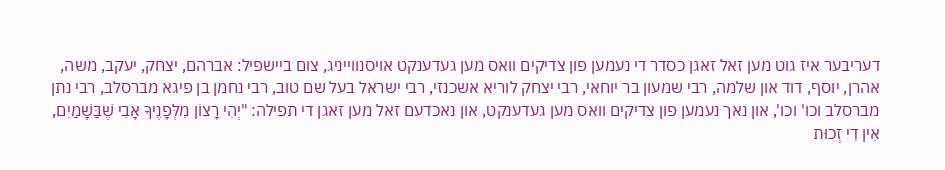דעריבער איז גוט מען זאל זאגן כסדר די נעמען פון צדיקים וואס מען געדענקט אויסנווייניג, צום ביישפיל: אברהם, יצחק, יעקב, משה, אהרן, יוסף, דוד און שלמה, רבי שמעון בר יוחאי, רבי יצחק לוריא אשכנזי, רבי ישראל בעל שם טוב, רבי נחמן בן פיגא מברסלב, רבי נתן מברסלב וכו' וכו', און נאך נעמען פון צדיקים וואס מען געדענקט, און נאכדעם זאל מען זאגן די תפילה: "יְהִי רָצוֹן מִלְּפָנֶיךָ אָבִי שֶׁבַּשָׁמַיִם, אִין דִי זְכוּת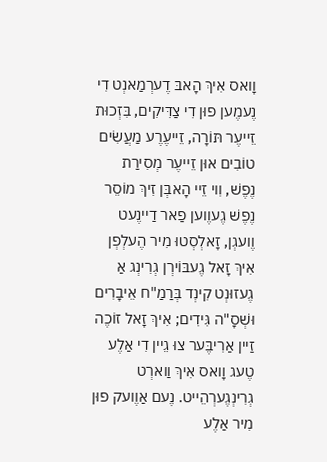וָואס אִיךְ הָאבּ דֶערְמַאנְט דִי נֶעמֶען פוּן דִי צַדִּיקִים, בִּזְכוּת זֵייעֶר תּוֹרָה, זֵייעֶרֶע מַעֲשִׂים טוֹבִים אוּן זֵייעֶר מְסִירַת נֶפֶשׁ, וִוי זֵיי הָאבְּן זִיךְ מוֹסֵר נֶפֶשׁ גֶעוֶוען פַאר דַיינֶעט וֶועגְן, זָאלְסְטוּ מִיר הֶעלְפְן אִיךְ זָאל גֶעבּוֹירְן גְרִינְג אַ גֶעזוּנְט קִינְד בְּרַמַ"ח אֵיבָרִים וּשְׁסָ"ה גִּידִים; אִיךְ זָאל זוֹכֶה זַיין אַרִיבֶּער צוּ גֵיין דִי אַלֶע טֶעג וָואס אִיךְ וַוארְט גְרִינְגֶערְהֵייט. נֶעם אַוֶועק פוּן מִיר אַלֶע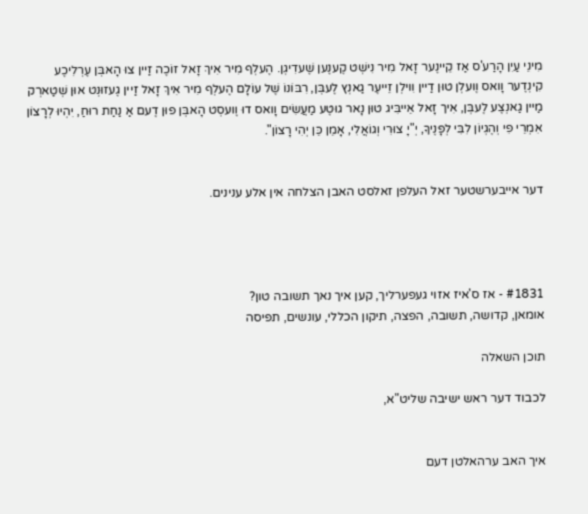מִינֵי עַיִן הָרַע'ס אַז קֵיינֶער זָאל מִיר נִישְׁט קֶענֶען שֶׁעדִיגְן. הֶעלְף מִיר אִיךְ זָאל זוֹכֶה זַיין צוּ הָאבְּן עֶרְלִיכֶע קִינְדֶער וָואס וֶועלְן טוּן דַיין וִוילְן זֵייעֶר גַאנְץ לֶעבְּן, רִבּוֹנוֹ שֶׁל עוֹלָם הֶעלְף מִיר אִיךְ זָאל זַיין גֶעזוּנְט אוּן שְׁטַארְק מַיין גַאנְצֶע לֶעבְּן, אִיך זָאל אֵייבִּיג טוּן נָאר גוּטֶע מַעֲשִׂים וָואס דוּ וֶועסְט הָאבְּן פוּן דֶעם אַ נַחַת רוּחַ, יִהְיוּ לְרָצוֹן אִמְרֵי פִי וְהֶגְיוֹן לִבִּי לְפָנֶיךָ, יְ"יָ צוּרִי וְגוֹאֲלִי, אָמֵן כֵּן יְהִי רָצוֹן".


דער אייבערשטער זאל העלפן זאלסט האבן הצלחה אין אלע ענינים.




#1831 - אז ס'איז אזוי געפערליך, קען איך נאך תשובה טון?
אומאן, קדושה, תשובה, הפצה, תיקון הכללי, עונשים, תפיסה

תוכן השאלה

לכבוד דער ראש ישיבה שליט"א,


איך האב ערהאלטן דעם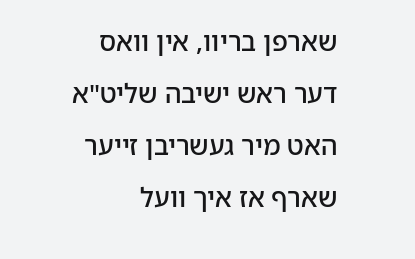שארפן בריוו, אין וואס דער ראש ישיבה שליט"א האט מיר געשריבן זייער שארף אז איך וועל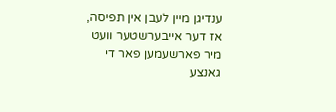ענדיגן מיין לעבן אין תפיסה, אז דער אייבערשטער וועט מיר פארשעמען פאר די גאנצע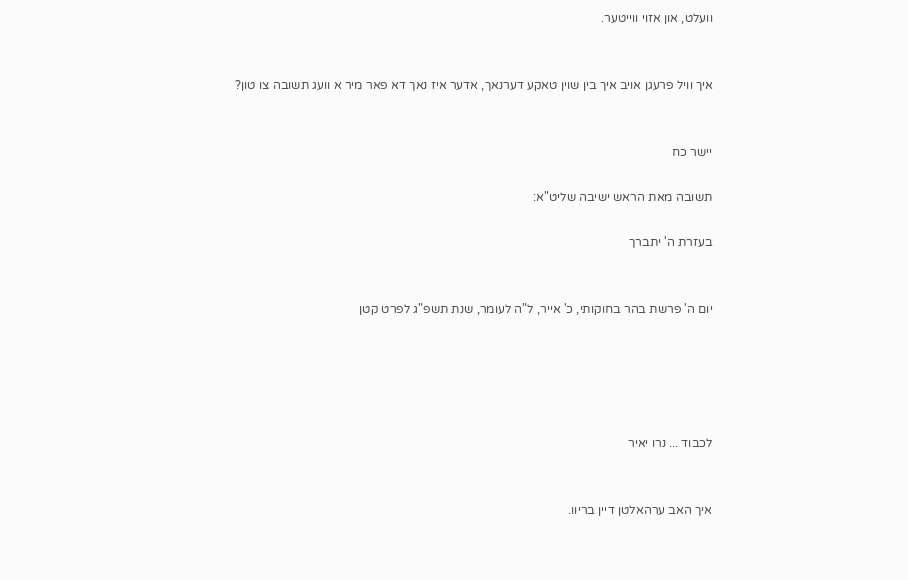וועלט, און אזוי ווייטער.


איך וויל פרעגן אויב איך בין שוין טאקע דערנאך, אדער איז נאך דא פאר מיר א וועג תשובה צו טון?


יישר כח

תשובה מאת הראש ישיבה שליט"א:

בעזרת ה' יתברך


יום ה' פרשת בהר בחוקותי, כ' אייר, ל"ה לעומר, שנת תשפ"ג לפרט קטן





לכבוד ... נרו יאיר


איך האב ערהאלטן דיין בריוו.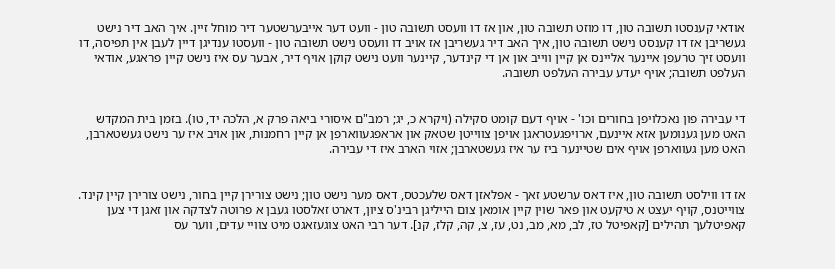אודאי קענסטו תשובה טון, דו מוזט תשובה טון, און אז דו וועסט תשובה טון - וועט דער אייבערשטער דיר מוחל זיין. איך האב דיר נישט געשריבן אז דו קענסט נישט תשובה טון, איך האב דיר געשריבן אז אויב דו וועסט נישט תשובה טון - וועסטו ענדיגן דיין לעבן אין תפיסה, דו וועסט זיך טרעפן איינער אליינס אן קיין ווייב און אן די קינדער, קיינער וועט נישט קוקן אויף דיר, אבער עס איז נישט קיין פראגע, אודאי העלפט תשובה; אויף יעדע עבירה העלפט תשובה.


די עבירה פון נאכלויפן בחורים וכו' - אויף דעם קומט סקילה (ויקרא כ, יג; רמב"ם איסורי ביאה פרק א, הלכה יד, טו). בזמן בית המקדש האט מען גענומען אזא איינעם, ארויפגעטראגן אויפן צווייטן שטאק און אראפגעווארפן אן קיין רחמנות, און אויב איז ער נישט געשטארבן, האט מען געווארפן אויף אים שטיינער ביז ער איז געשטארבן; אזוי הארב איז די עבירה.


אז דו ווילסט תשובה טון, איז דאס ערשטע זאך - אפלאזן דאס שלעכטס, דאס מער נישט טון; נישט צורירן קיין בחור, נישט צורירן קיין קינד. צווייטנס, קויף יעצט א טיקעט און פאר שוין קיין אומאן צום הייליגן רבינ'ס ציון, דארט זאלסטו געבן א פרוטה לצדקה און זאגן די צען קאפיטלעך תהילים [קאפיטל טז, לב, מא, מב, נט, עז, צ, קה, קלז, קנ]. דער רבי האט צוגעזאגט מיט צוויי עדים, ווער עס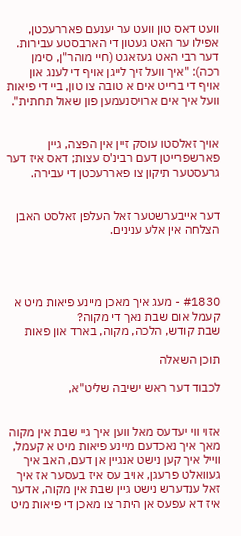וועט דאס טון וועט ער יענעם פאררעכטן, אפילו ער האט געטון די הארבסטע עבירות. דער רבי האט געזאגט (חיי מוהר"ן, סימן רכה): "איך וועל זיך לייגן אויף די לענג און אויף די ברייט אים א טובה צו טון, ביי די פיאות וועל איך אים ארויסנעמען פון שאול תחתית".


אויך זאלסטו עוסק זיין אין הפצה, גיין פארשפרייטן דעם רבינ'ס עצות; דאס איז דער גרעסטער תיקון צו פאררעכטן די עבירה.


דער אייבערשטער זאל העלפן זאלסט האבן הצלחה אין אלע ענינים.




#1830 - מעג איך מאכן מיינע פיאות מיט א קעמל אום שבת נאך די מקוה?
שבת קודש, הלכה, מקוה, בארד און פאות

תוכן השאלה

לכבוד דער ראש ישיבה שליט"א,


אזוי ווי יעדעס מאל ווען איך גיי שבת אין מקוה מאך איך נאכדעם מיינע פיאות מיט א קעמל, ווייל איך קען נישט אנגיין אן דעם, האב איך געוואלט פרעגן, אויב עס איז בעסער אז איך זאל ענדערש נישט גיין שבת אין מקוה, אדער איז דא עפעס אן היתר צו מאכן די פיאות מיט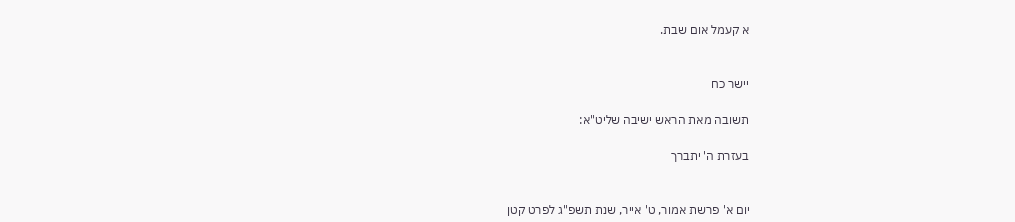א קעמל אום שבת.


יישר כח

תשובה מאת הראש ישיבה שליט"א:

בעזרת ה' יתברך


יום א' פרשת אמור, ט' אייר, שנת תשפ"ג לפרט קטן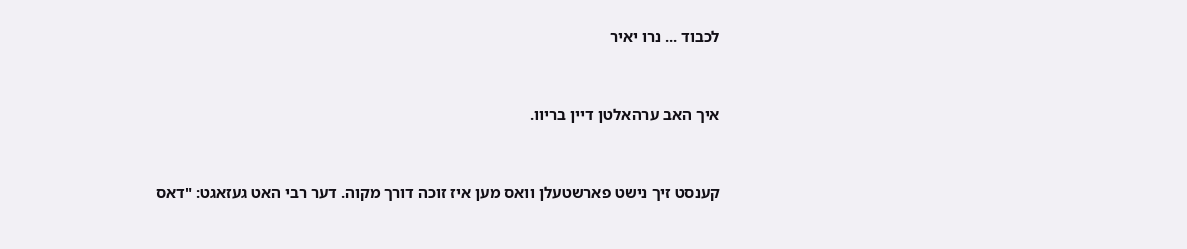לכבוד ... נרו יאיר


איך האב ערהאלטן דיין בריוו.


קענסט זיך נישט פארשטעלן וואס מען איז זוכה דורך מקוה. דער רבי האט געזאגט: "דאס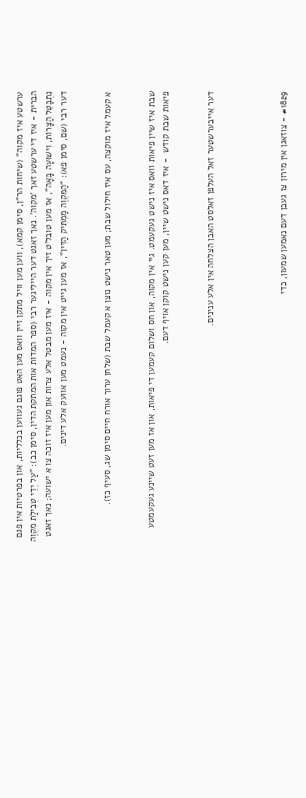ערשטע איז מקוה" (שיחות הר"ן, סימן קמא), ווען מען וויל מתקן זיין וואס מען האט פוגם געווען בכלליות, און בפרטיות אין פגם הברית - איז די ערשטע זאך 'מקוה'. נאך זאגט דער הייליגער רבי (ספר המדות אות המתקת הדין, סימן כב): "עַל יְדֵי טְבִילַת מִקְוֶה נִתְבַּטֵּל הַצָּרוֹת, וִישׁוּעָה בָּאָה", אז מען טובל'ט זיך אין מקוה - איז מען מבטל אלע צרות און מען איז זוכה צו א ישועה; נאך זאגט דער רבי (שם, סימן פא): "הַמִּקְוֶה מַמְתִּיק הַדִּין", אז מען גייט אין מקוה - נעמט מען אוועק אלע דינים.


א קעמל איז מוקצה, עס איז חילול שבת; מען טאר נישט נוצן א קעמל שבת (שלחן ערוך אורח חיים סימן שג, סעיף כז).


שבת איז שיין פיאות וואס איז נישט געקעמט. גיי אין מקוה, און חס ושלום קעמען די פיאות, און אז מען זעט שיינע געקעמטע פיאות שבת קודש  - איז דאס נישט שיין, מען קען נישט קוקן אויף דעם.


דער אייבערשטער זאל העלפן זאלסט האבן הצלחה אין אלע ענינים.




#1829 - צוזאגן אין מירון צו געבן דעם נאמען שמעון, כדי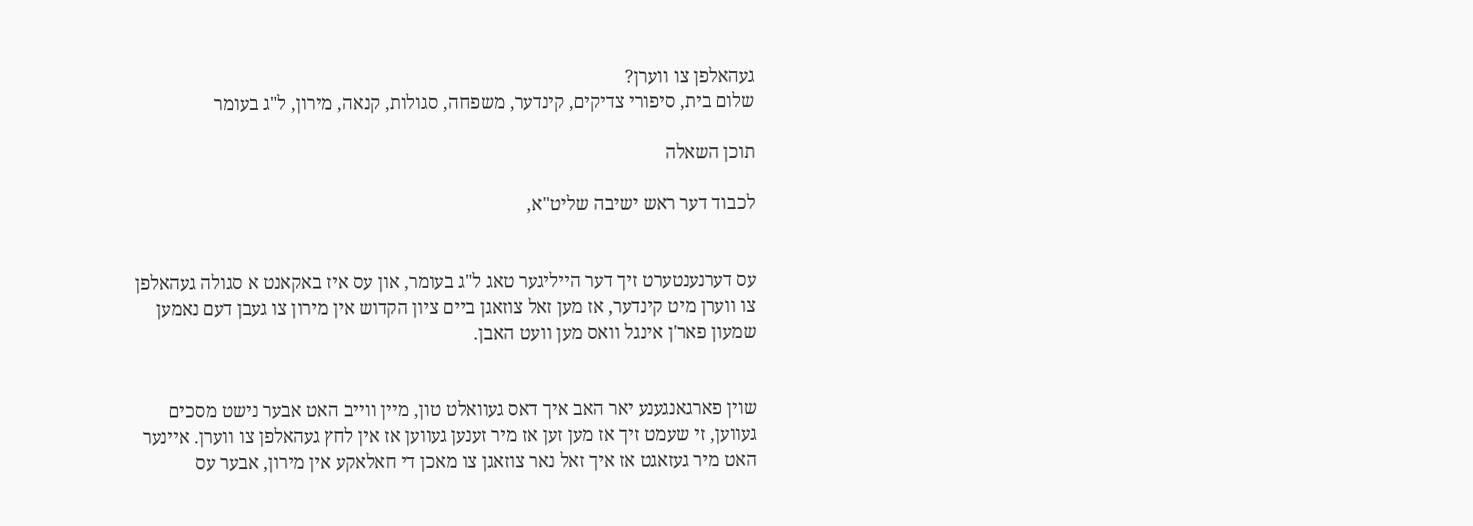געהאלפן צו ווערן?
שלום בית, סיפורי צדיקים, קינדער, משפחה, סגולות, קנאה, מירון, ל"ג בעומר

תוכן השאלה

לכבוד דער ראש ישיבה שליט"א,


עס דערנענטערט זיך דער הייליגער טאג ל"ג בעומר, און עס איז באקאנט א סגולה געהאלפן צו ווערן מיט קינדער, אז מען זאל צוזאגן ביים ציון הקדוש אין מירון צו געבן דעם נאמען שמעון פאר'ן אינגל וואס מען וועט האבן.


שוין פארגאנגענע יאר האב איך דאס געוואלט טון, מיין ווייב האט אבער נישט מסכים געווען, זי שעמט זיך אז מען זען אז מיר זענען געווען אז אין לחץ געהאלפן צו ווערן. איינער האט מיר געזאגט אז איך זאל נאר צוזאגן צו מאכן די חאלאקע אין מירון, אבער עס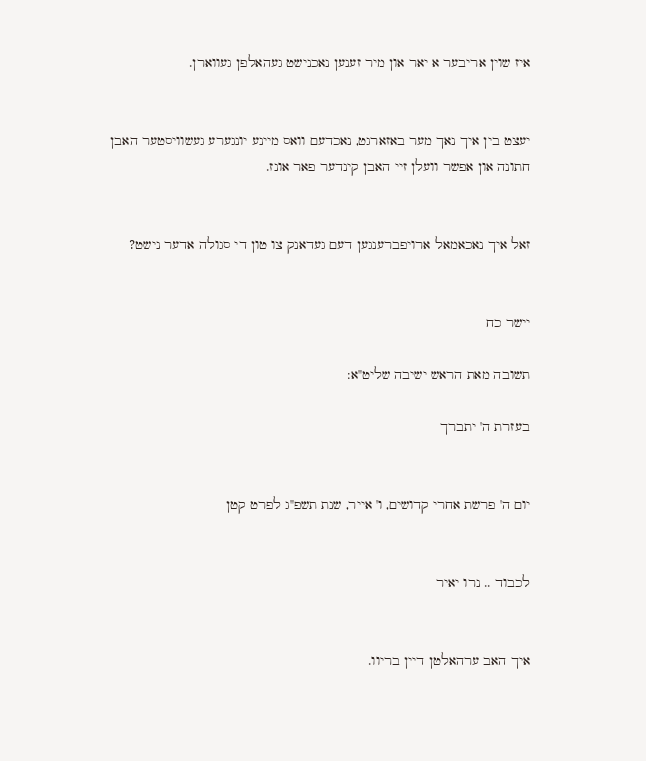איז שוין אריבער א יאר און מיר זענען נאכנישט געהאלפן געווארן.


יעצט בין איך נאך מער באזארגט, נאכדעם וואס מיינע יונגערע געשוויסטער האבן חתונה און אפשר וועלן זיי האבן קינדער פאר אונז.


זאל איך נאכאמאל ארויפברענגען דעם געדאנק צו טון די סגולה אדער נישט?


יישר כח

תשובה מאת הראש ישיבה שליט"א:

בעזרת ה' יתברך


יום ה' פרשת אחרי קדושים, ו' אייר, שנת תשפ"ג לפרט קטן


לכבוד .. נרו יאיר


איך האב ערהאלטן דיין בריוו.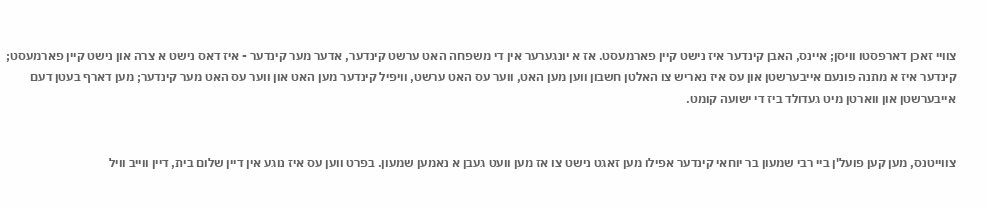צוויי זאכן דארפסטו וויסן; איינס, האבן קינדער איז נישט קיין פארמעסט. אז א יונגערער אין די משפחה האט ערשט קינדער, אדער מער קינדער - איז דאס נישט א צרה און נישט קיין פארמעסט; קינדער איז א מתנה פונעם אייבערשטן און עס איז נאריש צו האלטן חשבון ווען מען האט, ווער עס האט ערשט, וויפיל קינדער מען האט און ווער עס האט מער קינדער; מען דארף בעטן דעם אייבערשטן און ווארטן מיט געדולד ביז די ישועה קומט.


צווייטנס, מען קען פועל'ן ביי רבי שמעון בר יוחאי קינדער אפילו מען זאגט נישט צו אז מען וועט געבן א נאמען שמעון. בפרט ווען עס איז נוגע אין דיין שלום בית, דיין ווייב וויל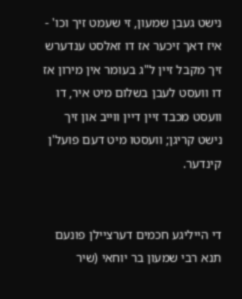נישט געבן שמעון, זי שעמט זיך וכו' - איז דאך זיכער אז דו זאלסט ענדערש זיך מקבל זיין ל"ג בעומר אין מירון אז דו וועסט לעבן בשלום מיט איר, דו וועסט מכבד זיין דיין ווייב און זיך נישט קריגן; וועסטו מיט דעם פועל'ן קינדער.


די הייליגע חכמים דערציילן פונעם תנא רבי שמעון בר יוחאי (שיר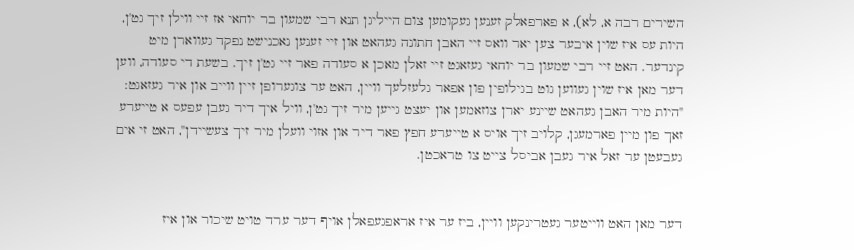השירים רבה א, לא), א פארפאלק זענען געקומען צום הייליגן תנא רבי שמעון בר יוחאי אז זיי ווילן זיך גט'ן, היות עס איז שוין איבער צען יאר וואס זיי האבן חתונה געהאט און זיי זענען נאכנישט נפקד געווארן מיט קינדער. האט זיי רבי שמעון בר יוחאי געזאגט זיי זאלן מאכן א סעודה פאר זיי גט'ן זיך. בשעת די סעודה, ווען דער מאן איז שוין געווען גוט בגילופין פון אפאר גלעזלעך וויין, האט ער צוגערופן זיין ווייב און איר געזאגט: "היות מיר האבן געהאט שיינע יארן צוזאמען און יעצט גייען מיר זיך גט'ן, וויל איך דיר געבן עפעס א טייערע זאך פון מיין פארמעגן, קלויב זיך אויס א טייערע חפץ פאר דיר און אזוי וועלן מיר זיך צעשיידן", האט זי אים געבעטן ער זאל איר געבן אביסל צייט צו טראכטן.


דער מאן האט ווייטער געטרינקען וויין, ביז ער איז אראפגעפאלן אויף דער ערד טויט שיכור און איז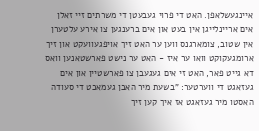איינגעשלאפן. האט די פרוי געבעטן די משרתים זיי זאלן אים אריינלייגן אין בעט און אים ברענגען צו אירע עלטערן אין שטוב, צומארגנס ווען ער האט זיך אויפגעוועקט און זיך ארומגעקוקט וואו ער איז - האט ער נישט פארשטאנען וואס דא גייט פאר, האט זי אים געגעבן צו פארשטיין און אים געזאגט די ווערטער: "בשעת מיר האבן געמאכט די סעודה האסטו מיר געזאגט אז איך קען זיך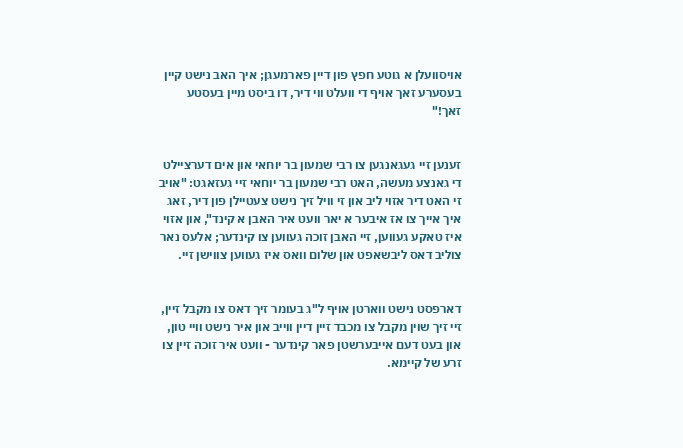אויסוועלן א גוטע חפץ פון דיין פארמעגן; איך האב נישט קיין בעסערע זאך אויף די וועלט ווי דיר, דו ביסט מיין בעסטע זאך!"


זענען זיי געגאנגען צו רבי שמעון בר יוחאי און אים דערציילט די גאנצע מעשה, האט רבי שמעון בר יוחאי זיי געזאגט: "אויב זי האט דיר אזוי ליב און זי וויל זיך נישט צעטיילן פון דיר, זאג איך אייך צו אז איבער א יאר וועט איר האבן א קינד", און אזוי איז טאקע געווען, זיי האבן זוכה געווען צו קינדער; אלעס נאר צוליב דאס ליבשאפט און שלום וואס איז געווען צווישן זיי.


דארפסט נישט ווארטן אויף ל"ג בעומר זיך דאס צו מקבל זיין, זיי זיך שוין מקבל צו מכבד זיין דיין ווייב און איר נישט וויי טון, און בעט דעם אייבערשטן פאר קינדער - וועט איר זוכה זיין צו זרע של קיימא.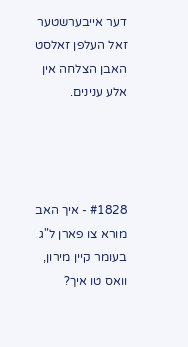דער אייבערשטער זאל העלפן זאלסט האבן הצלחה אין אלע ענינים.




#1828 - איך האב מורא צו פארן ל"ג בעומר קיין מירון, וואס טו איך?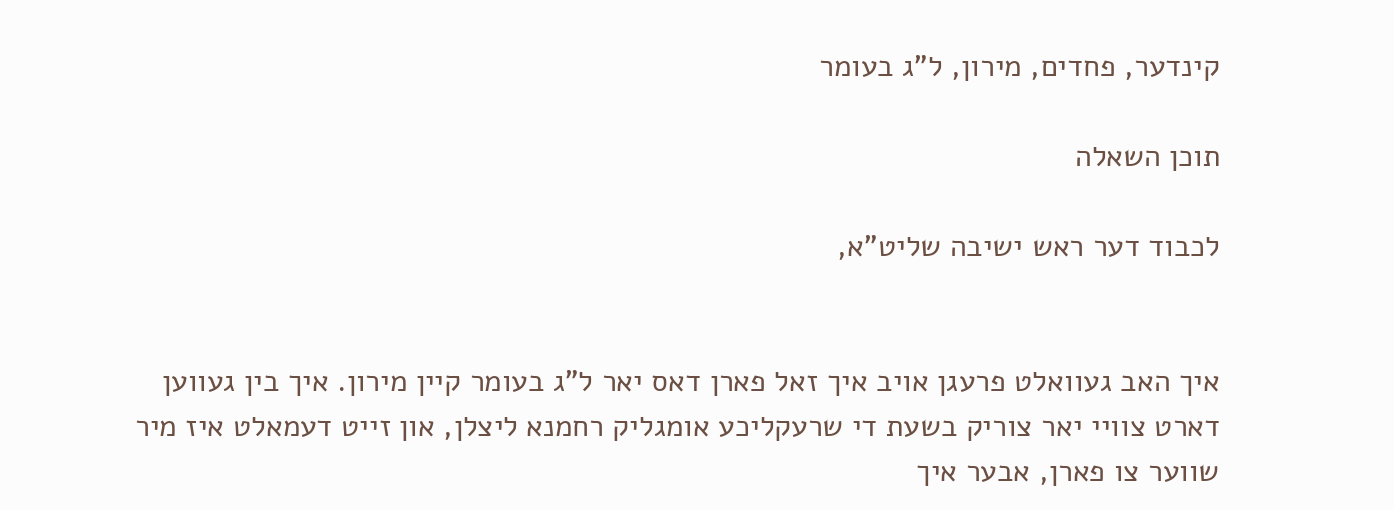קינדער, פחדים, מירון, ל"ג בעומר

תוכן השאלה

לכבוד דער ראש ישיבה שליט"א,


איך האב געוואלט פרעגן אויב איך זאל פארן דאס יאר ל"ג בעומר קיין מירון. איך בין געווען דארט צוויי יאר צוריק בשעת די שרעקליכע אומגליק רחמנא ליצלן, און זייט דעמאלט איז מיר שווער צו פארן, אבער איך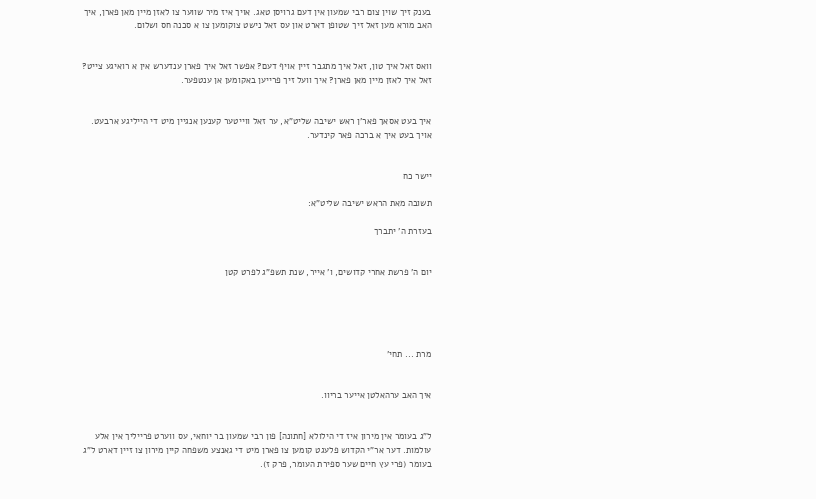בענק זיך שוין צום רבי שמעון אין דעם גרויסן טאג. אויך איז מיר שווער צו לאזן מיין מאן פארן, איך האב מורא מען זאל זיך שטופן דארט און עס זאל נישט צוקומען צו א סכנה חס ושלום.


וואס זאל איך טון, זאל איך מתגבר זיין אויף דעם? אפשר זאל איך פארן ענדערש אין א רואיגע צייט? זאל איך לאזן מיין מאן פארן? איך וועל זיך פרייען באקומען אן ענטפער.


איך בעט אסאך פאר'ן ראש ישיבה שליט"א, ער זאל ווייטער קענען אנגיין מיט די הייליגע ארבעט. אויך בעט איך א ברכה פאר קינדער.


יישר כח

תשובה מאת הראש ישיבה שליט"א:

בעזרת ה' יתברך


יום ה' פרשת אחרי קדושים, ו' אייר, שנת תשפ"ג לפרט קטן





מרת ... תחי'


איך האב ערהאלטן אייער בריוו.


ל"ג בעומר אין מירון איז די הילולא [חתונה] פון רבי שמעון בר יוחאי, עס ווערט פרייליך אין אלע עולמות. דער אר"י הקדוש פלעגט קומען צו פארן מיט די גאנצע משפחה קיין מירון צו זיין דארט ל"ג בעומר (פרי עץ חיים שער ספירת העומר, פרק ז).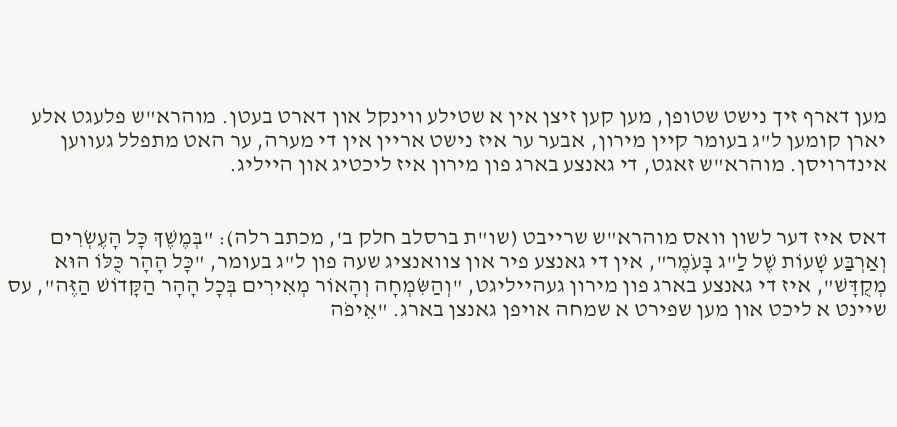מען דארף זיך נישט שטופן, מען קען זיצן אין א שטילע ווינקל און דארט בעטן. מוהרא"ש פלעגט אלע יארן קומען ל"ג בעומר קיין מירון, אבער ער איז נישט אריין אין די מערה, ער האט מתפלל געווען אינדרויסן. מוהרא"ש זאגט, די גאנצע בארג פון מירון איז ליכטיג און הייליג.


דאס איז דער לשון וואס מוהרא"ש שרייבט (שו"ת ברסלב חלק ב', מכתב רלה): "בְּמֶשֶׁךְ כָּל הָעֶשְׂרִים וְאַרְבַּע שָׁעוֹת שֶׁל לַ"ג בָּעֹמֶר", אין די גאנצע פיר און צוואנציג שעה פון ל"ג בעומר, "כָּל הָהָר כֻּלּוֹ הוּא מְקֻדָּשׁ", איז די גאנצע בארג פון מירון געהייליגט, "וְהַשִּׂמְחָה וְהָאוֹר מְאִירִים בְּכָל הָהָר הַקָּדוֹשׁ הַזֶּה", עס שיינט א ליכט און מען שפירט א שמחה אויפן גאנצן בארג. "אֵיפֹה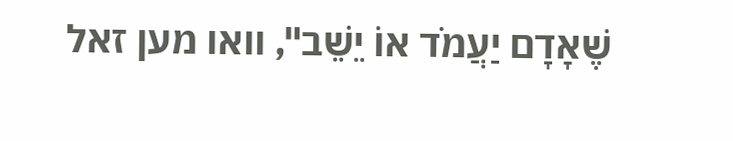שֶׁאָדָם יַעֲמֹד אוֹ יֵשֵׁב", וואו מען זאל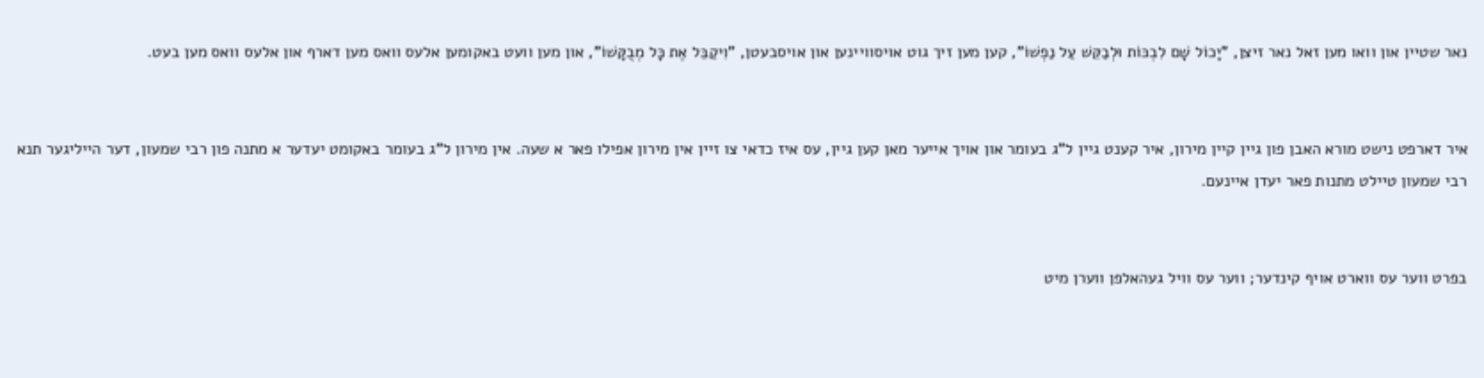נאר שטיין און וואו מען זאל נאר זיצן, "יָכוֹל שָׁם לִבְכּוֹת וּלְבַקֵּשׁ עַל נַפְשׁוֹ", קען מען זיך גוט אויסוויינען און אויסבעטן, "וִיקַבֵּל אֶת כָּל מְבֻקָּשׁוֹ", און מען וועט באקומען אלעס וואס מען דארף און אלעס וואס מען בעט.


איר דארפט נישט מורא האבן פון גיין קיין מירון, איר קענט גיין ל"ג בעומר און אויך אייער מאן קען גיין, עס איז כדאי צו זיין אין מירון אפילו פאר א שעה. אין מירון ל"ג בעומר באקומט יעדער א מתנה פון רבי שמעון, דער הייליגער תנא רבי שמעון טיילט מתנות פאר יעדן איינעם.


בפרט ווער עס ווארט אויף קינדער; ווער עס וויל געהאלפן ווערן מיט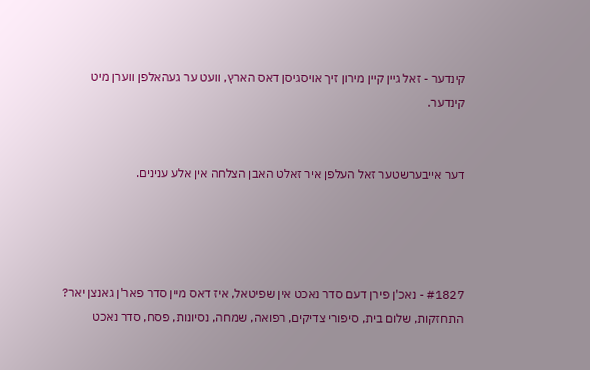קינדער - זאל גיין קיין מירון זיך אויסגיסן דאס הארץ, וועט ער געהאלפן ווערן מיט קינדער.


דער אייבערשטער זאל העלפן איר זאלט האבן הצלחה אין אלע ענינים.




#1827 - נאכ'ן פירן דעם סדר נאכט אין שפיטאל, איז דאס מיין סדר פאר'ן גאנצן יאר?
התחזקות, שלום בית, סיפורי צדיקים, רפואה, שמחה, נסיונות, פסח, סדר נאכט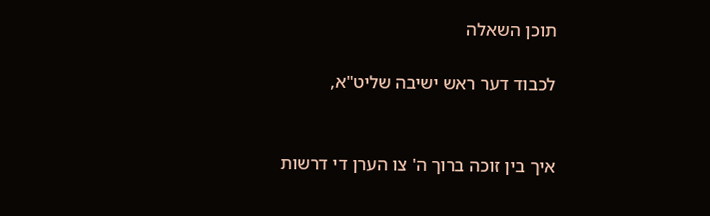תוכן השאלה

לכבוד דער ראש ישיבה שליט"א,


איך בין זוכה ברוך ה' צו הערן די דרשות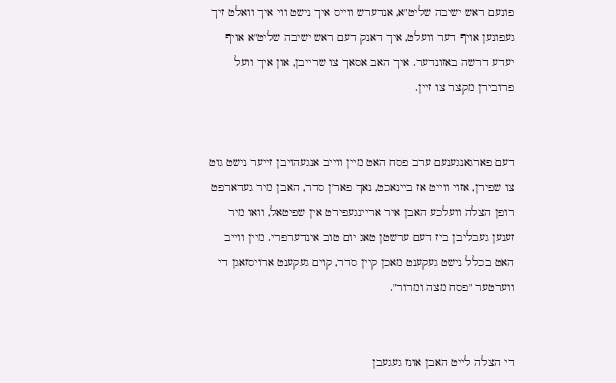פונעם ראש ישיבה שליט"א, אנדערש ווייס איך נישט ווי איך וואלט זיך געפונען אויף דער וועלט, איך דאנק דעם ראש ישיבה שליט"א אויף יעדע דרשה באזונדער. איך האב אסאך צו שרייבן, און איך וועל פרובירן מקצר צו זיין.


דעם פארגאנגענעם ערב פסח האט מיין ווייב אנגעהויבן זייער נישט גוט צו שפירן, אזוי ווייט אז ביינאכט, נאך פאר'ן סדר, האבן מיר געדארפט רופן הצלה וועלכע האבן איר אריינגעפירט אין שפיטאל, וואו מיר זענען געבליבן ביז דעם ערשטן טאג יום טוב אינדערפרי. מיין ווייב האט בכלל נישט געקענט מאכן קיין סדר, קוים געקענט ארויסזאגן די ווערטער "פסח מצה ומרור".


די הצלה לייט האבן אונז געגעבן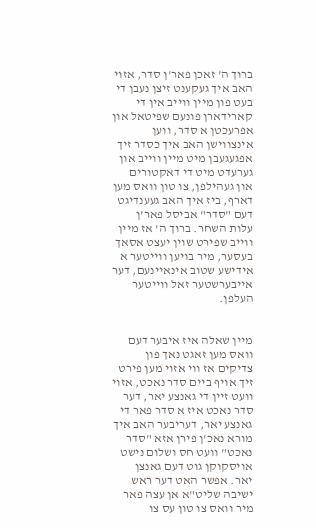ברוך ה' זאכן פאר'ן סדר, אזוי האב איך געקענט זיצן נעבן די בעט פון מיין ווייב אין די קארידארן פונעם שפיטאל און אפרעכטן א סדר, ווען אינצווישן האב איך כסדר זיך אפגעגעבן מיט מיין ווייב און גערעדט מיט די דאקטורים און געהילפן, צו טון וואס מען דארף, ביז איך האב געענדיגט דעם "סדר" אביסל פאר'ן עלות השחר. ברוך ה' אז מיין ווייב שפירט שוין יעצט אסאך בעסער, מיר בויען ווייטער א אידישע שטוב אינאיינעם, דער אייבערשטער זאל ווייטער העלפן.


מיין שאלה איז איבער דעם וואס מען זאגט נאך פון צדיקים אז ווי אזוי מען פירט זיך אויף ביים סדר נאכט, אזוי וועט זיין די גאנצע יאר, דער סדר נאכט איז א סדר פאר די גאנצע יאר, דעריבער האב איך מורא נאכ'ן פירן אזא "סדר נאכט" וועט חס ושלום נישט אויסקוקן גוט דעם גאנצן יאר. אפשר האט דער ראש ישיבה שליט"א אן עצה פאר מיר וואס צו טון עס צו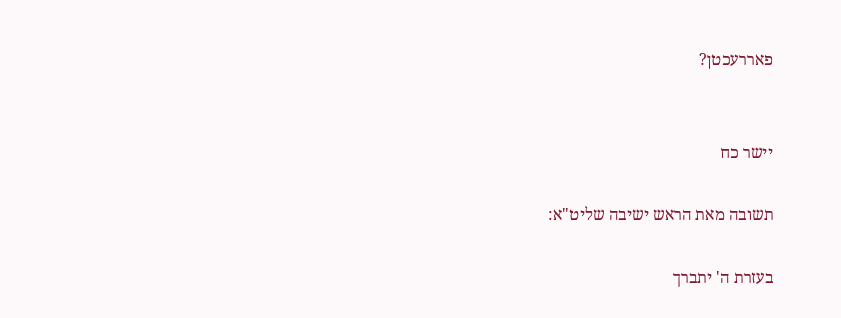פאררעכטן?


יישר כח

תשובה מאת הראש ישיבה שליט"א:

בעזרת ה' יתברך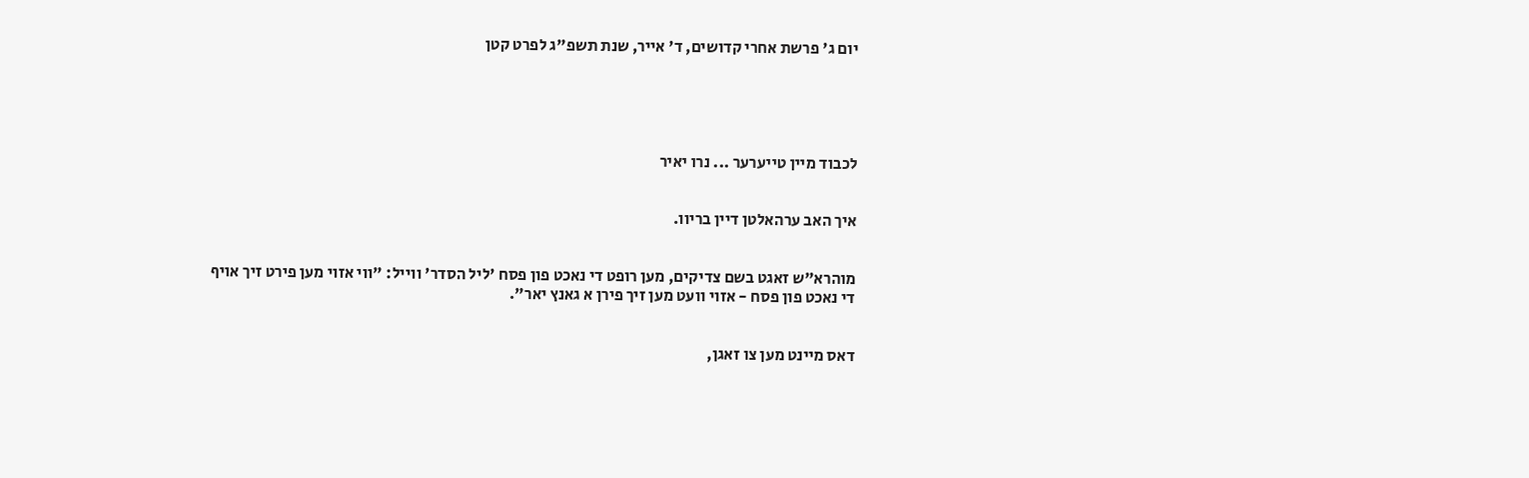יום ג' פרשת אחרי קדושים, ד' אייר, שנת תשפ"ג לפרט קטן





לכבוד מיין טייערער ... נרו יאיר


איך האב ערהאלטן דיין בריוו.


מוהרא"ש זאגט בשם צדיקים, מען רופט די נאכט פון פסח 'ליל הסדר' ווייל: "ווי אזוי מען פירט זיך אויף די נאכט פון פסח - אזוי וועט מען זיך פירן א גאנץ יאר".


דאס מיינט מען צו זאגן,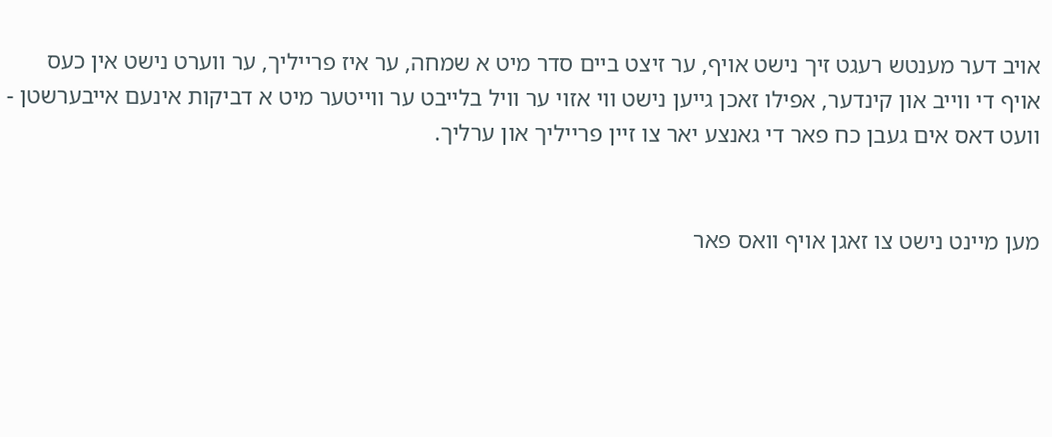אויב דער מענטש רעגט זיך נישט אויף, ער זיצט ביים סדר מיט א שמחה, ער איז פרייליך, ער ווערט נישט אין כעס אויף די ווייב און קינדער, אפילו זאכן גייען נישט ווי אזוי ער וויל בלייבט ער ווייטער מיט א דביקות אינעם אייבערשטן - וועט דאס אים געבן כח פאר די גאנצע יאר צו זיין פרייליך און ערליך.


מען מיינט נישט צו זאגן אויף וואס פאר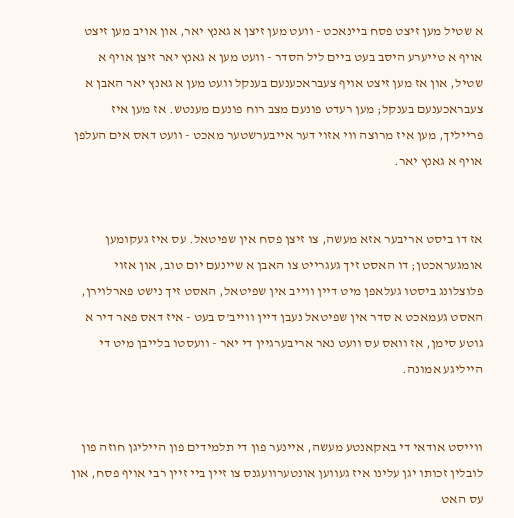א שטיל מען זיצט פסח ביינאכט - וועט מען זיצן א גאנץ יאר, און אויב מען זיצט אויף א טייערע היסב בעט ביים ליל הסדר - וועט מען א גאנץ יאר זיצן אויף א שטיל, און אז מען זיצט אויף צעבראכענעם בענקל וועט מען א גאנץ יאר האבן א צעבראכענעם בענקל; מען רעדט פונעם מצב רוח פונעם מענטש. אז מען איז פרייליך, מען איז מרוצה ווי אזוי דער אייבערשטער מאכט - וועט דאס אים העלפן אויף א גאנץ יאר.


אז דו ביסט אריבער אזא מעשה, צו זיצן פסח אין שפיטאל. עס איז געקומען אומגעראכטן; דו האסט זיך געגרייט צו האבן א שיינעם יום טוב, און אזוי פלוצלונג ביסטו געלאפן מיט דיין ווייב אין שפיטאל, האסט זיך נישט פארלוירן, האסט געמאכט א סדר אין שפיטאל נעבן דיין ווייב'ס בעט - איז דאס פאר דיר א גוטע סימן, אז וואס עס וועט נאר אריבערגיין די יאר - וועסטו בלייבן מיט די הייליגע אמונה.


ווייסט אודאי די באקאנטע מעשה, איינער פון די תלמידים פון הייליגן חוזה פון לובלין זכותו יגן עלינו איז געווען אונטערוועגנס צו זיין ביי זיין רבי אויף פסח, און עס האט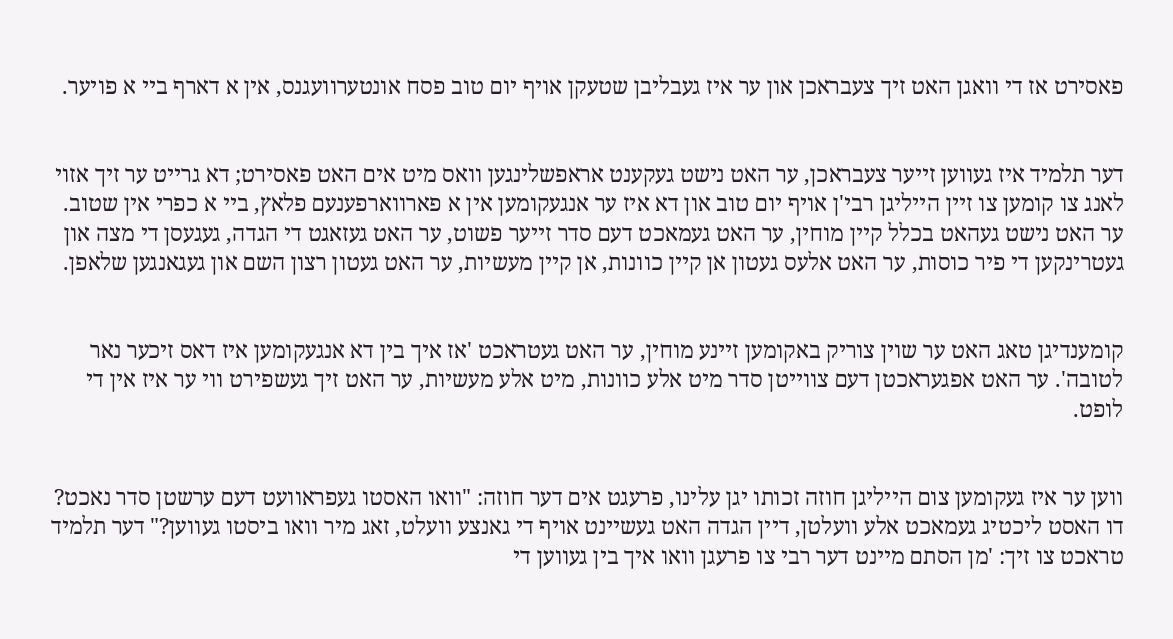פאסירט אז די וואגן האט זיך צעבראכן און ער איז געבליבן שטעקן אויף יום טוב פסח אונטערוועגנס, אין א דארף ביי א פויער.


דער תלמיד איז געווען זייער צעבראכן, ער האט נישט געקענט אראפשלינגען וואס מיט אים האט פאסירט; דא גרייט ער זיך אזוי לאנג צו קומען צו זיין הייליגן רבי'ן אויף יום טוב און דא איז ער אנגעקומען אין א פארווארפענעם פלאץ, ביי א כפרי אין שטוב. ער האט נישט געהאט בכלל קיין מוחין, ער האט געמאכט דעם סדר זייער פשוט, ער האט געזאגט די הגדה, געגעסן די מצה און געטרינקען די פיר כוסות, ער האט אלעס געטון אן קיין כוונות, אן קיין מעשיות, ער האט געטון רצון השם און געגאנגען שלאפן.


קומענדיגן טאג האט ער שוין צוריק באקומען זיינע מוחין, ער האט געטראכט 'אז איך בין דא אנגעקומען איז דאס זיכער נאר לטובה'. ער האט אפגעראכטן דעם צווייטן סדר מיט אלע כוונות, מיט אלע מעשיות, ער האט זיך געשפירט ווי ער איז אין די לופט.


ווען ער איז געקומען צום הייליגן חוזה זכותו יגן עלינו, פרעגט אים דער חוזה: "וואו האסטו געפראוועט דעם ערשטן סדר נאכט? דו האסט ליכטיג געמאכט אלע וועלטן, דיין הגדה האט געשיינט אויף די גאנצע וועלט, זאג מיר וואו ביסטו געווען?" דער תלמיד טראכט צו זיך: 'מן הסתם מיינט דער רבי צו פרעגן וואו איך בין געווען די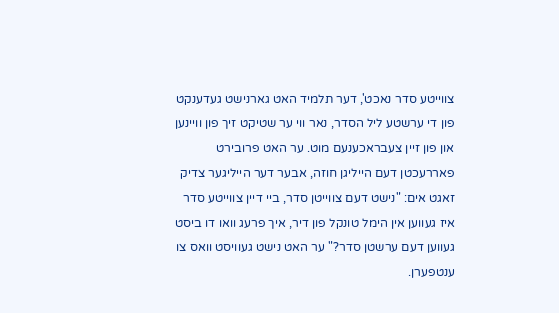צווייטע סדר נאכט', דער תלמיד האט גארנישט געדענקט פון די ערשטע ליל הסדר, נאר ווי ער שטיקט זיך פון וויינען און פון זיין צעבראכענעם מוט. ער האט פרובירט פאררעכטן דעם הייליגן חוזה, אבער דער הייליגער צדיק זאגט אים: "נישט דעם צווייטן סדר, ביי דיין צווייטע סדר איז געווען אין הימל טונקל פון דיר, איך פרעג וואו דו ביסט געווען דעם ערשטן סדר?" ער האט נישט געוויסט וואס צו ענטפערן.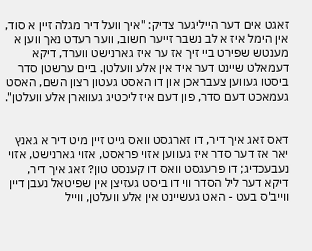זאגט אים דער הייליגער צדיק: "איך וועל דיר מגלה זיין א סוד, אין הימל איז א לב נשבר זייער חשוב, ווער רעדט נאך ווען א מענטש שפירט ביי זיך אז ער איז גארנישט ווערד, דיקא דעמאלט שיינט דער איד אין אלע וועלטן. ביים ערשטן סדר ביסטו געווען צעבראכן און דו האסט געטון רצון השם, האסט געמאכט דעם סדר, פון דעם איז ליכטיג געווארן אלע וועלטן".


דאס זאג איך דיר, דו זארגסט וואס גייט זיין מיט דיר א גאנץ יאר אז דער סדר איז געווען אזוי פראסט, אזוי גארנישט, אזוי נעבעכדיג; דו פרעגסט וואס דו קענסט טון? זאג איך דיר, דיקא דער ליל הסדר ווי דו ביסט געזיצן אין שפיטאל נעבן דיין ווייב'ס בעט - האט געשיינט אין אלע וועלטן, ווייל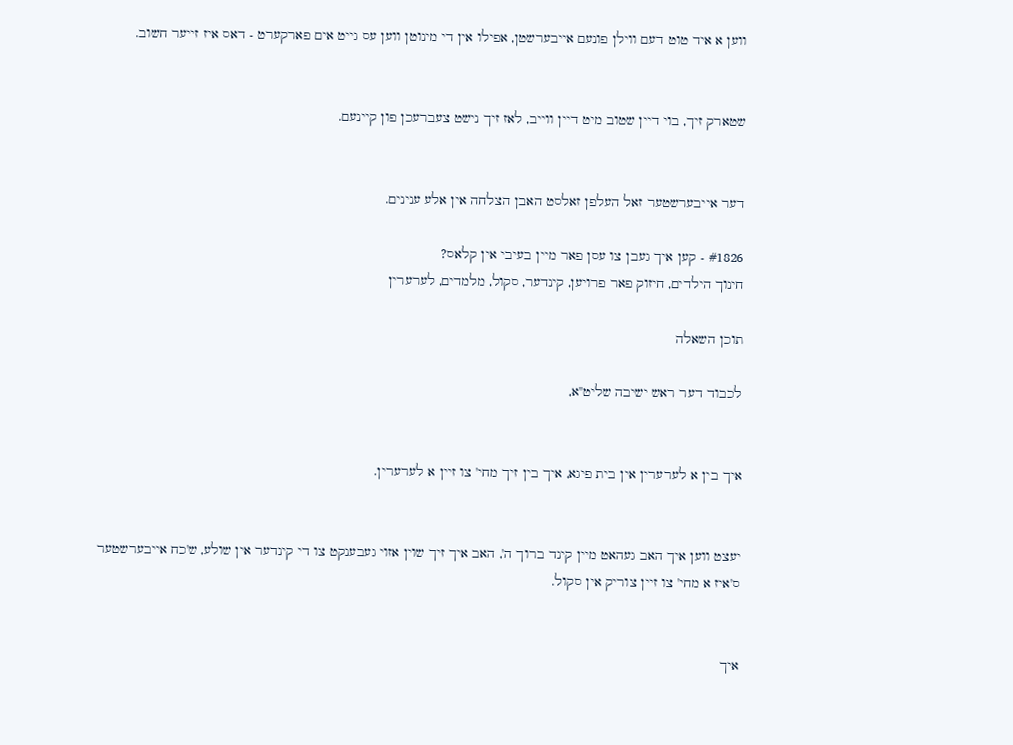ווען א איד טוט דעם ווילן פונעם אייבערשטן, אפילו אין די מינוטן ווען עס גייט אים פארקערט - דאס איז זייער חשוב.


שטארק זיך, בוי דיין שטוב מיט דיין ווייב, לאז זיך נישט צעברעכן פון קיינעם.


דער אייבערשטער זאל העלפן זאלסט האבן הצלחה אין אלע ענינים.

#1826 - קען איך געבן צו עסן פאר מיין בעיבי אין קלאס?
חינוך הילדים, חיזוק פאר פרויען, קינדער, סקול, מלמדים, לערערין

תוכן השאלה

לכבוד דער ראש ישיבה שליט"א,


איך בין א לערערין אין בית פיגא, איך בין זיך מחי' צו זיין א לערערין.


יעצט ווען איך האב געהאט מיין קינד ברוך ה', האב איך זיך שוין אזוי געבענקט צו די קינדער אין שולע, ש'כח אייבערשטער ס'איז א מחי' צו זיין צוריק אין סקול.


איך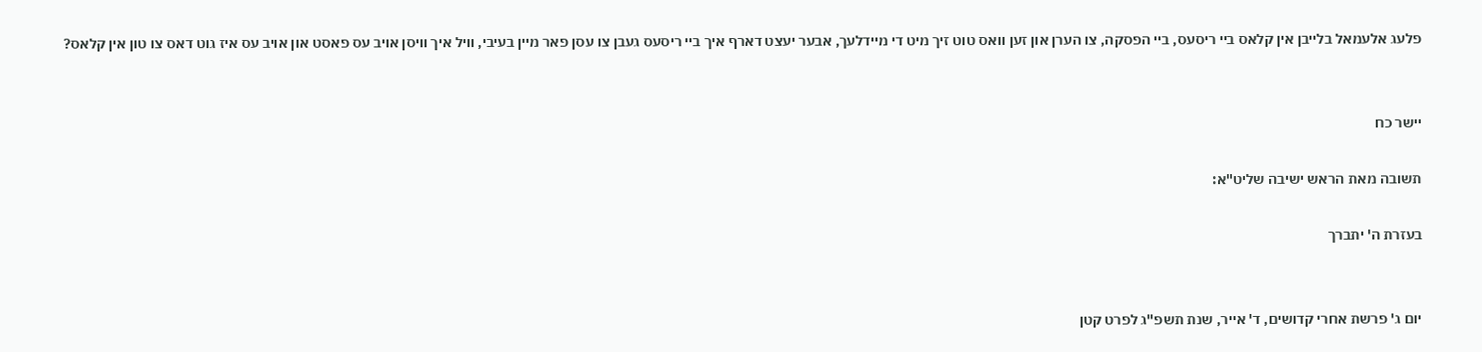פלעג אלעמאל בלייבן אין קלאס ביי ריסעס, ביי הפסקה, צו הערן און זען וואס טוט זיך מיט די מיידלעך, אבער יעצט דארף איך ביי ריסעס געבן צו עסן פאר מיין בעיבי, וויל איך וויסן אויב עס פאסט און אויב עס איז גוט דאס צו טון אין קלאס?


יישר כח

תשובה מאת הראש ישיבה שליט"א:

בעזרת ה' יתברך


יום ג' פרשת אחרי קדושים, ד' אייר, שנת תשפ"ג לפרט קטן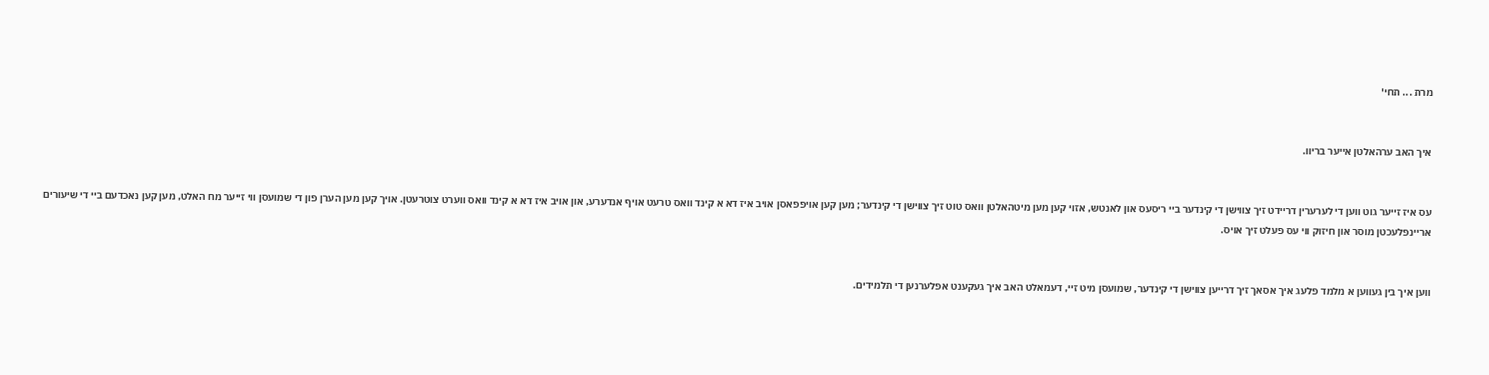מרת ... תחי'


איך האב ערהאלטן אייער בריוו.


עס איז זייער גוט ווען די לערערין דריידט זיך צווישן די קינדער ביי ריסעס און לאנטש, אזוי קען מען מיטהאלטן וואס טוט זיך צווישן די קינדער; מען קען אויפפאסן אויב איז דא א קינד וואס טרעט אויף אנדערע, און אויב איז דא א קינד וואס ווערט צוטרעטן. אויך קען מען הערן פון די שמועסן ווי זייער מח האלט, מען קען נאכדעם ביי די שיעורים אריינפלעכטן מוסר און חיזוק ווי עס פעלט זיך אויס.


ווען איך בין געווען א מלמד פלעג איך אסאך זיך דרייען צווישן די קינדער, שמועסן מיט זיי, דעמאלט האב איך געקענט אפלערנען די תלמידים.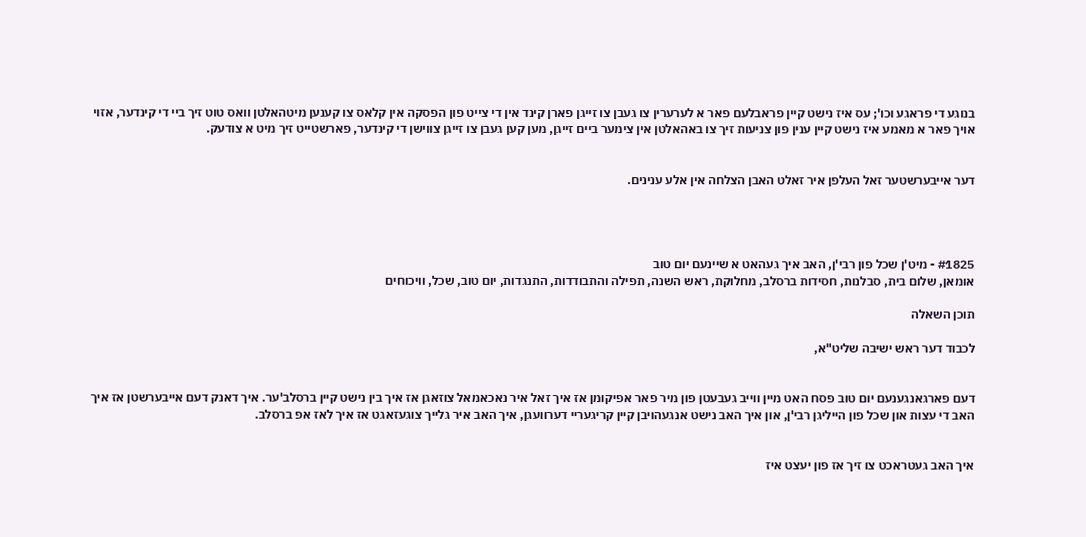בנוגע די פראגע וכו'; עס איז נישט קיין פראבלעם פאר א לערערין צו געבן צו זייגן פארן קינד אין די צייט פון הפסקה אין קלאס צו קענען מיטהאלטן וואס טוט זיך ביי די קינדער, אזוי אויך פאר א מאמע איז נישט קיין ענין פון צניעות זיך צו באהאלטן אין צימער ביים זייגן, מען קען געבן צו זייגן צווישן די קינדער, פארשטייט זיך מיט א צודעק.


דער אייבערשטער זאל העלפן איר זאלט האבן הצלחה אין אלע ענינים.




#1825 - מיט'ן שכל פון רבי'ן, האב איך געהאט א שיינעם יום טוב
אומאן, שלום בית, סבלנות, חסידות ברסלב, מחלוקת, ראש השנה, תפילה והתבודדות, התנגדות, יום טוב, שכל, וויכוחים

תוכן השאלה

לכבוד דער ראש ישיבה שליט"א,


דעם פארגאנגענעם יום טוב פסח האט מיין ווייב געבעטן פון מיר פאר אפיקומן אז איך זאל איר נאכאמאל צוזאגן אז איך בין נישט קיין ברסלב'ער. איך דאנק דעם אייבערשטן אז איך האב די עצות און שכל פון הייליגן רבי'ן, און איך האב נישט אנגעהויבן קיין קריגעריי דערוועגן, איך האב איר גלייך צוגעזאגט אז איך לאז אפ ברסלב.


איך האב געטראכט צו זיך אז פון יעצט איז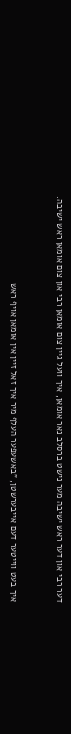דער רבי און דער ראש ישיבה מער נישט ברסלב נאר אומאן, איך וועל גיין צום אומאן רבי און צום אומאן ראש ישיבה.


איך בעט ווייטער דעם אייבערשטן, "באשעפער העלף מיר איך זאל זיין אין אומאן אויף ראש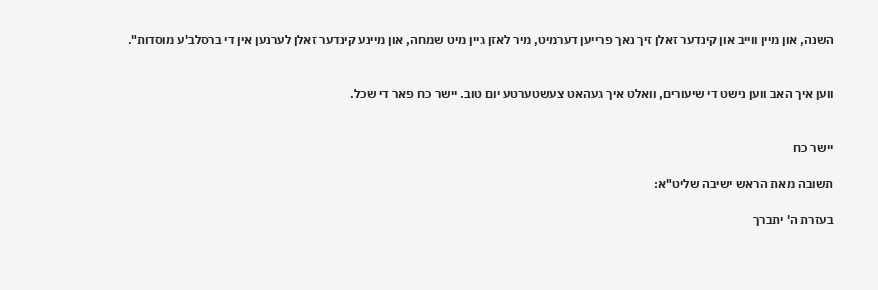השנה, און מיין ווייב און קינדער זאלן זיך נאך פרייען דערמיט, מיר לאזן גיין מיט שמחה, און מיינע קינדער זאלן לערנען אין די ברסלב'ע מוסדות".


ווען איך האב ווען נישט די שיעורים, וואלט איך געהאט צעשטערטע יום טוב. יישר כח פאר די שכל.


יישר כח

תשובה מאת הראש ישיבה שליט"א:

בעזרת ה' יתברך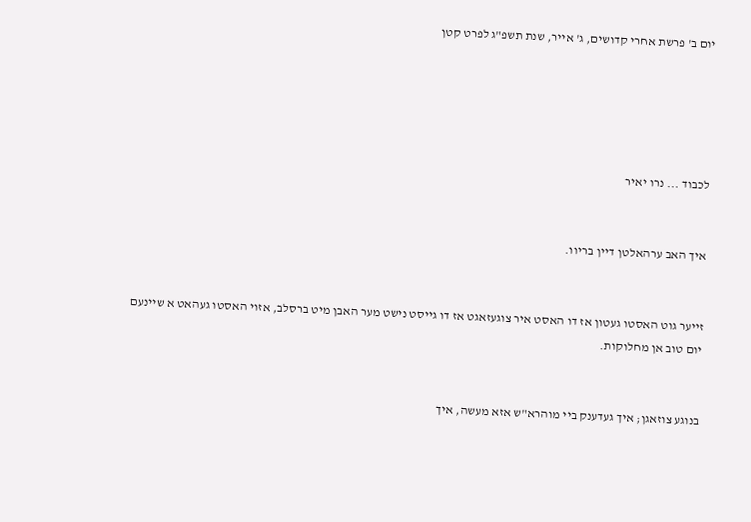יום ב' פרשת אחרי קדושים, ג' אייר, שנת תשפ"ג לפרט קטן





לכבוד ... נרו יאיר


איך האב ערהאלטן דיין בריוו.


זייער גוט האסטו געטון אז דו האסט איר צוגעזאגט אז דו גייסט נישט מער האבן מיט ברסלב, אזוי האסטו געהאט א שיינעם יום טוב אן מחלוקות.


בנוגע צוזאגן; איך געדענק ביי מוהרא"ש אזא מעשה, איך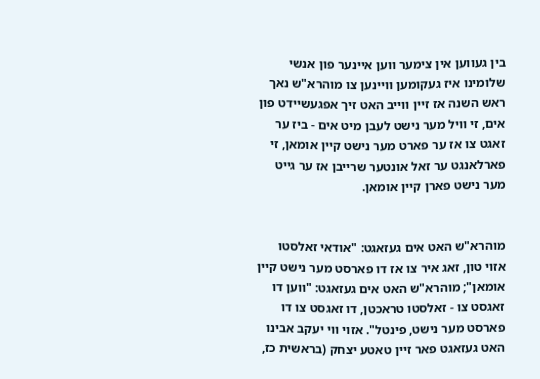בין געווען אין צימער ווען איינער פון אנשי שלומינו איז געקומען וויינען צו מוהרא"ש נאך ראש השנה אז זיין ווייב האט זיך אפגעשיידט פון אים, זי וויל מער נישט לעבן מיט אים - ביז ער זאגט צו אז ער פארט מער נישט קיין אומאן, זי פארלאנגט ער זאל אונטער שרייבן אז ער גייט מער נישט פארן קיין אומאן.


מוהרא"ש האט אים געזאגט: "אודאי זאלסטו אזוי טון, זאג איר צו אז דו פארסט מער נישט קיין אומאן"; מוהרא"ש האט אים געזאגט: "ווען דו זאגסט צו - זאלסטו טראכטן, דו זאגסט צו דו פארסט מער נישט, פינטל". אזוי ווי יעקב אבינו האט געזאגט פאר זיין טאטע יצחק (בראשית כז,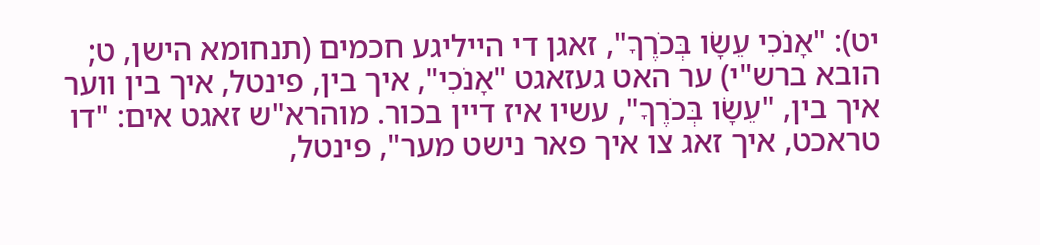יט): "אָנֹכִי עֵשָׂו בְּכֹרֶךָ", זאגן די הייליגע חכמים (תנחומא הישן, ט; הובא ברש"י) ער האט געזאגט "אָנֹכִי", איך בין, פינטל, איך בין ווער איך בין, "עֵשָׂו בְּכֹרֶךָ", עשיו איז דיין בכור. מוהרא"ש זאגט אים: "דו טראכט, איך זאג צו איך פאר נישט מער", פינטל,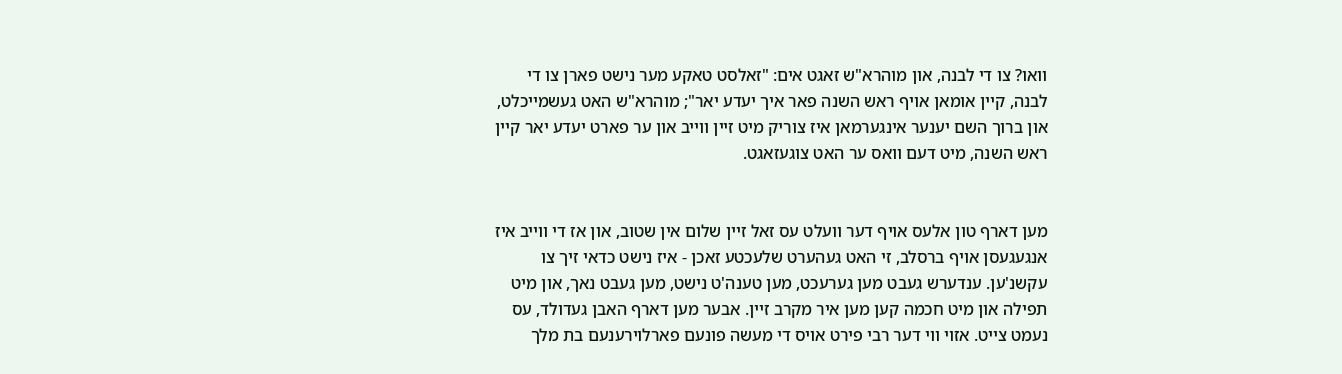וואו? צו די לבנה, און מוהרא"ש זאגט אים: "זאלסט טאקע מער נישט פארן צו די לבנה, קיין אומאן אויף ראש השנה פאר איך יעדע יאר"; מוהרא"ש האט געשמייכלט, און ברוך השם יענער אינגערמאן איז צוריק מיט זיין ווייב און ער פארט יעדע יאר קיין ראש השנה, מיט דעם וואס ער האט צוגעזאגט.


מען דארף טון אלעס אויף דער וועלט עס זאל זיין שלום אין שטוב, און אז די ווייב איז אנגעגעסן אויף ברסלב, זי האט געהערט שלעכטע זאכן - איז נישט כדאי זיך צו עקשנ'ען. ענדערש געבט מען גערעכט, מען טענה'ט נישט, מען געבט נאך, און מיט תפילה און מיט חכמה קען מען איר מקרב זיין. אבער מען דארף האבן געדולד, עס נעמט צייט. אזוי ווי דער רבי פירט אויס די מעשה פונעם פארלוירענעם בת מלך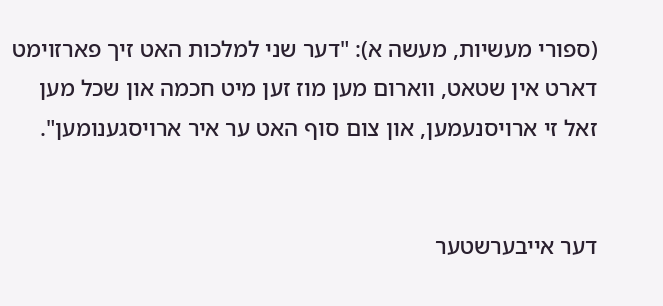(ספורי מעשיות, מעשה א): "דער שני למלכות האט זיך פארזוימט דארט אין שטאט, ווארום מען מוז זען מיט חכמה און שכל מען זאל זי ארויסנעמען, און צום סוף האט ער איר ארויסגענומען".


דער אייבערשטער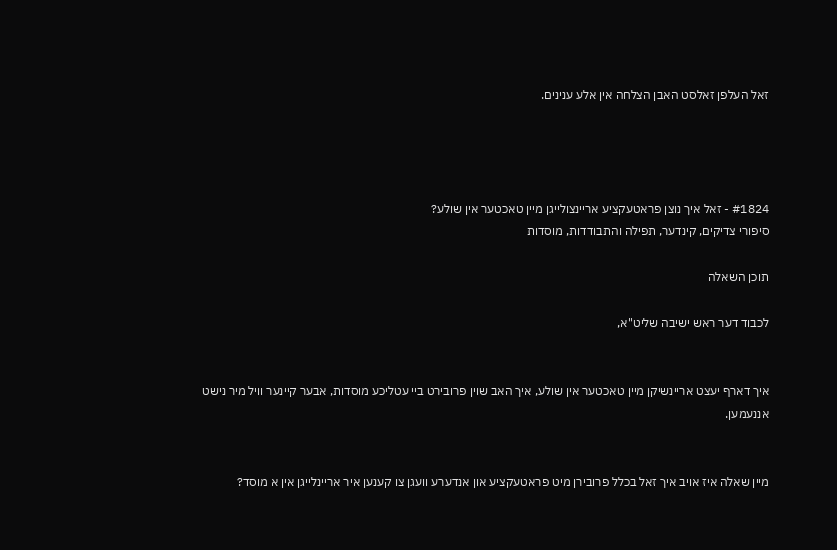זאל העלפן זאלסט האבן הצלחה אין אלע ענינים.




#1824 - זאל איך נוצן פראטעקציע אריינצולייגן מיין טאכטער אין שולע?
סיפורי צדיקים, קינדער, תפילה והתבודדות, מוסדות

תוכן השאלה

לכבוד דער ראש ישיבה שליט"א,


איך דארף יעצט אריינשיקן מיין טאכטער אין שולע, איך האב שוין פרובירט ביי עטליכע מוסדות, אבער קיינער וויל מיר נישט אננעמען.


מיין שאלה איז אויב איך זאל בכלל פרובירן מיט פראטעקציע און אנדערע וועגן צו קענען איר אריינלייגן אין א מוסד?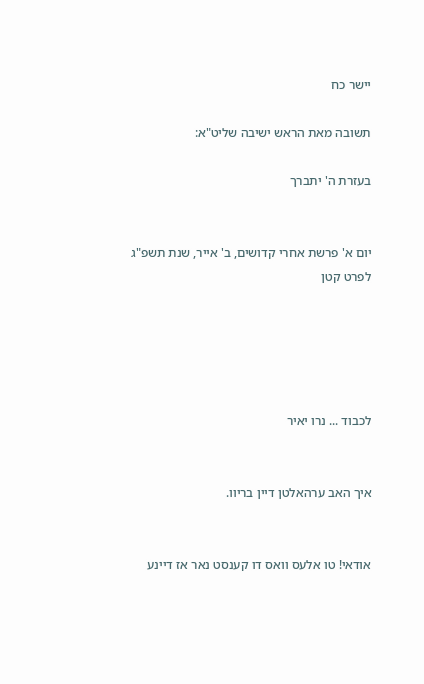יישר כח

תשובה מאת הראש ישיבה שליט"א:

בעזרת ה' יתברך


יום א' פרשת אחרי קדושים, ב' אייר, שנת תשפ"ג לפרט קטן





לכבוד ... נרו יאיר


איך האב ערהאלטן דיין בריוו.


אודאי! טו אלעס וואס דו קענסט נאר אז דיינע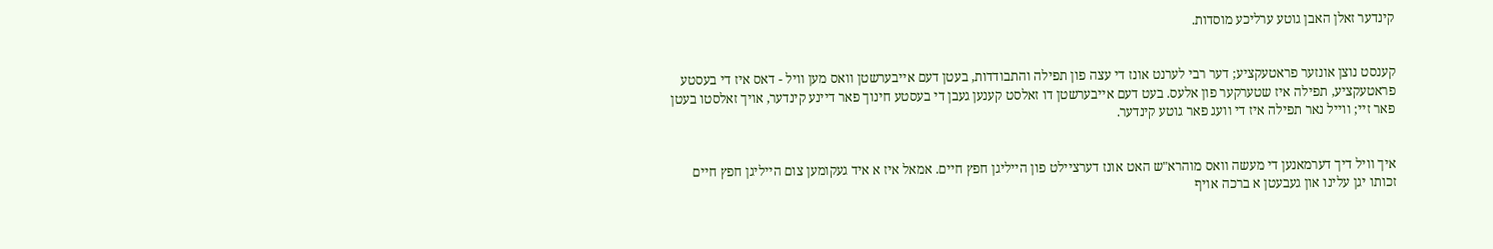קינדער זאלן האבן גוטע ערליכע מוסדות.


קענסט נוצן אונזער פראטעקציע; דער רבי לערנט אונז די עצה פון תפילה והתבודדות, בעטן דעם אייבערשטן וואס מען וויל - דאס איז די בעסטע פראטעקציע, תפילה איז שטערקער פון אלעס. בעט דעם אייבערשטן דו זאלסט קענען געבן די בעסטע חינוך פאר דיינע קינדער, אויך זאלסטו בעטן פאר זיי; ווייל נאר תפילה איז די וועג פאר גוטע קינדער.


איך וויל דיך דערמאנען די מעשה וואס מוהרא"ש האט אונז דערציילט פון הייליגן חפץ חיים. אמאל איז א איד געקומען צום הייליגן חפץ חיים זכותו יגן עלינו און געבעטן א ברכה אויף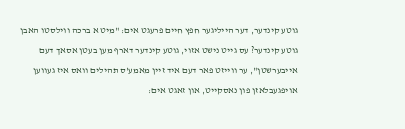גוטע קינדער, דער הייליגער חפץ חיים פרעגט אים: "מיט א ברכה ווילסטו האבן גוטע קינדער? עס גייט נישט אזוי, גוטע קינדער דארף מען בעטן אסאך דעם אייבערשטן", ער ווייזט פאר דעם איד זיין מאמע'ס תהילים וואס איז געווען אויפגעבלאזן פון נאסקייט, און זאגט אים: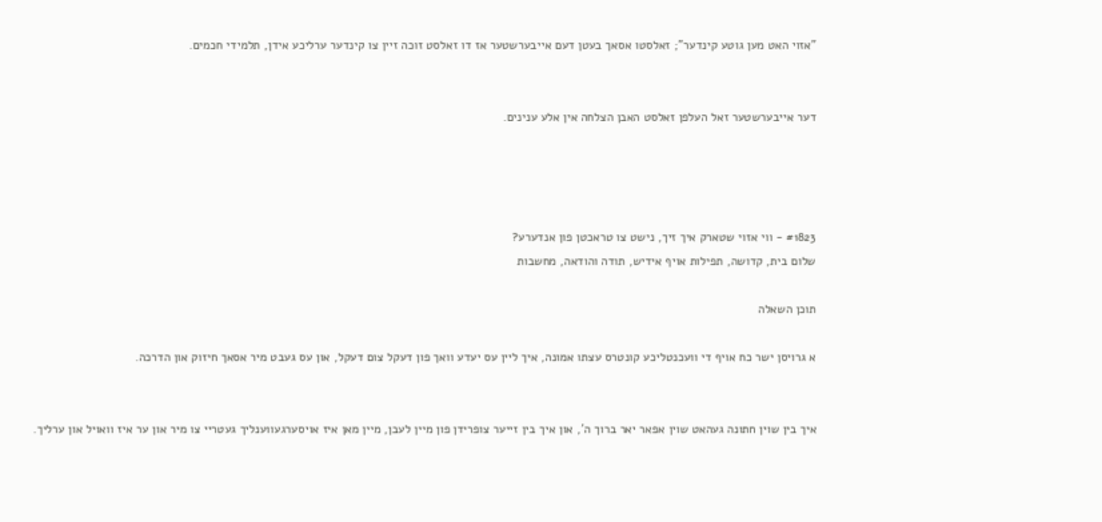"אזוי האט מען גוטע קינדער"; זאלסטו אסאך בעטן דעם אייבערשטער אז דו זאלסט זוכה זיין צו קינדער ערליכע אידן, תלמידי חכמים.


דער אייבערשטער זאל העלפן זאלסט האבן הצלחה אין אלע ענינים.




#1823 - ווי אזוי שטארק איך זיך, נישט צו טראכטן פון אנדערע?
שלום בית, קדושה, תפילות אויף אידיש, תודה והודאה, מחשבות

תוכן השאלה

א גרויסן ישר כח אויף די וועכנטליכע קונטרס עצתו אמונה, איך ליין עס יעדע וואך פון דעקל צום דעקל, און עס געבט מיר אסאך חיזוק און הדרכה.


איך בין שוין חתונה געהאט שוין אפאר יאר ברוך ה', און איך בין זייער צופרידן פון מיין לעבן, מיין מאן איז אויסערגעווענליך געטריי צו מיר און ער איז וואויל און ערליך.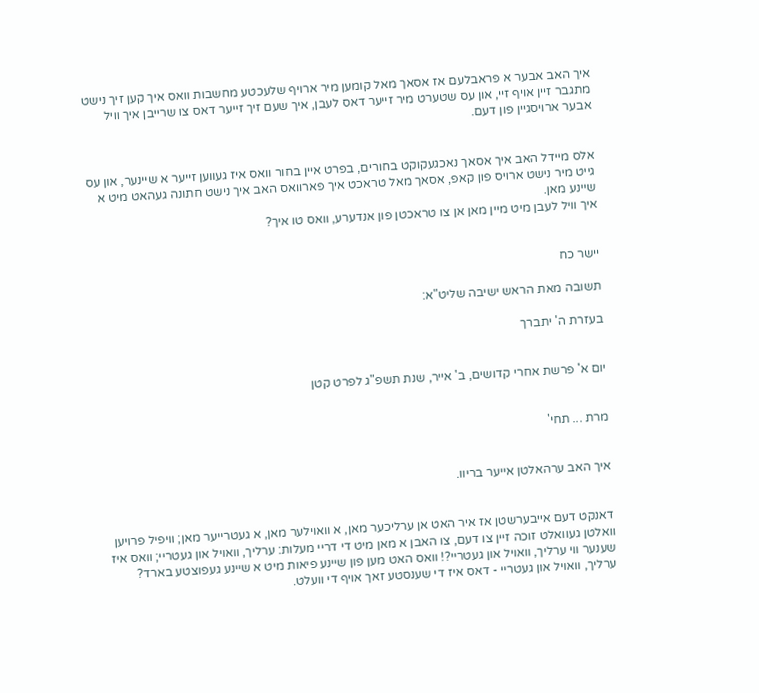איך האב אבער א פראבלעם אז אסאך מאל קומען מיר ארויף שלעכטע מחשבות וואס איך קען זיך נישט מתגבר זיין אויף זיי, און עס שטערט מיר זייער דאס לעבן, איך שעם זיך זייער דאס צו שרייבן איך וויל אבער ארויסגיין פון דעם.


אלס מיידל האב איך אסאך נאכגעקוקט בחורים, בפרט איין בחור וואס איז געווען זייער א שיינער, און עס גייט מיר נישט ארויס פון קאפ, אסאך מאל טראכט איך פארוואס האב איך נישט חתונה געהאט מיט א שיינע מאן.
איך וויל לעבן מיט מיין מאן אן צו טראכטן פון אנדערע, וואס טו איך?


יישר כח

תשובה מאת הראש ישיבה שליט"א:

בעזרת ה' יתברך


יום א' פרשת אחרי קדושים, ב' אייר, שנת תשפ"ג לפרט קטן


מרת ... תחי'


איך האב ערהאלטן אייער בריוו.


דאנקט דעם אייבערשטן אז איר האט אן ערליכער מאן, א וואוילער מאן, א געטרייער מאן; וויפיל פרויען וואלטן געוואלט זוכה זיין צו דעם, צו האבן א מאן מיט די דריי מעלות: ערליך, וואויל און געטריי; וואס איז שענער ווי ערליך, וואויל און געטריי?! וואס האט מען פון שיינע פיאות מיט א שיינע געפוצטע בארד? ערליך, וואויל און געטריי - דאס איז די שענסטע זאך אויף די וועלט.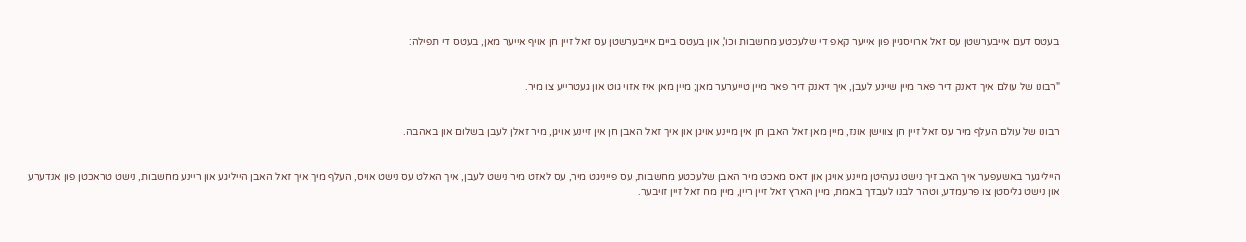בעטס דעם אייבערשטן עס זאל ארויסגיין פון אייער קאפ די שלעכטע מחשבות וכו', און בעטס ביים אייבערשטן עס זאל זיין חן אויף אייער מאן, בעטס די תפילה:


"רבונו של עולם איך דאנק דיר פאר מיין שיינע לעבן, איך דאנק דיר פאר מיין טייערער מאן; מיין מאן איז אזוי גוט און געטרייע צו מיר.


רבונו של עולם העלף מיר עס זאל זיין חן צווישן אונז, מיין מאן זאל האבן חן אין מיינע אויגן און איך זאל האבן חן אין זיינע אויגן, מיר זאלן לעבן בשלום און באהבה.


הייליגער באשעפער איך האב זיך נישט געהיטן מיינע אויגן און דאס מאכט מיר האבן שלעכטע מחשבות, עס פייניגט מיר, עס לאזט מיר נישט לעבן, איך האלט עס נישט אויס, העלף מיך איך זאל האבן הייליגע און ריינע מחשבות, נישט טראכטן פון אנדערע און נישט גליסטן צו פרעמדע, וטהר לבנו לעבדך באמת, מיין הארץ זאל זיין ריין, מיין מח זאל זיין זויבער.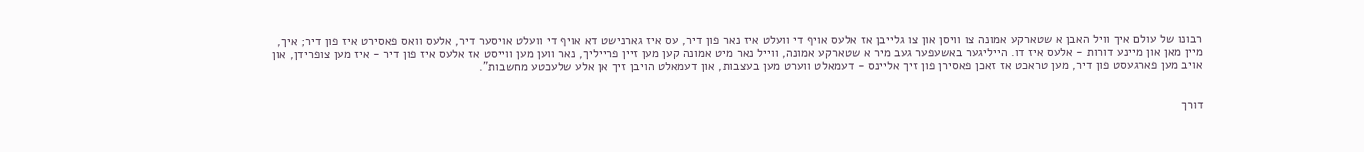רבונו של עולם איך וויל האבן א שטארקע אמונה צו וויסן און צו גלייבן אז אלעס אויף די וועלט איז נאר פון דיר, עס איז גארנישט דא אויף די וועלט אויסער דיר, אלעס וואס פאסירט איז פון דיר; איך, מיין מאן און מיינע דורות - אלעס איז דו. הייליגער באשעפער געב מיר א שטארקע אמונה, ווייל נאר מיט אמונה קען מען זיין פרייליך, נאר ווען מען ווייסט אז אלעס איז פון דיר - איז מען צופרידן, און אויב מען פארגעסט פון דיר, מען טראכט אז זאכן פאסירן פון זיך אליינס - דעמאלט ווערט מען בעצבות, און דעמאלט הויבן זיך אן אלע שלעכטע מחשבות".


דורך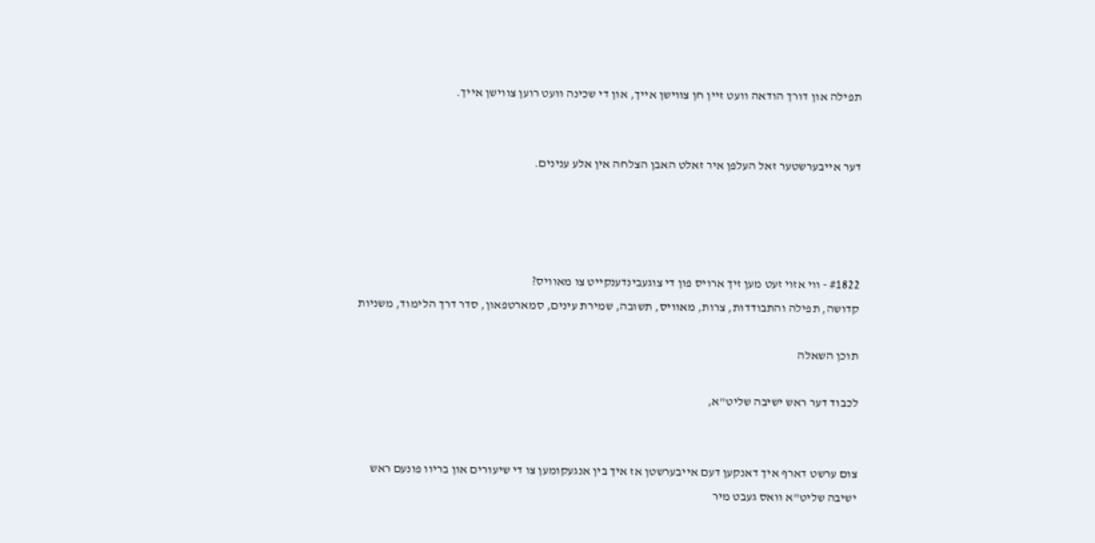תפילה און דורך הודאה וועט זיין חן צווישן אייך, און די שכינה וועט רוען צווישן אייך.


דער אייבערשטער זאל העלפן איר זאלט האבן הצלחה אין אלע ענינים.




#1822 - ווי אזוי זעט מען זיך ארויס פון די צוגעבינדענקייט צו מאוויס?
קדושה, תפילה והתבודדות, צרות, מאוויס, תשובה, שמירת עינים, סמארטפאון, סדר דרך הלימוד, משניות

תוכן השאלה

לכבוד דער ראש ישיבה שליט"א,


צום ערשט דארף איך דאנקען דעם אייבערשטן אז איך בין אנגעקומען צו די שיעורים און בריוו פונעם ראש ישיבה שליט"א וואס געבט מיר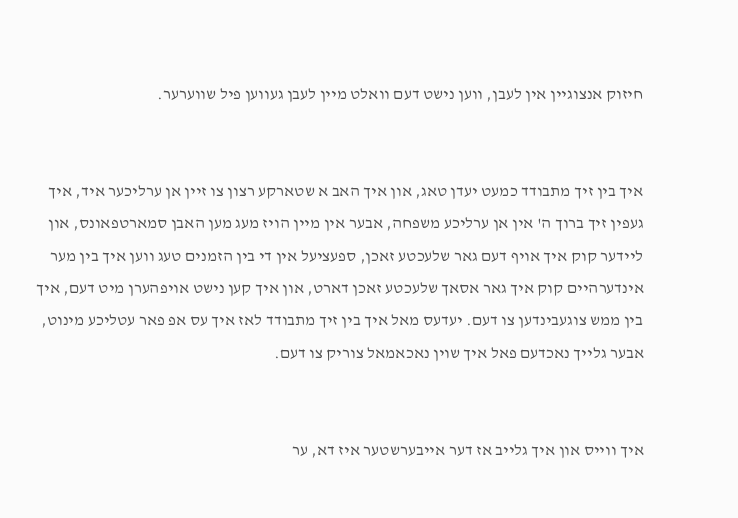חיזוק אנצוגיין אין לעבן, ווען נישט דעם וואלט מיין לעבן געווען פיל שווערער.


איך בין זיך מתבודד כמעט יעדן טאג, און איך האב א שטארקע רצון צו זיין אן ערליכער איד, איך געפין זיך ברוך ה' אין אן ערליכע משפחה, אבער אין מיין הויז מעג מען האבן סמארטפאונס, און ליידער קוק איך אויף דעם גאר שלעכטע זאכן, ספעציעל אין די בין הזמנים טעג ווען איך בין מער אינדערהיים קוק איך גאר אסאך שלעכטע זאכן דארט, און איך קען נישט אויפהערן מיט דעם, איך בין ממש צוגעבינדען צו דעם. יעדעס מאל איך בין זיך מתבודד לאז איך עס אפ פאר עטליכע מינוט, אבער גלייך נאכדעם פאל איך שוין נאכאמאל צוריק צו דעם.


איך ווייס און איך גלייב אז דער אייבערשטער איז דא, ער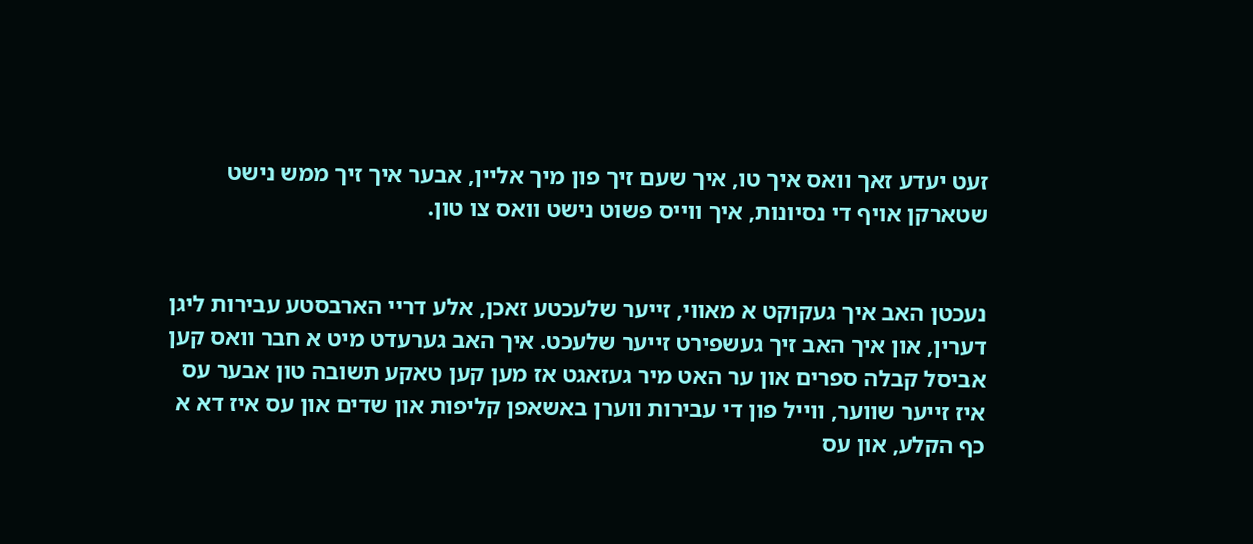זעט יעדע זאך וואס איך טו, איך שעם זיך פון מיך אליין, אבער איך זיך ממש נישט שטארקן אויף די נסיונות, איך ווייס פשוט נישט וואס צו טון.


נעכטן האב איך געקוקט א מאווי, זייער שלעכטע זאכן, אלע דריי הארבסטע עבירות ליגן דערין, און איך האב זיך געשפירט זייער שלעכט. איך האב גערעדט מיט א חבר וואס קען אביסל קבלה ספרים און ער האט מיר געזאגט אז מען קען טאקע תשובה טון אבער עס איז זייער שווער, ווייל פון די עבירות ווערן באשאפן קליפות און שדים און עס איז דא א כף הקלע, און עס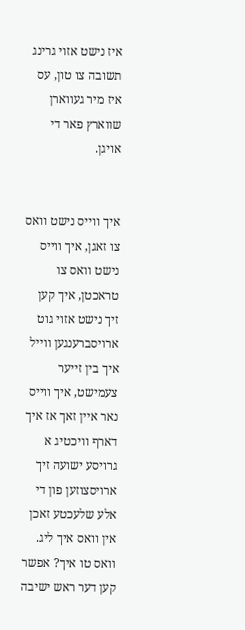איז נישט אזוי גרינג תשובה צו טון, עס איז מיר געווארן שווארץ פאר די אויגן.


איך ווייס נישט וואס צו זאגן, איך ווייס נישט וואס צו טראכטן, איך קען זיך נישט אזוי גוט ארויסברענגען ווייל איך בין זייער צעמישט, איך ווייס נאר איין זאך אז איך דארף וויכטיג א גרויסע ישועה זיך ארויסצוזען פון די אלע שלעכטע זאכן אין וואס איך ליג. וואס טו איך? אפשר קען דער ראש ישיבה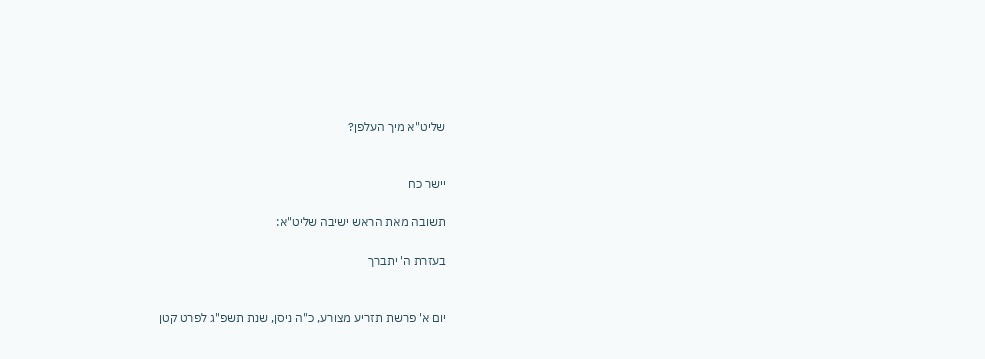שליט"א מיך העלפן?


יישר כח

תשובה מאת הראש ישיבה שליט"א:

בעזרת ה' יתברך


יום א' פרשת תזריע מצורע, כ"ה ניסן, שנת תשפ"ג לפרט קטן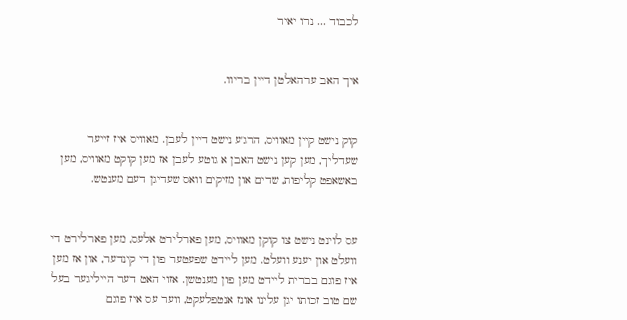לכבוד ... נרו יאיר


איך האב ערהאלטן דיין בריוו.


קוק נישט קיין מאוויס, הרג'ע נישט דיין לעבן. מאוויס איז זייער שעדליך, מען קען נישט האבן א גוטע לעבן אז מען קוקט מאוויס, מען באשאפט קליפות, שדים און מזיקים וואס שעדיגן דעם מענטש.


עס לוינט נישט צו קוקן מאוויס, מען פארלירט אלעס, מען פארלירט די וועלט און יענע וועלט. מען ליידט שפעטער פון די קינדער, און אז מען איז פוגם בברית ליידט מען פון מענטשן. אזוי האט דער הייליגער בעל שם טוב זכותו יגן עלינו אונז אנטפלעקט, ווער עס איז פוגם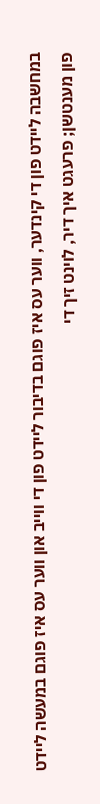במחשבה ליידט פון די קינדער, ווער עס איז פוגם בדיבור ליידט פון די ווייב און ווער עס איז פוגם במעשה ליידט פון מענטשן; פרעגט איך דיר, לוינט זיך די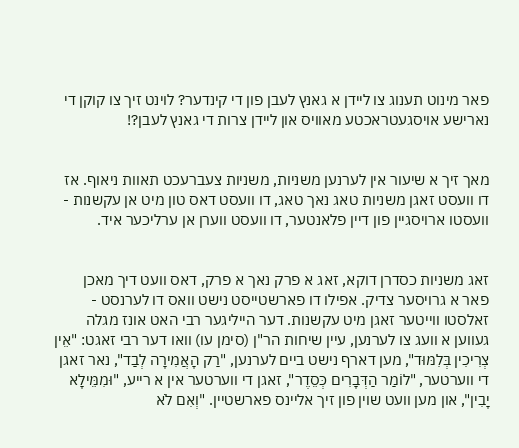פאר מינוט תענוג צו ליידן א גאנץ לעבן פון די קינדער? לוינט זיך צו קוקן די נארישע אויסגעטראכטע מאוויס און ליידן צרות די גאנץ לעבן?!


מאך זיך א שיעור אין לערנען משניות, משניות צעברעכט תאוות ניאוף. אז דו וועסט זאגן משניות טאג נאך טאג, דו וועסט דאס טון מיט אן עקשנות - וועסטו ארויסגיין פון דיין פלאנטער, דו וועסט ווערן אן ערליכער איד.


זאג משניות כסדרן דוקא, זאג א פרק נאך א פרק, דאס וועט דיך מאכן פאר א גרויסער צדיק. אפילו דו פארשטייסט נישט וואס דו לערנסט - זאלסטו ווייטער זאגן מיט עקשנות. דער הייליגער רבי האט אונז מגלה געווען א וועג צו לערנען, עיין שיחות הר"ן (סימן עו) וואו דער רבי זאגט: "אֵין צְרִיכִין בְּלִמּוּד", מען דארף נישט ביים לערנען, "רַק הָאֲמִירָה לְבַד", נאר זאגן די ווערטער, "לוֹמַר הַדְּבָרִים כְּסֵדֶר", זאגן די ווערטער אין א רייע, "וּמִמֵּילָא יָבִין", און מען וועט שוין פון זיך אליינס פארשטיין. "וְאִם לֹא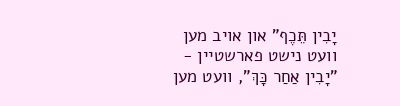יָבִין תֵּכֶף" און אויב מען וועט נישט פארשטיין - "יָבִין אַחַר כָּךְ", וועט מען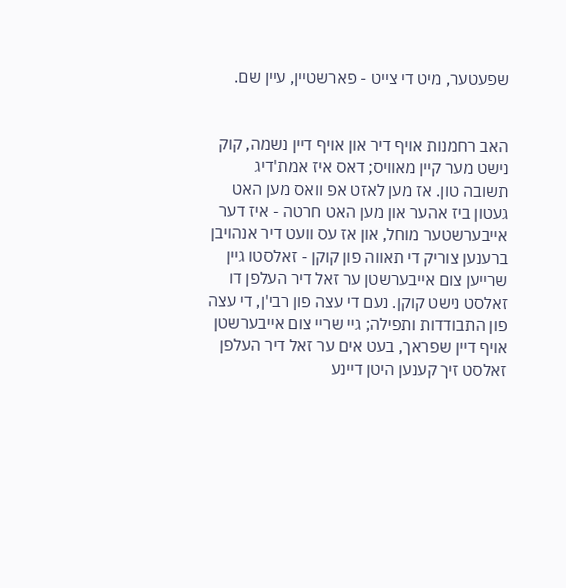שפעטער, מיט די צייט - פארשטיין, עיין שם.


האב רחמנות אויף דיר און אויף דיין נשמה, קוק נישט מער קיין מאוויס; דאס איז אמת'דיג תשובה טון. אז מען לאזט אפ וואס מען האט געטון ביז אהער און מען האט חרטה - איז דער אייבערשטער מוחל, און אז עס וועט דיר אנהויבן ברענען צוריק די תאווה פון קוקן - זאלסטו גיין שרייען צום אייבערשטן ער זאל דיר העלפן דו זאלסט נישט קוקן. נעם די עצה פון רבי'ן, די עצה פון התבודדות ותפילה; גיי שריי צום אייבערשטן אויף דיין שפראך, בעט אים ער זאל דיר העלפן זאלסט זיך קענען היטן דיינע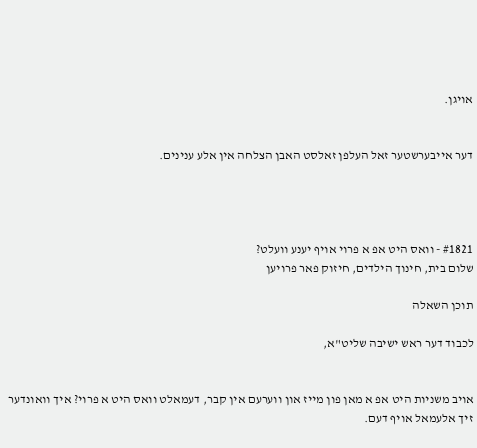אויגן.


דער אייבערשטער זאל העלפן זאלסט האבן הצלחה אין אלע ענינים.




#1821 - וואס היט אפ א פרוי אויף יענע וועלט?
שלום בית, חינוך הילדים, חיזוק פאר פרויען

תוכן השאלה

לכבוד דער ראש ישיבה שליט"א,


אויב משניות היט אפ א מאן פון מייז און ווערעם אין קבר, דעמאלט וואס היט א פרוי? איך וואונדער זיך אלעמאל אויף דעם.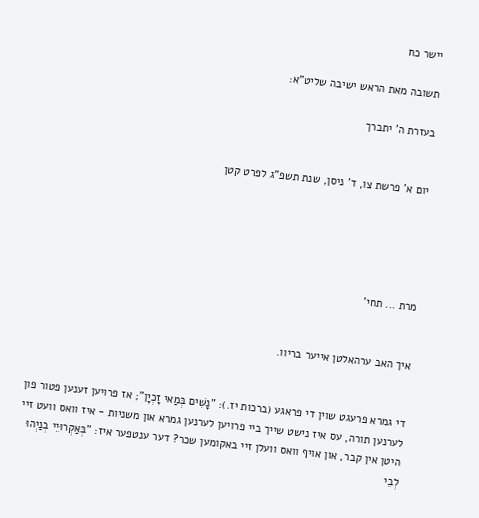יישר כח

תשובה מאת הראש ישיבה שליט"א:

בעזרת ה' יתברך


יום א' פרשת צו, ד' ניסן, שנת תשפ"ג לפרט קטן





מרת ... תחי'


איך האב ערהאלטן אייער בריוו.


די גמרא פרעגט שוין די פראגע (ברכות יז.): "נָשִׁים בְּמַאי זָכְיָן"; אז פרויען זענען פטור פון לערנען תורה, עס איז נישט שייך ביי פרויען לערנען גמרא און משניות - איז וואס וועט זיי היטן אין קבר, און אויף וואס וועלן זיי באקומען שכר? דער ענטפער איז: "בְּאַקְרוּיֵי בְנַיְהוּ לְבֵי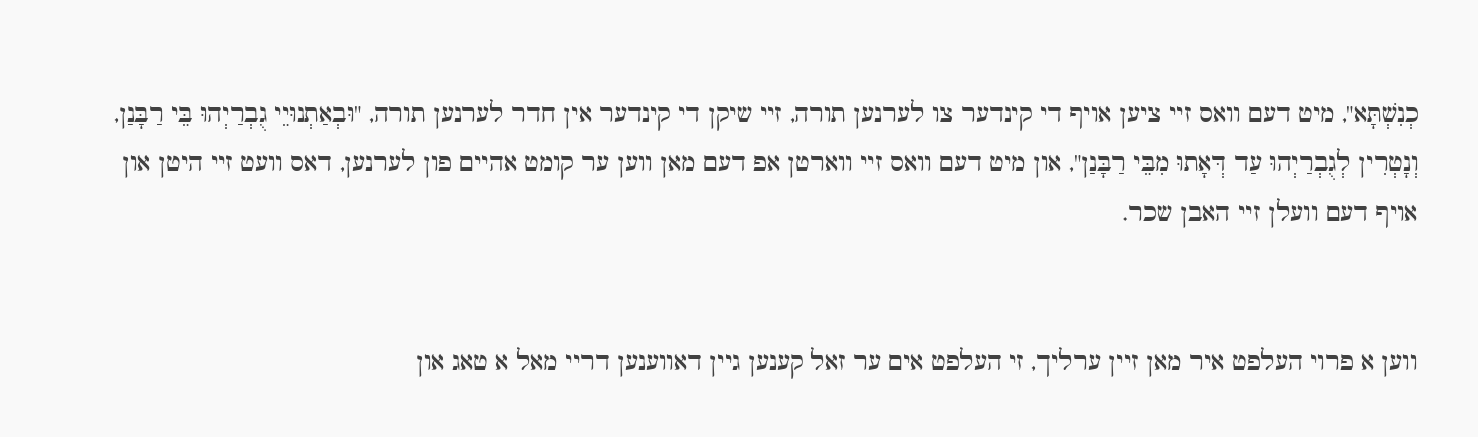כְנִשְׁתָּא", מיט דעם וואס זיי ציען אויף די קינדער צו לערנען תורה, זיי שיקן די קינדער אין חדר לערנען תורה, "וּבְאַתְנוּיֵי גֻבְרַיְהוּ בֵּי רַבָּנַן, וְנָטְרִין לְגֻבְרַיְהוּ עַד דְּאָתוּ מִבֵּי רַבָּנַן", און מיט דעם וואס זיי ווארטן אפ דעם מאן ווען ער קומט אהיים פון לערנען, דאס וועט זיי היטן און אויף דעם וועלן זיי האבן שכר.


ווען א פרוי העלפט איר מאן זיין ערליך, זי העלפט אים ער זאל קענען גיין דאווענען דריי מאל א טאג און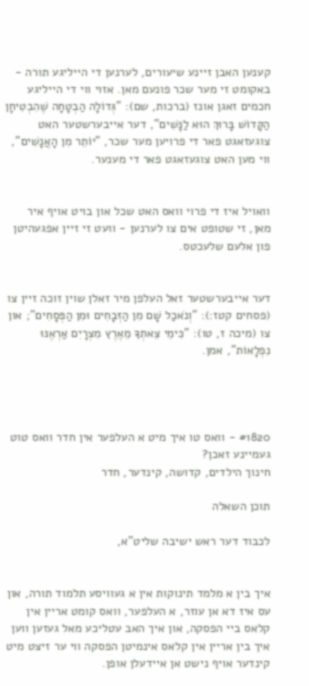קענען האבן זיינע שיעורים, לערנען די הייליגע תורה - באקומט זי מער שכר פונעם מאן. אזוי ווי די הייליגע חכמים זאגן אונז (ברכות, שם): "גְּדוֹלָה הַבְטָחָה שֶׁהִבְטִיחָן הַקָּדוֹשׁ בָּרוּךְ הוּא לַנָּשִׁים", דער אייבערשטער האט צוגעזאגט פאר די פרויען מער שכר, "יוֹתֵר מִן הָאֲנָשִׁים", ווי מען האט צוגעזאגט פאר די מענער.


וואויל איז די פרוי וואס האט שכל און בויט אויף איר מאן, זי שטופט אים צו לערנען - וועט זי זיין אפגעהיטן פון אלעם שלעכטס.


דער אייבערשטער זאל העלפן מיר זאלן שוין זוכה זיין צו (פסחים קטז:): "וְנֹאכַל שָׁם מִן הַזְּבָחִים וּמִן הַפְּסָחִים"; און צו (מיכה ז, טו): "כִּימֵי צֵאתְךָ מֵאֶרֶץ מִצְרָיִם אַרְאֶנּוּ נִפְלָאוֹת", אמן.




#1820 - וואס טו איך מיט א העלפער אין חדר וואס טוט געמיינע זאכן?
חינוך הילדים, קדושה, קינדער, חדר

תוכן השאלה

לכבוד דער ראש ישיבה שליט"א,


איך בין א מלמד תינוקות אין א געוויסע תלמוד תורה, און עס איז דא אן עוזר, א העלפער, וואס קומט אריין אין קלאס ביי הפסקה, און איך האב עטליכע מאל געזען ווען איך בין אריין אין קלאס אינמיטן הפסקה ווי ער זיצט מיט קינדער אויף נישט אן איידעלן אופן.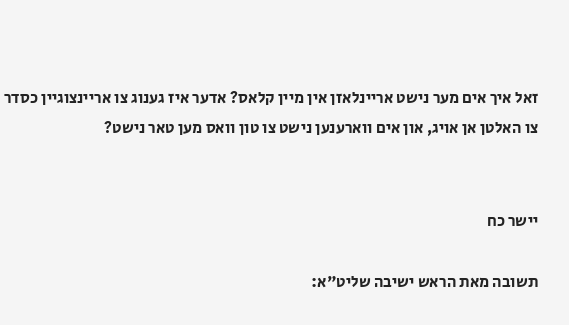זאל איך אים מער נישט אריינלאזן אין מיין קלאס? אדער איז גענוג צו אריינצוגיין כסדר צו האלטן אן אויג, און אים ווארענען נישט צו טון וואס מען טאר נישט?


יישר כח

תשובה מאת הראש ישיבה שליט"א: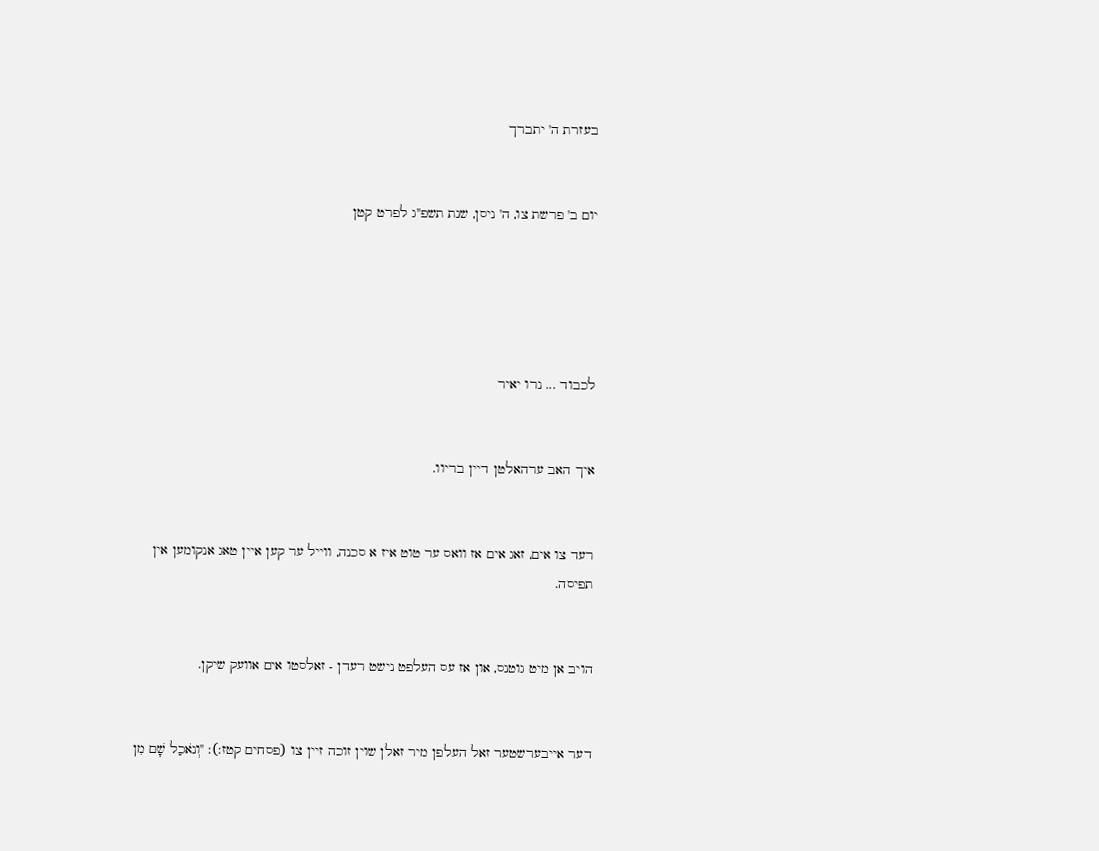בעזרת ה' יתברך


יום ב' פרשת צו, ה' ניסן, שנת תשפ"ג לפרט קטן





לכבוד ... נרו יאיר


איך האב ערהאלטן דיין בריוו.


רעד צו אים, זאג אים אז וואס ער טוט איז א סכנה, ווייל ער קען איין טאג אנקומען אין תפיסה.


הויב אן מיט גוטנס, און אז עס העלפט נישט רעדן - זאלסטו אים אוועק שיקן.


דער אייבערשטער זאל העלפן מיר זאלן שוין זוכה זיין צו (פסחים קטז:): "וְנֹאכַל שָׁם מִן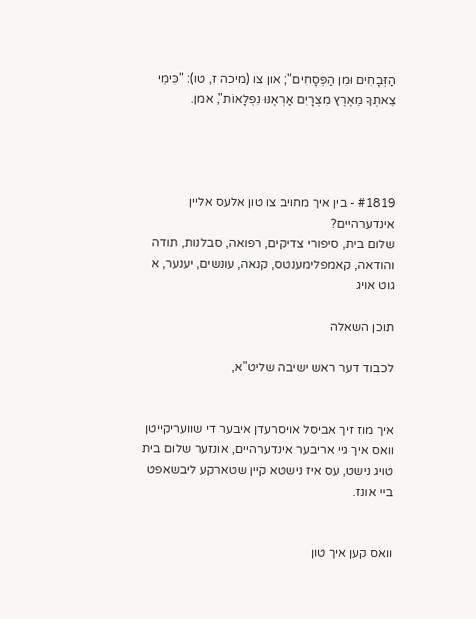הַזְּבָחִים וּמִן הַפְּסָחִים"; און צו (מיכה ז, טו): "כִּימֵי צֵאתְךָ מֵאֶרֶץ מִצְרָיִם אַרְאֶנּוּ נִפְלָאוֹת", אמן.




#1819 - בין איך מחויב צו טון אלעס אליין אינדערהיים?
שלום בית, סיפורי צדיקים, רפואה, סבלנות, תודה והודאה, קאמפלימענטס, קנאה, עונשים, יענער, א גוט אויג

תוכן השאלה

לכבוד דער ראש ישיבה שליט"א,


איך מוז זיך אביסל אויסרעדן איבער די שוועריקייטן וואס איך גיי אריבער אינדערהיים, אונזער שלום בית טויג נישט, עס איז נישטא קיין שטארקע ליבשאפט ביי אונז.


וואס קען איך טון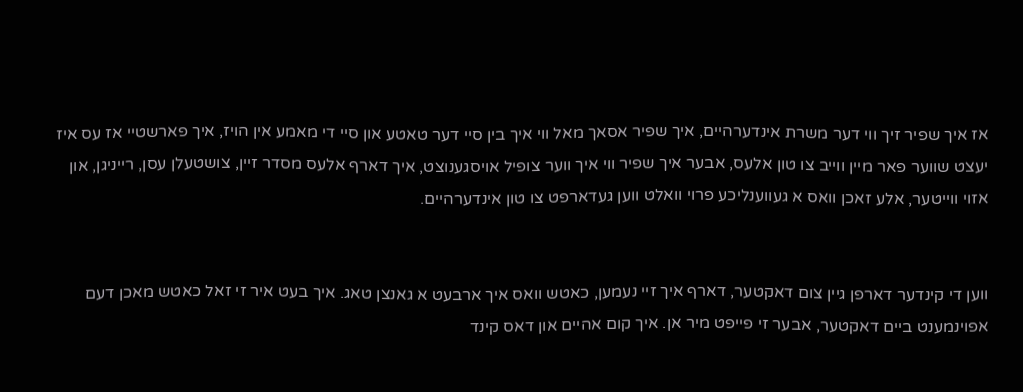אז איך שפיר זיך ווי דער משרת אינדערהיים, איך שפיר אסאך מאל ווי איך בין סיי דער טאטע און סיי די מאמע אין הויז, איך פארשטיי אז עס איז יעצט שווער פאר מיין ווייב צו טון אלעס, אבער איך שפיר ווי איך ווער צופיל אויסגענוצט, איך דארף אלעס מסדר זיין, צושטעלן עסן, רייניגן, און אזוי ווייטער, אלע זאכן וואס א געווענליכע פרוי וואלט ווען געדארפט צו טון אינדערהיים.


ווען די קינדער דארפן גיין צום דאקטער, דארף איך זיי נעמען, כאטש וואס איך ארבעט א גאנצן טאג. איך בעט איר זי זאל כאטש מאכן דעם אפוינמענט ביים דאקטער, אבער זי פייפט מיר אן. איך קום אהיים און דאס קינד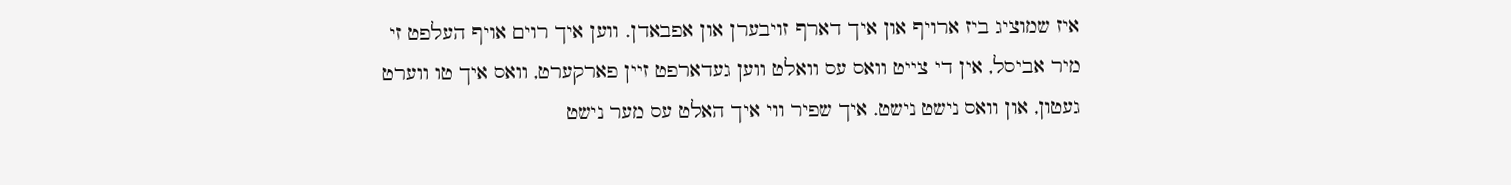איז שמוציג ביז ארויף און איך דארף זויבערן און אפבאדן. ווען איך רוים אויף העלפט זי מיר אביסל, אין די צייט וואס עס וואלט ווען געדארפט זיין פארקערט, וואס איך טו ווערט געטון, און וואס נישט נישט. איך שפיר ווי איך האלט עס מער נישט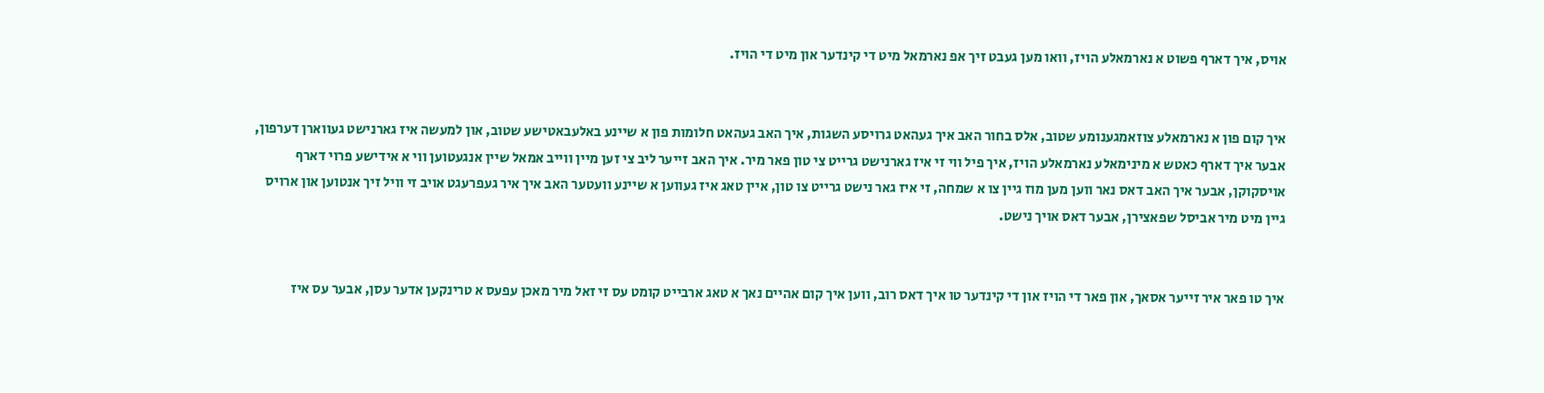אויס, איך דארף פשוט א נארמאלע הויז, וואו מען געבט זיך אפ נארמאל מיט די קינדער און מיט די הויז.


איך קום פון א נארמאלע צוזאמגענומע שטוב, אלס בחור האב איך געהאט גרויסע השגות, איך האב געהאט חלומות פון א שיינע באלעבאטישע שטוב, און למעשה איז גארנישט געווארן דערפון, אבער איך דארף כאטש א מינימאלע נארמאלע הויז, איך פיל ווי זי איז גארנישט גרייט צי טון פאר מיר. איך האב זייער ליב צי זען מיין ווייב אמאל שיין אנגעטוען ווי א אידישע פרוי דארף אויסקוקן, אבער איך האב דאס נאר ווען מען מוז גיין צו א שמחה, זי איז גאר נישט גרייט צו טון, איין טאג איז געווען א שיינע וועטער האב איך איר געפרעגט אויב זי וויל זיך אנטוען און ארויס גיין מיט מיר אביסל שפאצירן, אבער דאס אויך נישט.


איך טו פאר איר זייער אסאך, און פאר די הויז און די קינדער טו איך דאס רוב, ווען איך קום אהיים נאך א טאג ארבייט קומט עס זי זאל מיר מאכן עפעס א טרינקען אדער עסן, אבער עס איז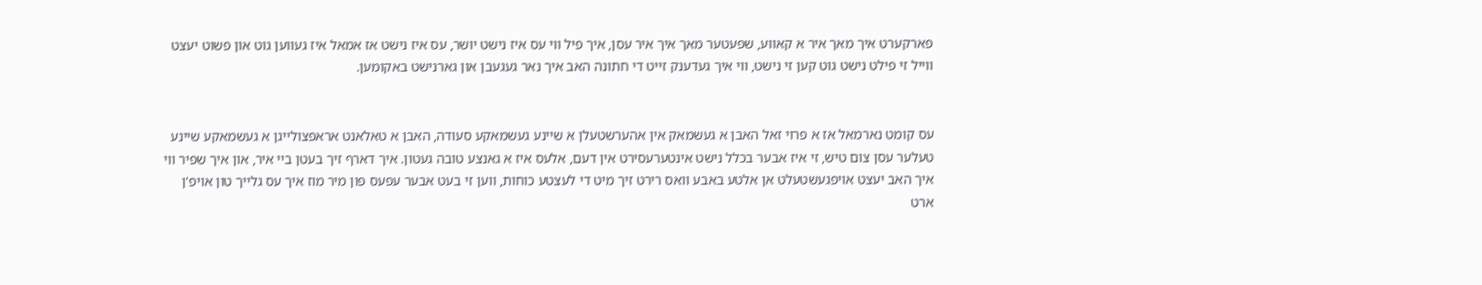פארקערט איך מאך איר א קאווע, שפעטער מאך איך איר עסן, איך פיל ווי עס איז נישט יושר, עס איז נישט אז אמאל איז געווען גוט און פשוט יעצט ווייל זי פילט נישט גוט קען זי נישט, ווי איך געדענק זייט די חתונה האב איך נאר געגעבן און גארנישט באקומען.


עס קומט נארמאל אז א פרוי זאל האבן א געשמאק אין אהערשטעלן א שיינע געשמאקע סעודה, האבן א טאלאנט אראפצולייגן א געשמאקע שיינע טעלער עסן צום טיש, זי איז אבער בכלל נישט אינטערעסירט אין דעם, אלעס איז א גאנצע טובה געטון. איך דארף זיך בעטן ביי איר, און איך שפיר ווי איך האב יעצט אויפגעשטעלט אן אלטע באבע וואס רירט זיך מיט די לעצטע כוחות, ווען זי בעט אבער עפעס פון מיר מוז איך עס גלייך טון אויפ'ן ארט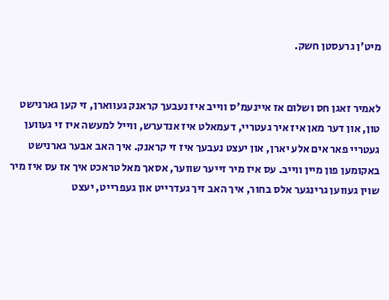מיט'ן גרעסטן חשק.


לאמיר זאגן חס ושלום אז איינעמ'ס ווייב איז נעבעך קראנק געווארן, זי קען גארנישט טון, און דער מאן איז איר געטריי, דעמאלט איז אנדערש, ווייל למעשה איז זי געווען געטריי פאר אים אלע יארן, און יעצט נעבעך איז זי קראנק. איך האב אבער גארנישט באקומען פון מיין ווייב. עס איז מיר זייער שווער, אסאך מאל טראכט איך אז עס איז מיר שוין געווען גרינגער אלס בחור, איך האב זיך געדרייט און געפרייט, יעצט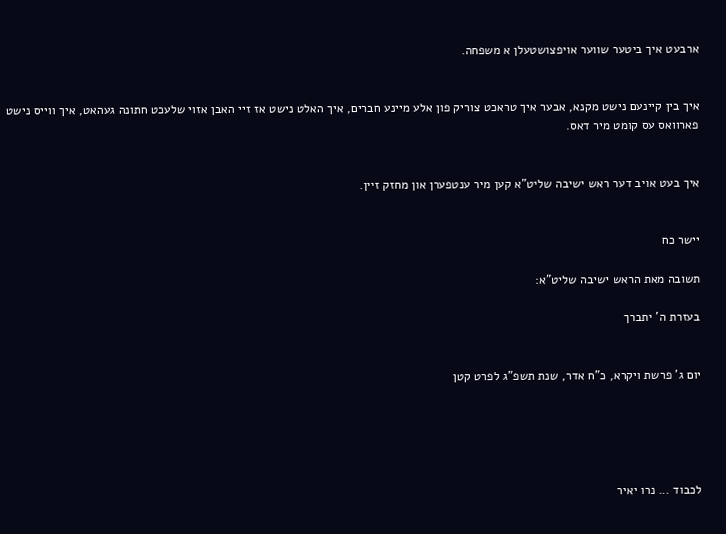ארבעט איך ביטער שווער אויפצושטעלן א משפחה.


איך בין קיינעם נישט מקנא, אבער איך טראכט צוריק פון אלע מיינע חברים, איך האלט נישט אז זיי האבן אזוי שלעכט חתונה געהאט, איך ווייס נישט פארוואס עס קומט מיר דאס.


איך בעט אויב דער ראש ישיבה שליט"א קען מיר ענטפערן און מחזק זיין.


יישר כח

תשובה מאת הראש ישיבה שליט"א:

בעזרת ה' יתברך


יום ג' פרשת ויקרא, כ"ח אדר, שנת תשפ"ג לפרט קטן





לכבוד ... נרו יאיר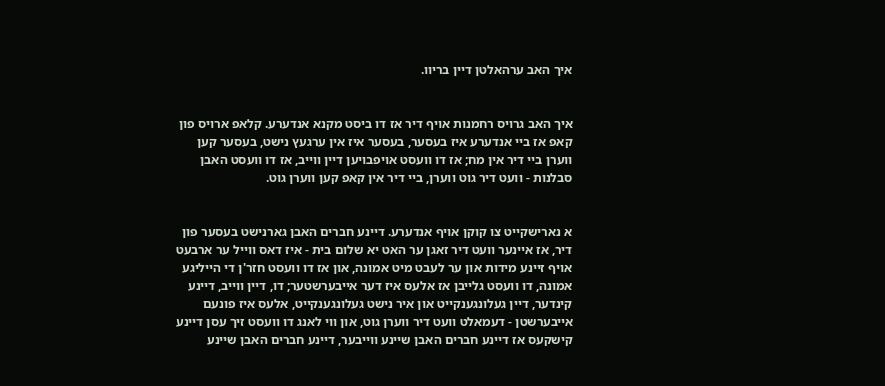איך האב ערהאלטן דיין בריוו.


איך האב גרויס רחמנות אויף דיר אז דו ביסט מקנא אנדערע. קלאפ ארויס פון קאפ אז ביי אנדערע איז בעסער, בעסער איז אין ערגעץ נישט, בעסער קען ווערן ביי דיר אין מח; אז דו וועסט אויפבויען דיין ווייב, אז דו וועסט האבן סבלנות - וועט דיר גוט ווערן, ביי דיר אין קאפ קען ווערן גוט.


א נארישקייט צו קוקן אויף אנדערע. דיינע חברים האבן גארנישט בעסער פון דיר, אז איינער וועט דיר זאגן ער האט יא שלום בית - איז דאס ווייל ער ארבעט אויף זיינע מידות און ער לעבט מיט אמונה, און אז דו וועסט חזר'ן די הייליגע אמונה, דו וועסט גלייבן אז אלעס איז דער אייבערשטער; דו, דיין ווייב, דיינע קינדער, דיין געלונגענקייט און איר נישט געלונגענקייט, אלעס איז פונעם אייבערשטן - דעמאלט וועט דיר ווערן גוט, און ווי לאנג דו וועסט זיך עסן דיינע קישקעס אז דיינע חברים האבן שיינע ווייבער, דיינע חברים האבן שיינע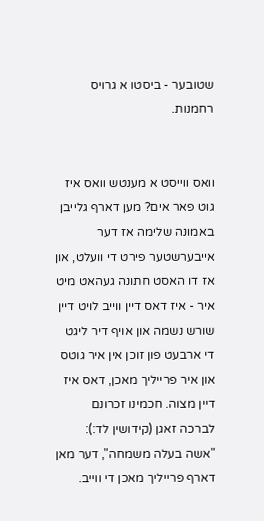שטובער - ביסטו א גרויס רחמנות.


וואס ווייסט א מענטש וואס איז גוט פאר אים? מען דארף גלייבן באמונה שלימה אז דער אייבערשטער פירט די וועלט, און אז דו האסט חתונה געהאט מיט איר - איז דאס דיין ווייב לויט דיין שורש נשמה און אויף דיר ליגט די ארבעט פון זוכן אין איר גוטס און איר פרייליך מאכן, דאס איז דיין מצוה. חכמינו זכרונם לברכה זאגן (קידושין לד:): "אשה בעלה משמחה", דער מאן דארף פרייליך מאכן די ווייב.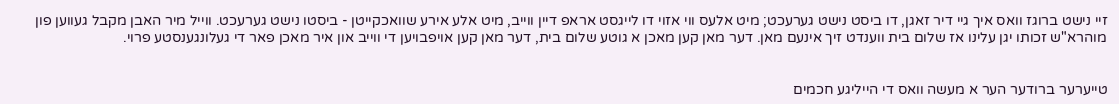זיי נישט ברוגז וואס איך גיי דיר זאגן, דו ביסט נישט גערעכט; מיט אלעס ווי אזוי דו לייגסט אראפ דיין ווייב, מיט אלע אירע שוואכקייטן - ביסטו נישט גערעכט. ווייל מיר האבן מקבל געווען פון מוהרא"ש זכותו יגן עלינו אז שלום בית ווענדט זיך אינעם מאן. דער מאן קען מאכן א גוטע שלום בית, דער מאן קען אויפבויען די ווייב און איר מאכן פאר די געלונגענסטע פרוי.


טייערער ברודער הער א מעשה וואס די הייליגע חכמים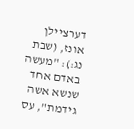דערציילן אונז, (שבת נג:): "מעשה באדם אחד שנשא אשה גידמת", עס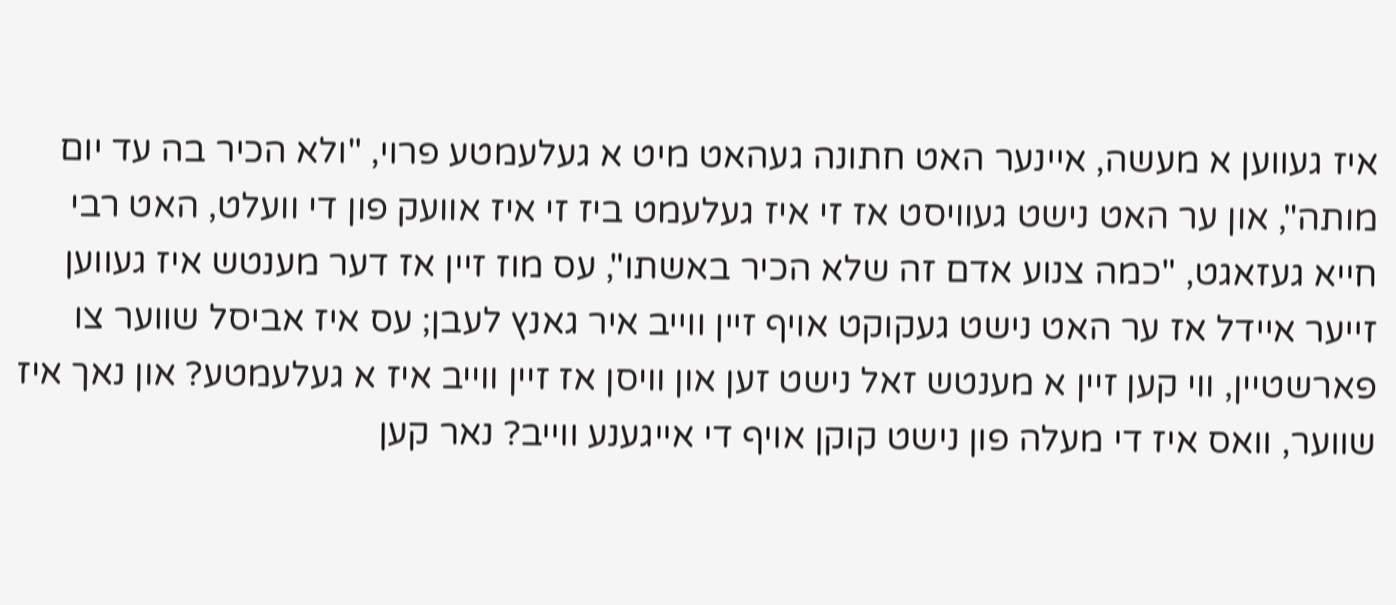איז געווען א מעשה, איינער האט חתונה געהאט מיט א געלעמטע פרוי, "ולא הכיר בה עד יום מותה", און ער האט נישט געוויסט אז זי איז געלעמט ביז זי איז אוועק פון די וועלט, האט רבי חייא געזאגט, "כמה צנוע אדם זה שלא הכיר באשתו", עס מוז זיין אז דער מענטש איז געווען זייער איידל אז ער האט נישט געקוקט אויף זיין ווייב איר גאנץ לעבן; עס איז אביסל שווער צו פארשטיין, ווי קען זיין א מענטש זאל נישט זען און וויסן אז זיין ווייב איז א געלעמטע? און נאך איז שווער, וואס איז די מעלה פון נישט קוקן אויף די אייגענע ווייב? נאר קען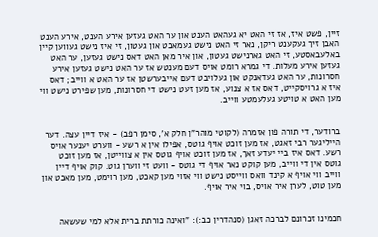זיין, פשט איז, אז זי האט יא געהאט הענט און ער האט געזען אירע הענט, אירע הענט האבן זיך געקענט ריקן, נאר זי האט נישט געמאכט און געטון, זי איז נישט געווען קיין באלעבאסטע, זי האט גארנישט געטון, און איר מאן האט דאס נישט געזען, ער האט געזען אירע מעלות. די גמרא רומט אויס דעם מענטש אז ער האט נישט געזען אירע חסרונות, ער האט געדאנקט און געלויבט דעם אייבערשטן אז ער האט א ווייב; דאס איז א גרויסקייט, דאס אז א צנוע, אז מען זעט נישט די חסרונות, מען שפירט נישט ווי מען האט א טויטע געלעמטע ווייב.


ברודער, די תורה פון אזמרה (לקוטי מוהר"ן חלק א', סימן רפב) - איז דיין עצה. דער הייליגער רבי זאגט, אז מען זוכט אויף גוטס, אפילו אין א רשע - ווערט יענער אויס רשע. דאס איז ביי יעדע זאך, אז מען זוכט אויף גוטס אין א צווייטן, אז מען זוכט גוטס אין די ווייב, מען קוקט נאר אויף די גוטס - וועט זי ווערן גוט. קוק אויף דיין ווייב ווי אויף א קינד וואס ווייסט נישט ווי אזוי מען קאכט, מען רוימט, מען מאכט און מען טוט, לערן איר אויס, בוי איר אויף.


חכמינו זכרונם לברכה זאגן (סנהדרין כב:): "ואינה כורתת ברית אלא למי שעשאה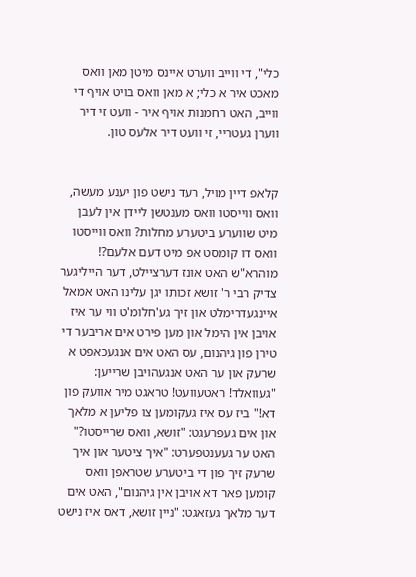כלי", די ווייב ווערט איינס מיטן מאן וואס מאכט איר א כלי; א מאן וואס בויט אויף די ווייב, האט רחמנות אויף איר - וועט זי דיר ווערן געטריי, זי וועט דיר אלעס טון.


קלאפ דיין מויל, רעד נישט פון יענע מעשה, וואס ווייסטו וואס מענטשן ליידן אין לעבן מיט שווערע ביטערע מחלות? וואס ווייסטו וואס דו קומסט אפ מיט דעם אלעם?! מוהרא"ש האט אונז דערציילט, דער הייליגער צדיק רבי ר' זושא זכותו יגן עלינו האט אמאל איינגעדרימלט און זיך גע'חלומ'ט ווי ער איז אויבן אין הימל און מען פירט אים אריבער די טירן פון גיהנום, עס האט אים אנגעכאפט א שרעק און ער האט אנגעהויבן שרייען: "געוואלד! ראטעוועט! טראגט מיר אוועק פון דא!" ביז עס איז געקומען צו פליען א מלאך און אים געפרעגט: "זושא, וואס שרייסטו?" האט ער געענטפערט: "איך ציטער און איך שרעק זיך פון די ביטערע שטראפן וואס קומען פאר דא אויבן אין גיהנום", האט אים דער מלאך געזאגט: "ניין זושא, דאס איז נישט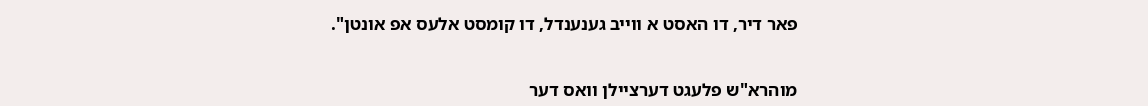פאר דיר, דו האסט א ווייב גענענדל, דו קומסט אלעס אפ אונטן".


מוהרא"ש פלעגט דערציילן וואס דער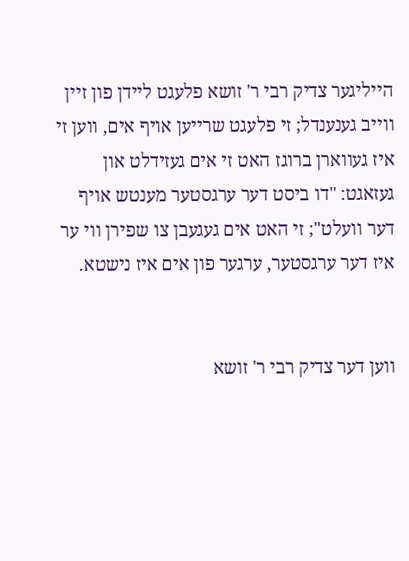הייליגער צדיק רבי ר' זושא פלעגט ליידן פון זיין ווייב גענענדל; זי פלעגט שרייען אויף אים, ווען זי איז געווארן ברוגז האט זי אים געזידלט און געזאגט: "דו ביסט דער ערגסטער מענטש אויף דער וועלט"; זי האט אים געגעבן צו שפירן ווי ער איז דער ערגסטער, ערגער פון אים איז נישטא.


ווען דער צדיק רבי ר' זושא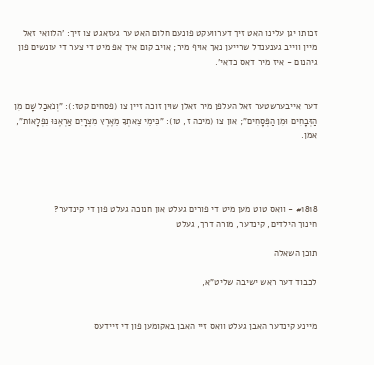זכותו יגן עלינו האט זיך דערוועקט פונעם חלום האט ער געזאגט צו זיך: 'הלוואי זאל מיין ווייב גענענדל שרייען נאך אויף מיר; אויב קום איך אפ מיט די צער די עונשים פון גיהנום - איז מיר דאס כדאי'.


דער אייבערשטער זאל העלפן מיר זאלן שוין זוכה זיין צו (פסחים קטז:): "וְנֹאכַל שָׁם מִן הַזְּבָחִים וּמִן הַפְּסָחִים"; און צו (מיכה ז, טו): "כִּימֵי צֵאתְךָ מֵאֶרֶץ מִצְרָיִם אַרְאֶנּוּ נִפְלָאוֹת", אמן.




#1818 - וואס טוט מען מיט די פורים געלט און חנוכה געלט פון די קינדער?
חינוך הילדים, קינדער, מורה דרך, געלט

תוכן השאלה

לכבוד דער ראש ישיבה שליט"א,


מיינע קינדער האבן געלט וואס זיי האבן באקומען פון די זיידעס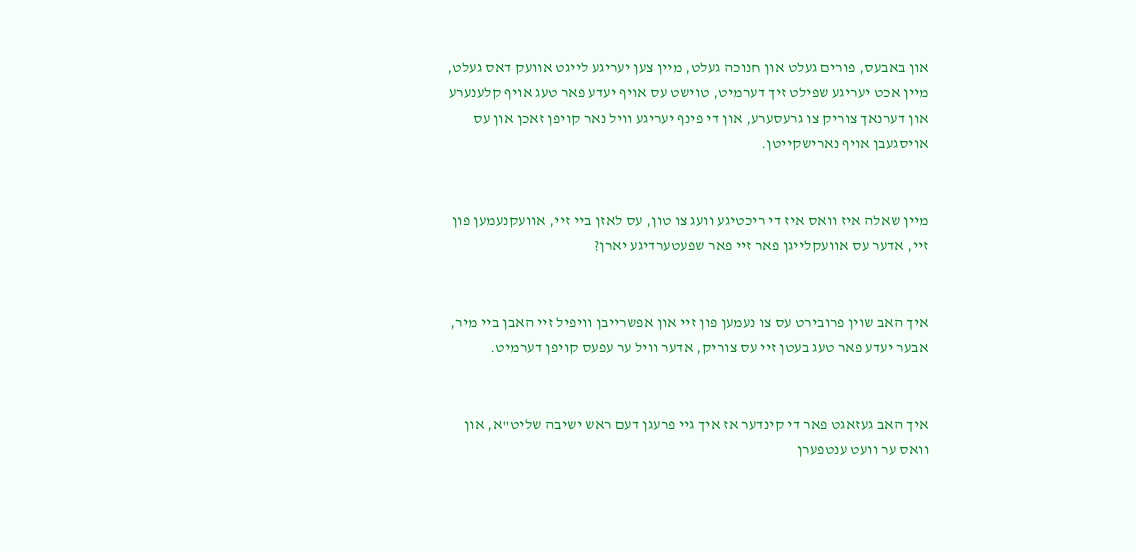און באבעס, פורים געלט און חנוכה געלט, מיין צען יעריגע לייגט אוועק דאס געלט, מיין אכט יעריגע שפילט זיך דערמיט, טוישט עס אויף יעדע פאר טעג אויף קלענערע און דערנאך צוריק צו גרעסערע, און די פינף יעריגע וויל נאר קויפן זאכן און עס אויסגעבן אויף נארישקייטן.


מיין שאלה איז וואס איז די ריכטיגע וועג צו טון, עס לאזן ביי זיי, אוועקנעמען פון זיי, אדער עס אוועקלייגן פאר זיי פאר שפעטערדיגע יארן?


איך האב שוין פרובירט עס צו נעמען פון זיי און אפשרייבן וויפיל זיי האבן ביי מיר, אבער יעדע פאר טעג בעטן זיי עס צוריק, אדער וויל ער עפעס קויפן דערמיט.


איך האב געזאגט פאר די קינדער אז איך גיי פרעגן דעם ראש ישיבה שליט"א, און וואס ער וועט ענטפערן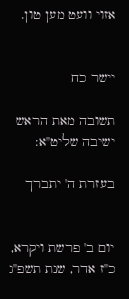אזוי וועט מען טון.


יישר כח

תשובה מאת הראש ישיבה שליט"א:

בעזרת ה' יתברך


יום ב' פרשת ויקרא, כ"ז אדר, שנת תשפ"ג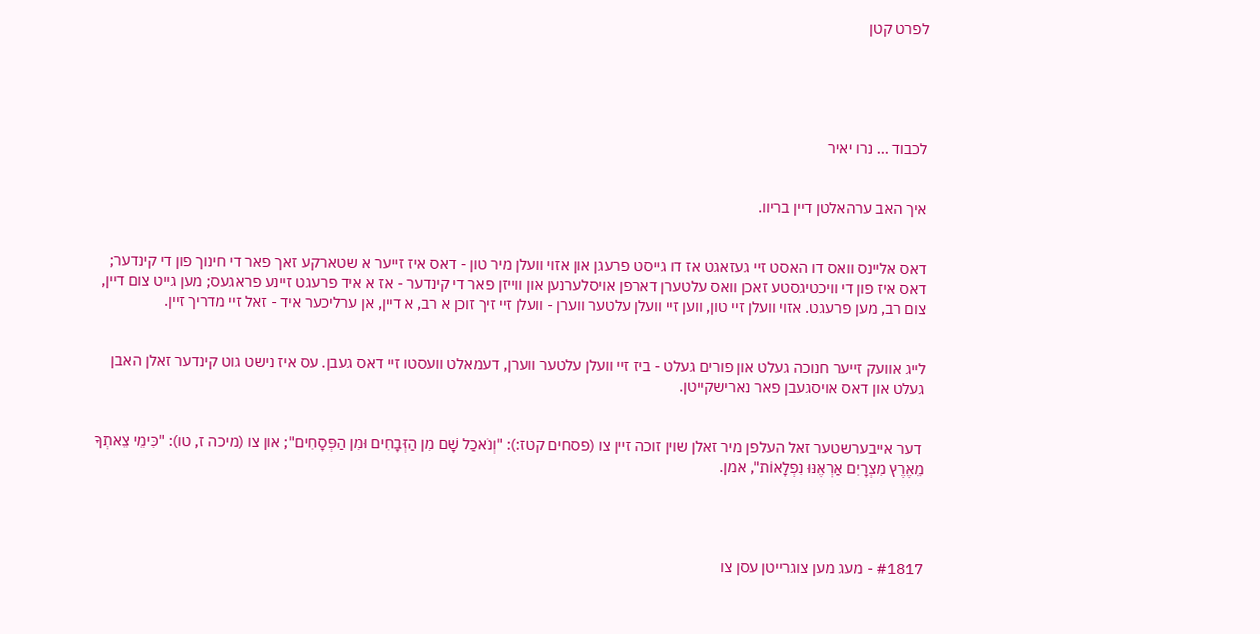לפרט קטן





לכבוד ... נרו יאיר


איך האב ערהאלטן דיין בריוו.


דאס אליינס וואס דו האסט זיי געזאגט אז דו גייסט פרעגן און אזוי וועלן מיר טון - דאס איז זייער א שטארקע זאך פאר די חינוך פון די קינדער; דאס איז פון די וויכטיגסטע זאכן וואס עלטערן דארפן אויסלערנען און ווייזן פאר די קינדער - אז א איד פרעגט זיינע פראגעס; מען גייט צום דיין, צום רב, מען פרעגט. אזוי וועלן זיי טון, ווען זיי וועלן עלטער ווערן - וועלן זיי זיך זוכן א רב, א דיין, אן ערליכער איד - זאל זיי מדריך זיין.


לייג אוועק זייער חנוכה געלט און פורים געלט - ביז זיי וועלן עלטער ווערן, דעמאלט וועסטו זיי דאס געבן. עס איז נישט גוט קינדער זאלן האבן געלט און דאס אויסגעבן פאר נארישקייטן.


 דער אייבערשטער זאל העלפן מיר זאלן שוין זוכה זיין צו (פסחים קטז:): "וְנֹאכַל שָׁם מִן הַזְּבָחִים וּמִן הַפְּסָחִים"; און צו (מיכה ז, טו): "כִּימֵי צֵאתְךָ מֵאֶרֶץ מִצְרָיִם אַרְאֶנּוּ נִפְלָאוֹת", אמן.




#1817 - מעג מען צוגרייטן עסן צו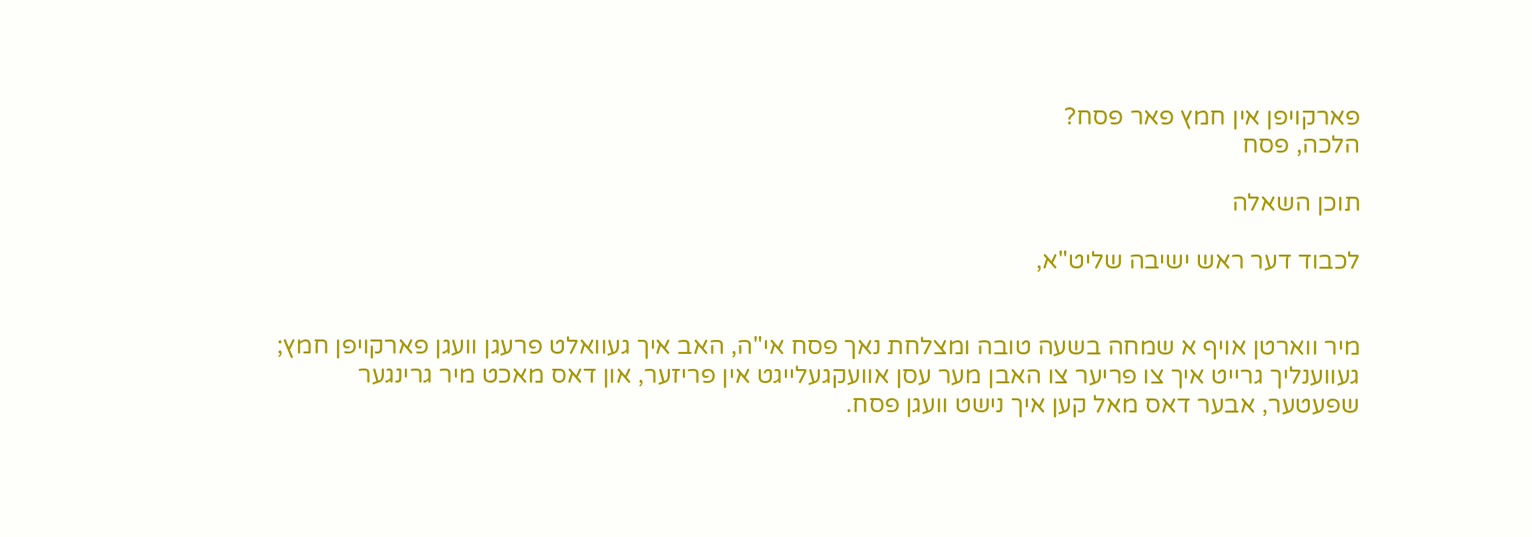פארקויפן אין חמץ פאר פסח?
הלכה, פסח

תוכן השאלה

לכבוד דער ראש ישיבה שליט"א,


מיר ווארטן אויף א שמחה בשעה טובה ומצלחת נאך פסח אי"ה, האב איך געוואלט פרעגן וועגן פארקויפן חמץ; געווענליך גרייט איך צו פריער צו האבן מער עסן אוועקגעלייגט אין פריזער, און דאס מאכט מיר גרינגער שפעטער, אבער דאס מאל קען איך נישט וועגן פסח.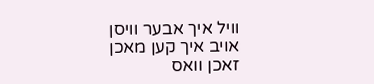וויל איך אבער וויסן אויב איך קען מאכן זאכן וואס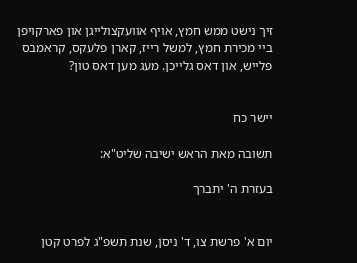זיך נישט ממש חמץ, אויף אוועקצולייגן און פארקויפן ביי מכירת חמץ, למשל רייז, קארן פלעקס, קראמבס פלייש, און דאס גלייכן. מעג מען דאס טון?


יישר כח

תשובה מאת הראש ישיבה שליט"א:

בעזרת ה' יתברך


יום א' פרשת צו, ד' ניסן, שנת תשפ"ג לפרט קטן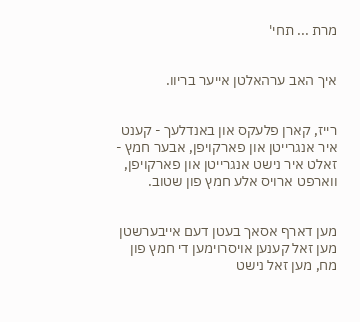מרת ... תחי'


איך האב ערהאלטן אייער בריוו.


רייז, קארן פלעקס און באנדלעך - קענט איר אנגרייטן און פארקויפן, אבער חמץ - זאלט איר נישט אנגרייטן און פארקויפן, ווארפט ארויס אלע חמץ פון שטוב.


מען דארף אסאך בעטן דעם אייבערשטן מען זאל קענען אויסרוימען די חמץ פון מח, מען זאל נישט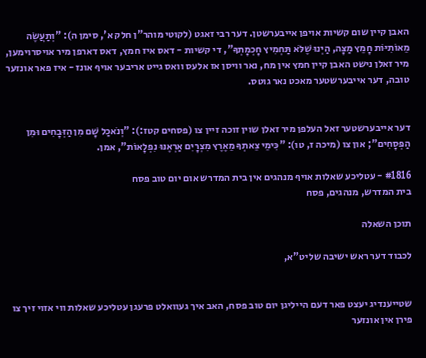האבן קיין שום קשיות אויפן אייבערשטן. דער רבי זאגט (לקוטי מוהר"ן חלק א', סימן ה): "וְתַעֲשֶֹה מֵאוֹתִיּוֹת חָמֵץ מַצָּה, הַיְנוּ שֶׁלֹּא תַּחְמִיץ חָכְמָתְךָ", די קשיות - דאס איז חמץ, דאס דארפן מיר אויסרוימען, מיר זאלן נישט האבן קיין חמץ אין מח, נאר וויסן אז אלעס וואס גייט אריבער אויף אונז - איז פאר אונזער טובה, דער אייבערשטער מאכט נאר גוטס.


דער אייבערשטער זאל העלפן מיר זאלן שוין זוכה זיין צו (פסחים קטז:): "וְנֹאכַל שָׁם מִן הַזְּבָחִים וּמִן הַפְּסָחִים"; און צו (מיכה ז, טו): "כִּימֵי צֵאתְךָ מֵאֶרֶץ מִצְרָיִם אַרְאֶנּוּ נִפְלָאוֹת", אמן.

#1816 - עטליכע שאלות אויף מנהגים אין בית המדרש אום יום טוב פסח
בית המדרש, מנהגים, פסח

תוכן השאלה

לכבוד דער ראש ישיבה שליט"א,


שטייענדיג יעצט פאר דעם הייליגן יום טוב פסח, האב איך געוואלט פרעגן עטליכע שאלות ווי אזוי זיך צו פירן אין אונזער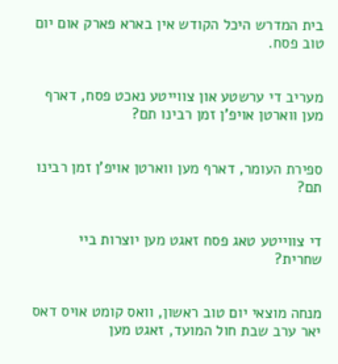בית המדרש היכל הקודש אין בארא פארק אום יום טוב פסח.


מעריב די ערשטע און צווייטע נאכט פסח, דארף מען ווארטן אויפ'ן זמן רבינו תם?


ספירת העומר, דארף מען ווארטן אויפ'ן זמן רבינו תם?


די צווייטע טאג פסח זאגט מען יוצרות ביי שחרית?


מנחה מוצאי יום טוב ראשון, וואס קומט אויס דאס יאר ערב שבת חול המועד, זאגט מען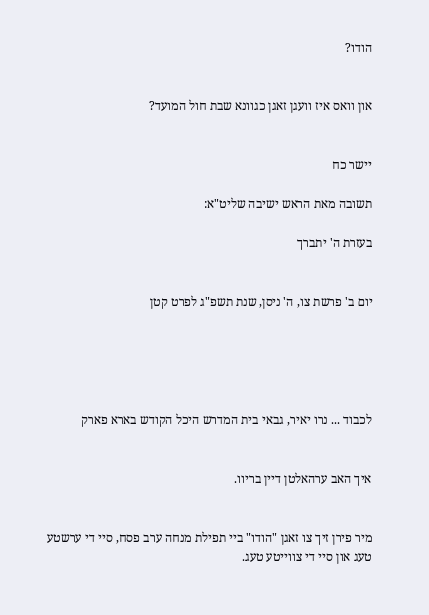הודו?


און וואס איז וועגן זאגן כגוונא שבת חול המועד?


יישר כח

תשובה מאת הראש ישיבה שליט"א:

בעזרת ה' יתברך


יום ב' פרשת צו, ה' ניסן, שנת תשפ"ג לפרט קטן





לכבוד ... נרו יאיר, גבאי בית המדרש היכל הקודש בארא פארק


איך האב ערהאלטן דיין בריוו.


מיר פירן זיך צו זאגן "הודו" ביי תפילת מנחה ערב פסח, סיי די ערשטע טעג און סיי די צווייטע טעג.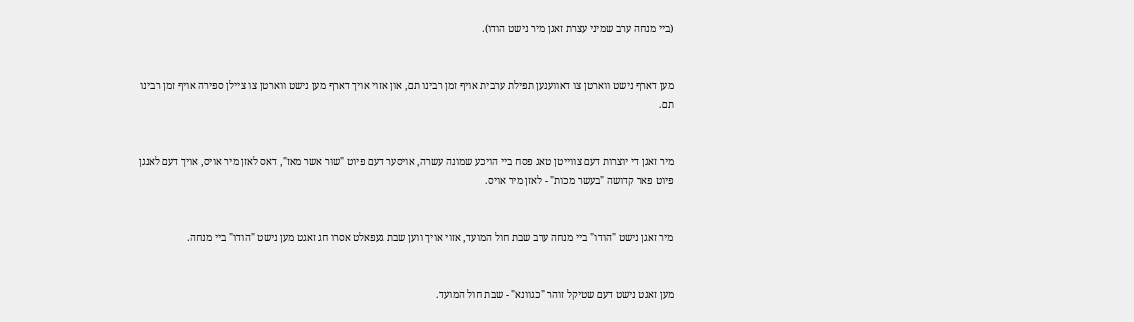(ביי מנחה ערב שמיני עצרת זאגן מיר נישט הודו).


מען דארף נישט ווארטן צו דאווענען תפילת ערבית אויף זמן רבינו תם, און אזוי אויך דארף מען נישט ווארטן צו ציילן ספירה אויף זמן רבינו תם.


מיר זאגן די יוצרות דעם צווייטן טאג פסח ביי הויכע שמונה עשרה, אויסער דעם פיוט "שור אשר מאז", דאס לאזן מיר אויס, אויך דעם לאנגן פיוט פאר קדושה "בעשר מכות" - לאזן מיר אויס.


מיר זאגן נישט "הודו" ביי מנחה ערב שבת חול המועד, אזוי אויך ווען שבת געפאלט אסרו חג זאגט מען נישט "הודו" ביי מנחה.


מען זאגט נישט דעם שטיקל זוהר "כגוונא" - שבת חול המועד.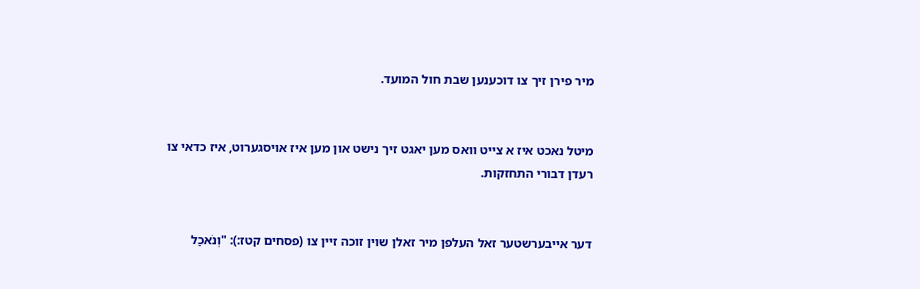מיר פירן זיך צו דוכענען שבת חול המועד.


מיטל נאכט איז א צייט וואס מען יאגט זיך נישט און מען איז אויסגערוט, איז כדאי צו רעדן דבורי התחזקות.


דער אייבערשטער זאל העלפן מיר זאלן שוין זוכה זיין צו (פסחים קטז:): "וְנֹאכַל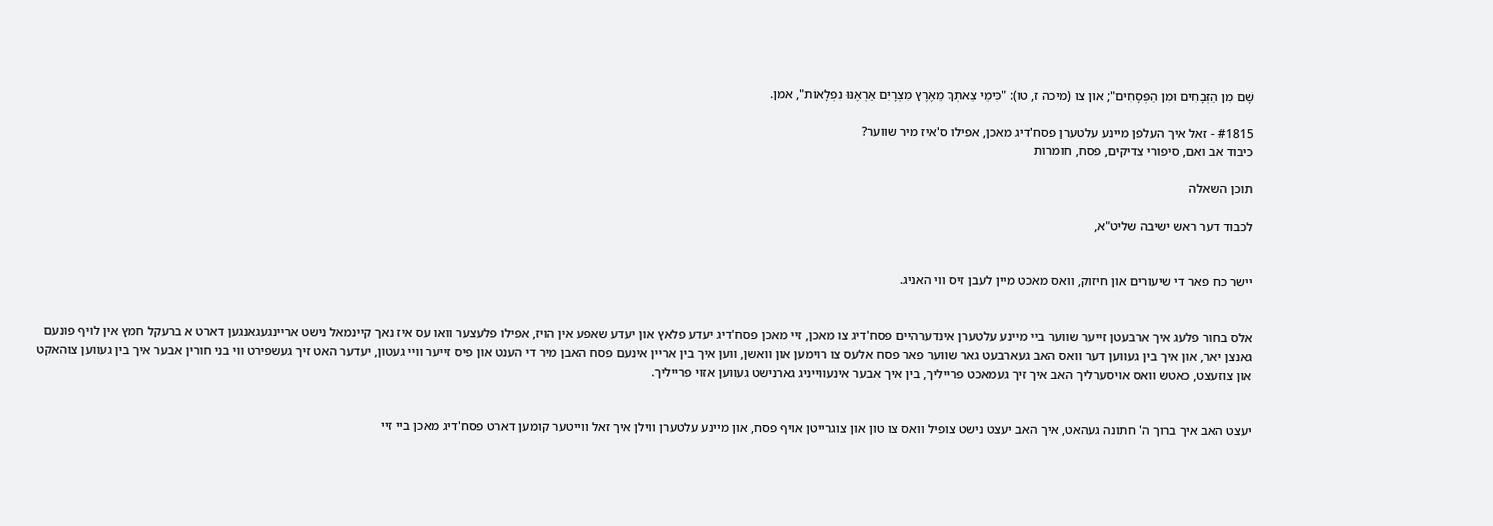שָׁם מִן הַזְּבָחִים וּמִן הַפְּסָחִים"; און צו (מיכה ז, טו): "כִּימֵי צֵאתְךָ מֵאֶרֶץ מִצְרָיִם אַרְאֶנּוּ נִפְלָאוֹת", אמן.

#1815 - זאל איך העלפן מיינע עלטערן פסח'דיג מאכן, אפילו ס'איז מיר שווער?
כיבוד אב ואם, סיפורי צדיקים, פסח, חומרות

תוכן השאלה

לכבוד דער ראש ישיבה שליט"א,


יישר כח פאר די שיעורים און חיזוק, וואס מאכט מיין לעבן זיס ווי האניג.


אלס בחור פלעג איך ארבעטן זייער שווער ביי מיינע עלטערן אינדערהיים פסח'דיג צו מאכן, זיי מאכן פסח'דיג יעדע פלאץ און יעדע שאפע אין הויז, אפילו פלעצער וואו עס איז נאך קיינמאל נישט אריינגעגאנגען דארט א ברעקל חמץ אין לויף פונעם גאנצן יאר, און איך בין געווען דער וואס האב געארבעט גאר שווער פאר פסח אלעס צו רוימען און וואשן, ווען איך בין אריין אינעם פסח האבן מיר די הענט און פיס זייער וויי געטון, יעדער האט זיך געשפירט ווי בני חורין אבער איך בין געווען צוהאקט און צוזעצט, כאטש וואס אויסערליך האב איך זיך געמאכט פרייליך, בין איך אבער אינעווייניג גארנישט געווען אזוי פרייליך.


יעצט האב איך ברוך ה' חתונה געהאט, איך האב יעצט נישט צופיל וואס צו טון און צוגרייטן אויף פסח, און מיינע עלטערן ווילן איך זאל ווייטער קומען דארט פסח'דיג מאכן ביי זיי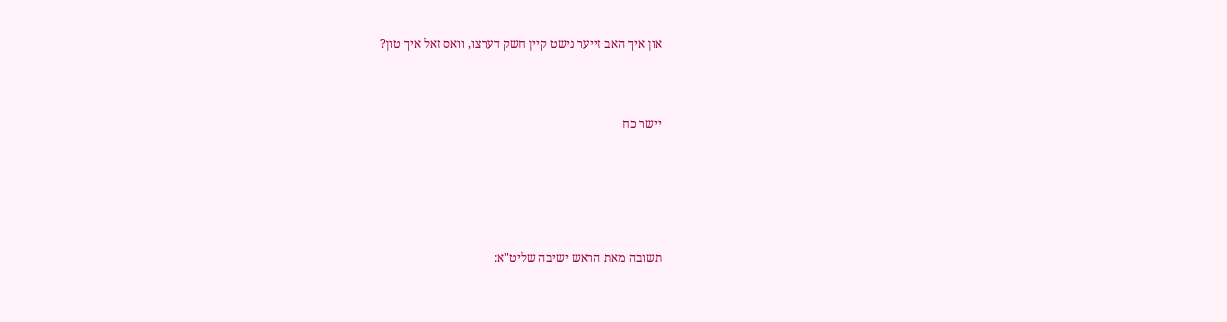און איך האב זייער נישט קיין חשק דערצו, וואס זאל איך טון?


יישר כח




תשובה מאת הראש ישיבה שליט"א: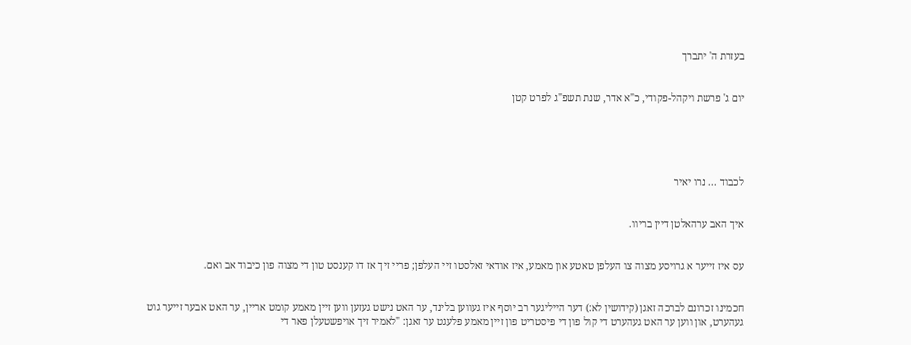בעזרת ה' יתברך


יום ג' פרשת ויקהל-פקודי, כ"א אדר, שנת תשפ"ג לפרט קטן





לכבוד ... נרו יאיר


איך האב ערהאלטן דיין בריוו.


עס איז זייער א גרויסע מצוה צו העלפן טאטע און מאמע, איז אודאי זאלסטו זיי העלפן; פריי זיך אז דו קענסט טון די מצוה פון כיבוד אב ואם.


חכמינו זכרונם לברכה זאגן (קידושין לא:) דער הייליגער רב יוסף איז געווען בלינד, ער האט נישט געזען ווען זיין מאמע קומט אריין, ער האט אבער זייער גוט געהערט, און ווען ער האט געהערט די קול פון די פיסטריט פון זיין מאמע פלעגט ער זאגן: "לאמיר זיך אויפשטעלן פאר די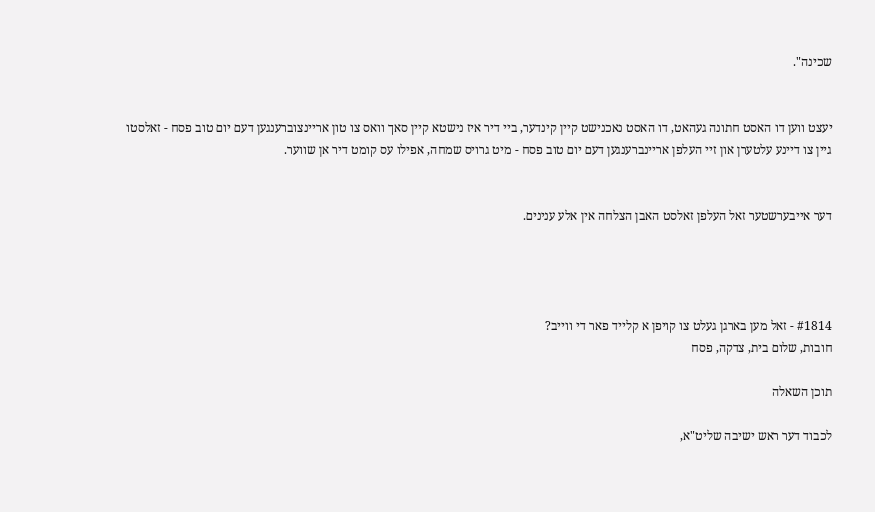שכינה".


יעצט ווען דו האסט חתונה געהאט, דו האסט נאכנישט קיין קינדער, ביי דיר איז נישטא קיין סאך וואס צו טון אריינצוברענגען דעם יום טוב פסח - זאלסטו גיין צו דיינע עלטערן און זיי העלפן אריינברענגען דעם יום טוב פסח - מיט גרויס שמחה, אפילו עס קומט דיר אן שווער.


דער אייבערשטער זאל העלפן זאלסט האבן הצלחה אין אלע ענינים.




#1814 - זאל מען בארגן געלט צו קויפן א קלייד פאר די ווייב?
חובות, שלום בית, צדקה, פסח

תוכן השאלה

לכבוד דער ראש ישיבה שליט"א,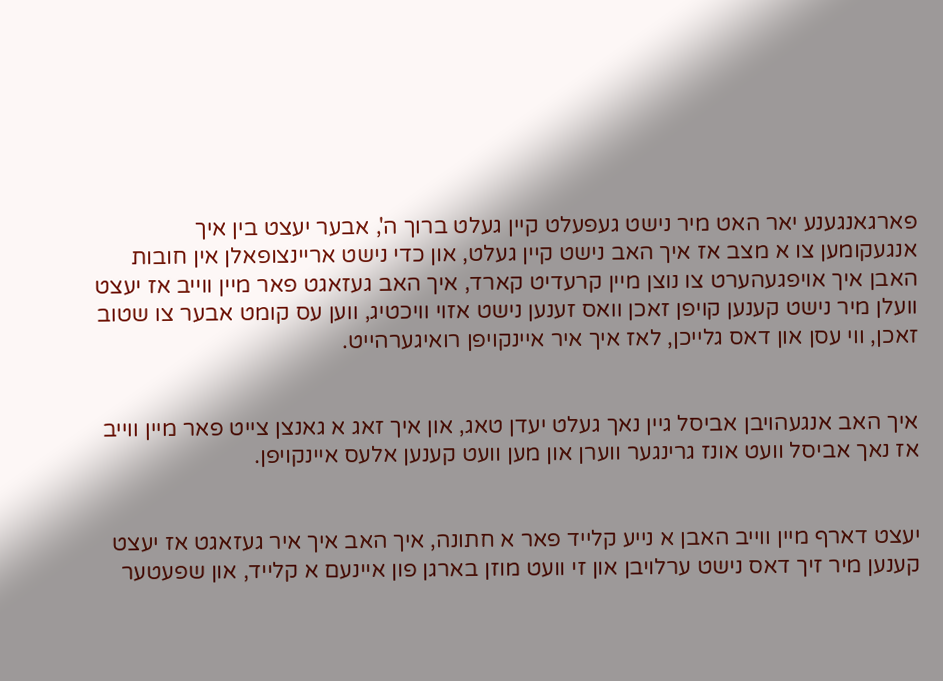פארגאנגענע יאר האט מיר נישט געפעלט קיין געלט ברוך ה', אבער יעצט בין איך אנגעקומען צו א מצב אז איך האב נישט קיין געלט, און כדי נישט אריינצופאלן אין חובות האבן איך אויפגעהערט צו נוצן מיין קרעדיט קארד, איך האב געזאגט פאר מיין ווייב אז יעצט וועלן מיר נישט קענען קויפן זאכן וואס זענען נישט אזוי וויכטיג, ווען עס קומט אבער צו שטוב זאכן, ווי עסן און דאס גלייכן, לאז איך איר איינקויפן רואיגערהייט.


איך האב אנגעהויבן אביסל גיין נאך געלט יעדן טאג, און איך זאג א גאנצן צייט פאר מיין ווייב אז נאך אביסל וועט אונז גרינגער ווערן און מען וועט קענען אלעס איינקויפן.


יעצט דארף מיין ווייב האבן א נייע קלייד פאר א חתונה, איך האב איך איר געזאגט אז יעצט קענען מיר זיך דאס נישט ערלויבן און זי וועט מוזן בארגן פון איינעם א קלייד, און שפעטער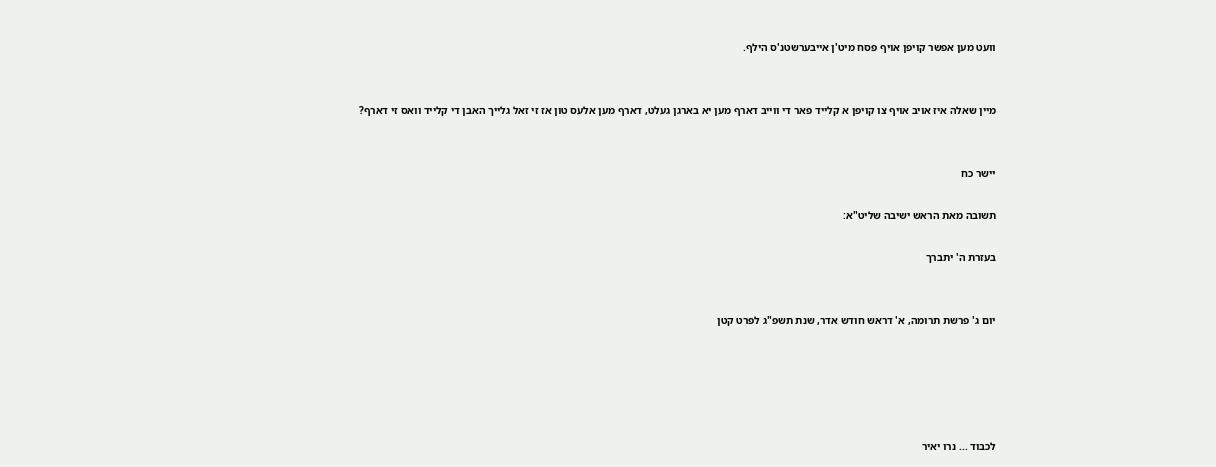וועט מען אפשר קויפן אויף פסח מיט'ן אייבערשטנ'ס הילף.


מיין שאלה איז אויב אויף צו קויפן א קלייד פאר די ווייב דארף מען יא בארגן געלט, דארף מען אלעס טון אז זי זאל גלייך האבן די קלייד וואס זי דארף?


יישר כח

תשובה מאת הראש ישיבה שליט"א:

בעזרת ה' יתברך


יום ג' פרשת תרומה, א' דראש חודש אדר, שנת תשפ"ג לפרט קטן





לכבוד ... נרו יאיר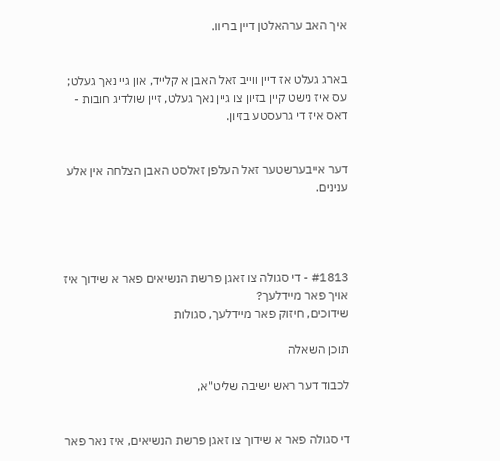איך האב ערהאלטן דיין בריוו.


בארג געלט אז דיין ווייב זאל האבן א קלייד, און גיי נאך געלט; עס איז נישט קיין בזיון צו גיין נאך געלט, זיין שולדיג חובות - דאס איז די גרעסטע בזיון.


דער אייבערשטער זאל העלפן זאלסט האבן הצלחה אין אלע ענינים.




#1813 - די סגולה צו זאגן פרשת הנשיאים פאר א שידוך איז אויך פאר מיידלעך?
שידוכים, חיזוק פאר מיידלעך, סגולות

תוכן השאלה

לכבוד דער ראש ישיבה שליט"א,


די סגולה פאר א שידוך צו זאגן פרשת הנשיאים, איז נאר פאר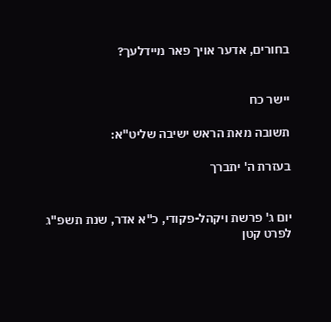בחורים, אדער אויך פאר מיידלעך?


יישר כח

תשובה מאת הראש ישיבה שליט"א:

בעזרת ה' יתברך


יום ג' פרשת ויקהל-פקודי, כ"א אדר, שנת תשפ"ג לפרט קטן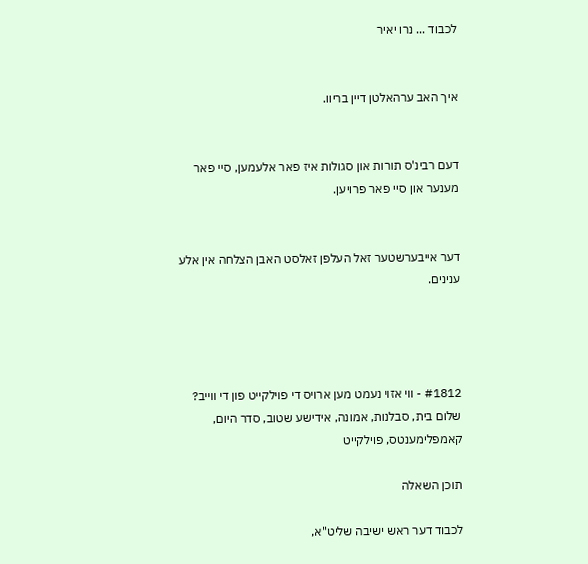לכבוד ... נרו יאיר


איך האב ערהאלטן דיין בריוו.


דעם רבינ'ס תורות און סגולות איז פאר אלעמען, סיי פאר מענער און סיי פאר פרויען.


דער אייבערשטער זאל העלפן זאלסט האבן הצלחה אין אלע ענינים.




#1812 - ווי אזוי נעמט מען ארויס די פוילקייט פון די ווייב?
שלום בית, סבלנות, אמונה, אידישע שטוב, סדר היום, קאמפלימענטס, פוילקייט

תוכן השאלה

לכבוד דער ראש ישיבה שליט"א,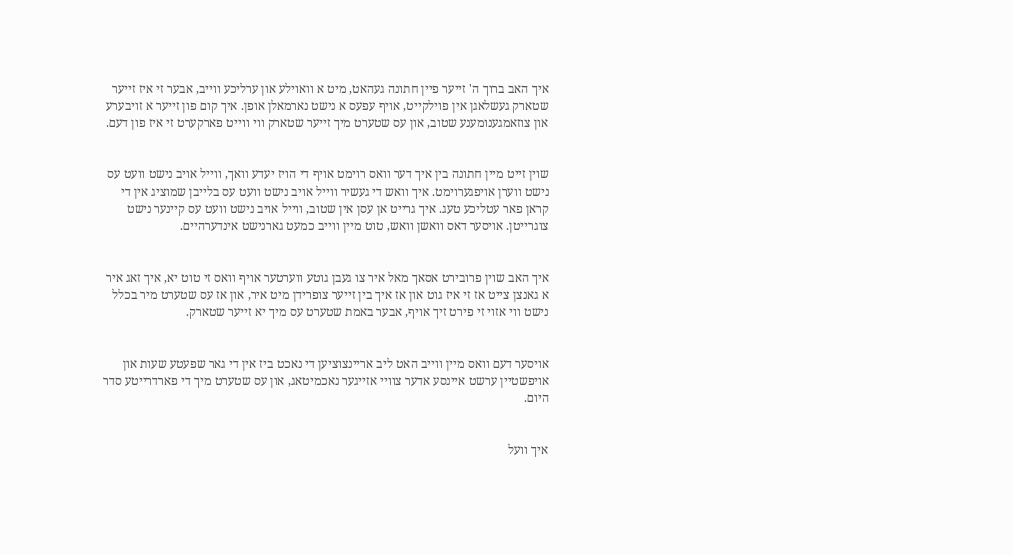איך האב ברוך ה' זייער פיין חתונה געהאט, מיט א וואוילע און ערליכע ווייב, אבער זי איז זייער שטארק געשלאגן אין פוילקייט, אויף עפעס א נישט נארמאלן אופן. איך קום פון זייער א זויבערע און צוזאמגענומענע שטוב, און עס שטערט מיך זייער שטארק ווי ווייט פארקערט זי איז פון דעם.


שוין זייט מיין חתונה בין איך דער וואס רוימט אויף די הויז יעדע וואך, ווייל אויב נישט וועט עס נישט ווערן אויפגערוימט. איך וואש די געשיר ווייל אויב נישט וועט עס בלייבן שמוציג אין די קראן פאר עטליכע טעג. איך גרייט אן עסן אין שטוב, ווייל אויב נישט וועט עס קיינער נישט צוגרייטן. אויסער דאס וואשן וואש, טוט מיין ווייב כמעט גארנישט אינדערהיים.


איך האב שוין פרובירט אסאך מאל איר צו געבן גוטע ווערטער אויף וואס זי טוט יא, איך זאג איר א גאנצן צייט אז זי איז גוט און אז איך בין זייער צופרידן מיט איר, און אז עס שטערט מיר בכלל נישט ווי אזוי זי פירט זיך אויף, אבער באמת שטערט עס מיך יא זייער שטארק.


אויסער דעם וואס מיין ווייב האט ליב אריינצוציען די נאכט ביז אין די גאר שפעטע שעות און אויפשטיין ערשט איינסע אדער צוויי אזייגער נאכמיטאג, און עס שטערט מיך די פארדרייטע סדר היום.


איך וועל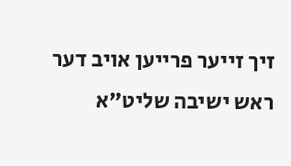זיך זייער פרייען אויב דער ראש ישיבה שליט"א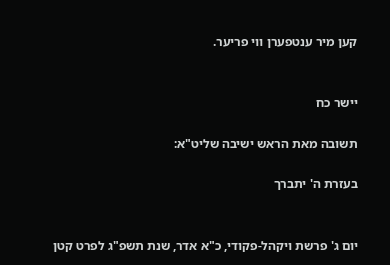קען מיר ענטפערן ווי פריער.


יישר כח

תשובה מאת הראש ישיבה שליט"א:

בעזרת ה' יתברך


יום ג' פרשת ויקהל-פקודי, כ"א אדר, שנת תשפ"ג לפרט קטן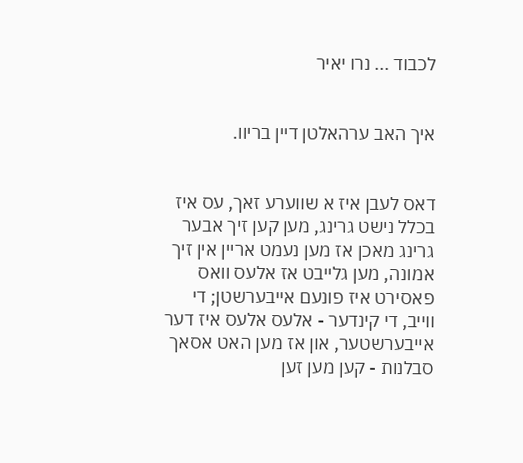לכבוד ... נרו יאיר


איך האב ערהאלטן דיין בריוו.


דאס לעבן איז א שווערע זאך, עס איז בכלל נישט גרינג, מען קען זיך אבער גרינג מאכן אז מען נעמט אריין אין זיך אמונה, מען גלייבט אז אלעס וואס פאסירט איז פונעם אייבערשטן; די ווייב, די קינדער - אלעס אלעס איז דער אייבערשטער, און אז מען האט אסאך סבלנות - קען מען זען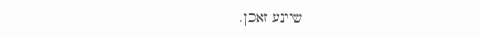שיינע זאכן.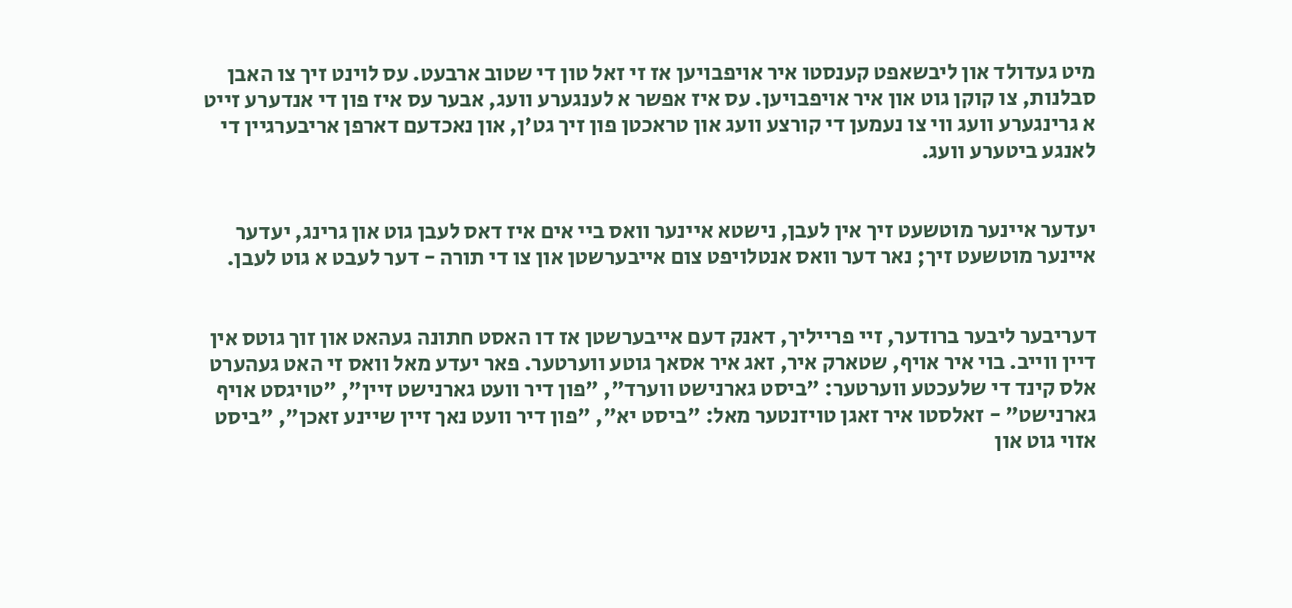מיט געדולד און ליבשאפט קענסטו איר אויפבויען אז זי זאל טון די שטוב ארבעט. עס לוינט זיך צו האבן סבלנות, צו קוקן גוט און איר אויפבויען. עס איז אפשר א לענגערע וועג, אבער עס איז פון די אנדערע זייט א גרינגערע וועג ווי צו נעמען די קורצע וועג און טראכטן פון זיך גט'ן, און נאכדעם דארפן אריבערגיין די לאנגע ביטערע וועג.


יעדער איינער מוטשעט זיך אין לעבן, נישטא איינער וואס ביי אים איז דאס לעבן גוט און גרינג, יעדער איינער מוטשעט זיך; נאר דער וואס אנטלויפט צום אייבערשטן און צו די תורה - דער לעבט א גוט לעבן.


דעריבער ליבער ברודער, זיי פרייליך, דאנק דעם אייבערשטן אז דו האסט חתונה געהאט און זוך גוטס אין דיין ווייב. בוי איר אויף, שטארק איר, זאג איר אסאך גוטע ווערטער. פאר יעדע מאל וואס זי האט געהערט אלס קינד די שלעכטע ווערטער: "ביסט גארנישט ווערד", "פון דיר וועט גארנישט זיין", "טויגסט אויף גארנישט" - זאלסטו איר זאגן טויזנטער מאל: "ביסט יא", "פון דיר וועט נאך זיין שיינע זאכן", "ביסט אזוי גוט און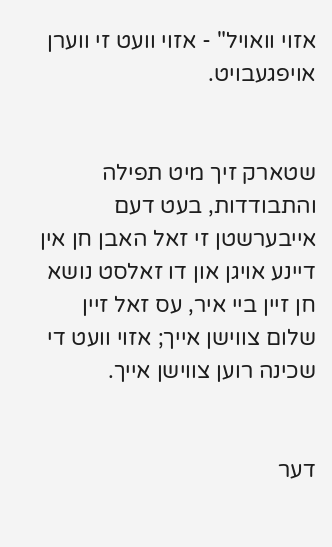אזוי וואויל" - אזוי וועט זי ווערן אויפגעבויט.


שטארק זיך מיט תפילה והתבודדות, בעט דעם אייבערשטן זי זאל האבן חן אין דיינע אויגן און דו זאלסט נושא חן זיין ביי איר, עס זאל זיין שלום צווישן אייך; אזוי וועט די שכינה רוען צווישן אייך.


דער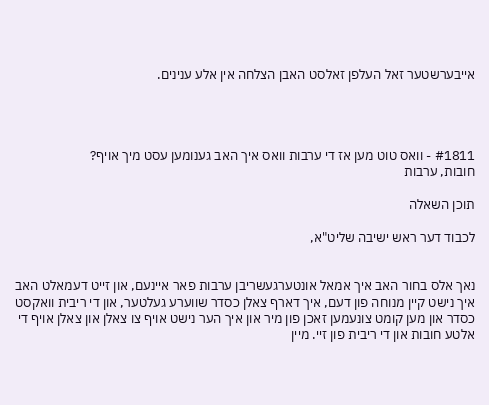אייבערשטער זאל העלפן זאלסט האבן הצלחה אין אלע ענינים.




#1811 - וואס טוט מען אז די ערבות וואס איך האב גענומען עסט מיך אויף?
חובות, ערבות

תוכן השאלה

לכבוד דער ראש ישיבה שליט"א,


נאך אלס בחור האב איך אמאל אונטערגעשריבן ערבות פאר איינעם, און זייט דעמאלט האב איך נישט קיין מנוחה פון דעם, איך דארף צאלן כסדר שווערע געלטער, און די ריבית וואקסט כסדר און מען קומט צונעמען זאכן פון מיר און איך הער נישט אויף צו צאלן און צאלן אויף די אלטע חובות און די ריבית פון זיי. מיין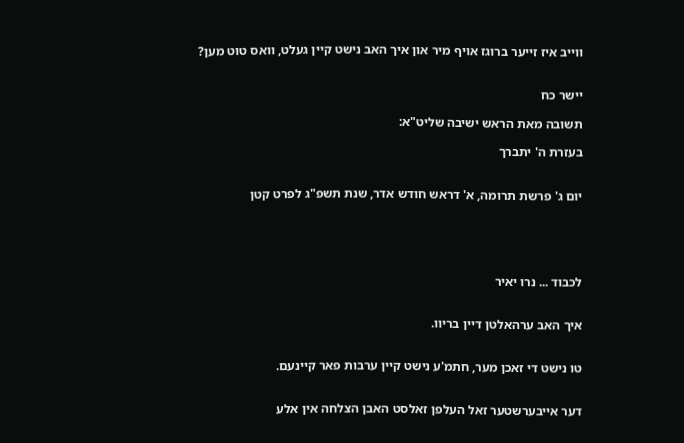ווייב איז זייער ברוגז אויף מיר און איך האב נישט קיין געלט, וואס טוט מען?


יישר כח

תשובה מאת הראש ישיבה שליט"א:

בעזרת ה' יתברך


יום ג' פרשת תרומה, א' דראש חודש אדר, שנת תשפ"ג לפרט קטן





לכבוד ... נרו יאיר


איך האב ערהאלטן דיין בריוו.


טו נישט די זאכן מער, חתמ'ע נישט קיין ערבות פאר קיינעם.


דער אייבערשטער זאל העלפן זאלסט האבן הצלחה אין אלע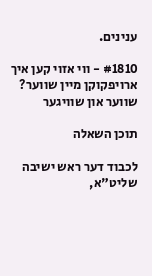ענינים.

#1810 - ווי אזוי קען איך ארויפקוקן מיין שווער?
שווער און שוויגער

תוכן השאלה

לכבוד דער ראש ישיבה שליט"א,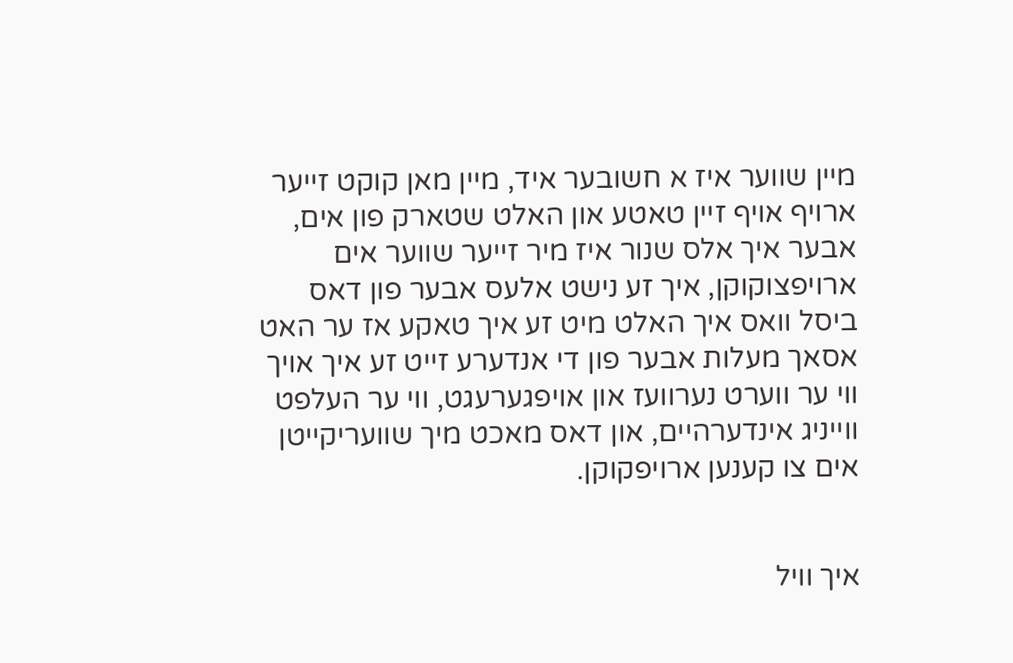מיין שווער איז א חשובער איד, מיין מאן קוקט זייער ארויף אויף זיין טאטע און האלט שטארק פון אים, אבער איך אלס שנור איז מיר זייער שווער אים ארויפצוקוקן, איך זע נישט אלעס אבער פון דאס ביסל וואס איך האלט מיט זע איך טאקע אז ער האט אסאך מעלות אבער פון די אנדערע זייט זע איך אויך ווי ער ווערט נערוועז און אויפגערעגט, ווי ער העלפט ווייניג אינדערהיים, און דאס מאכט מיך שוועריקייטן אים צו קענען ארויפקוקן.


איך וויל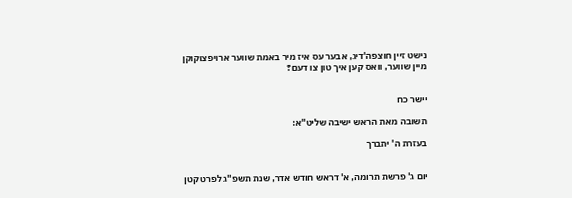נישט זיין חוצפה'דיג, אבער עס איז מיר באמת שווער ארויפצוקוקן מיין שווער, וואס קען איך טון צו דעם?


יישר כח

תשובה מאת הראש ישיבה שליט"א:

בעזרת ה' יתברך


יום ג' פרשת תרומה, א' דראש חודש אדר, שנת תשפ"ג לפרט קטן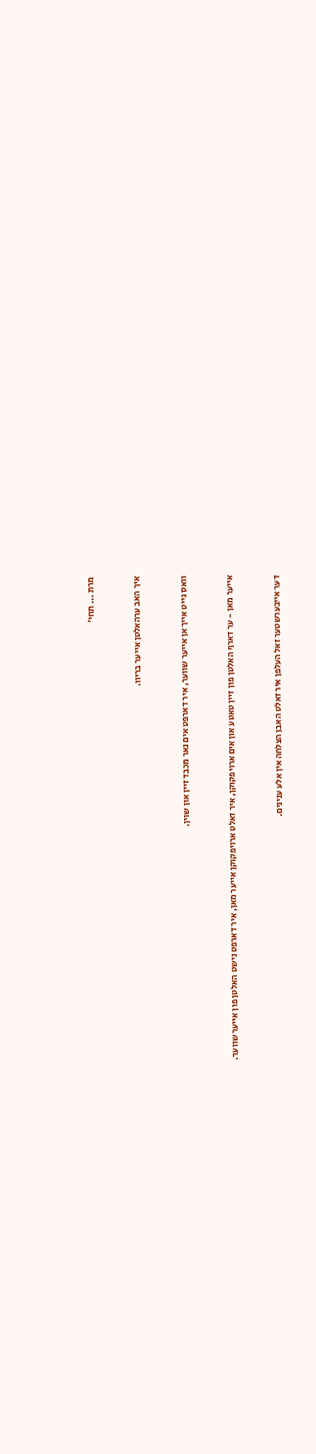מרת ... תחי'


איך האב ערהאלטן אייער בריוו.


וואס גייט אייך אן אייער שווער, איר דארפט אים נאר מכבד זיין און שוין.


אייער מאן - ער דארף האלטן פון זיין טאטע און אים ארויפקוקן, איר זאלט ארויפקוקן אייער מאן, איר דארפט נישט האלטן פון אייער שווער.


דער אייבערשטער זאל העלפן איר זאלט האבן הצלחה אין אלע ענינים.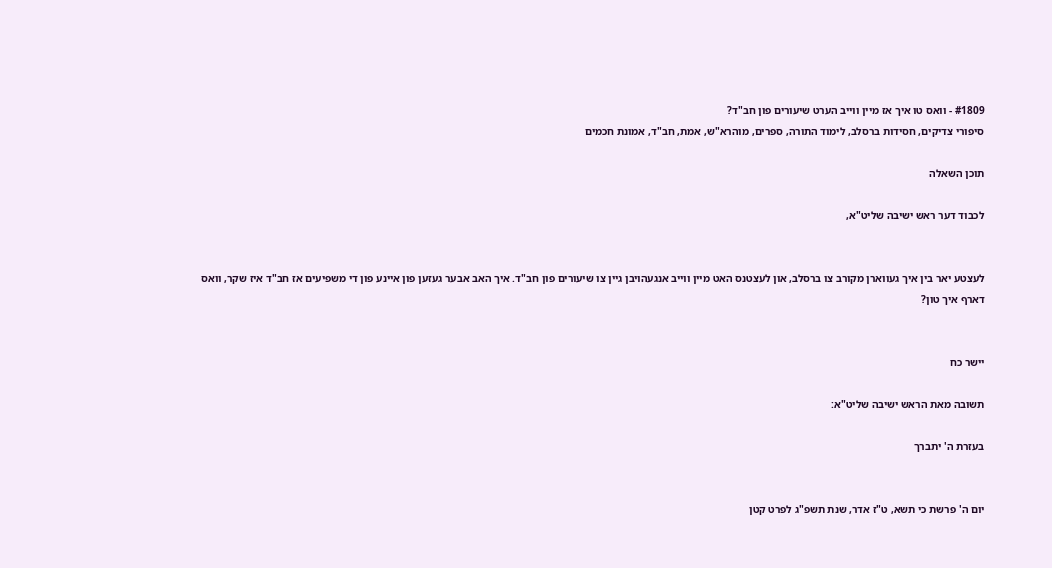#1809 - וואס טו איך אז מיין ווייב הערט שיעורים פון חב"ד?
סיפורי צדיקים, חסידות ברסלב, לימוד התורה, ספרים, מוהרא"ש, אמת, חב"ד, אמונת חכמים

תוכן השאלה

לכבוד דער ראש ישיבה שליט"א,


לעצטע יאר בין איך געווארן מקורב צו ברסלב, און לעצטנס האט מיין ווייב אנגעהויבן גיין צו שיעורים פון חב"ד. איך האב אבער געזען פון איינע פון די משפיעים אז חב"ד איז שקר, וואס דארף איך טון?


יישר כח

תשובה מאת הראש ישיבה שליט"א:

בעזרת ה' יתברך


יום ה' פרשת כי תשא, ט"ז אדר, שנת תשפ"ג לפרט קטן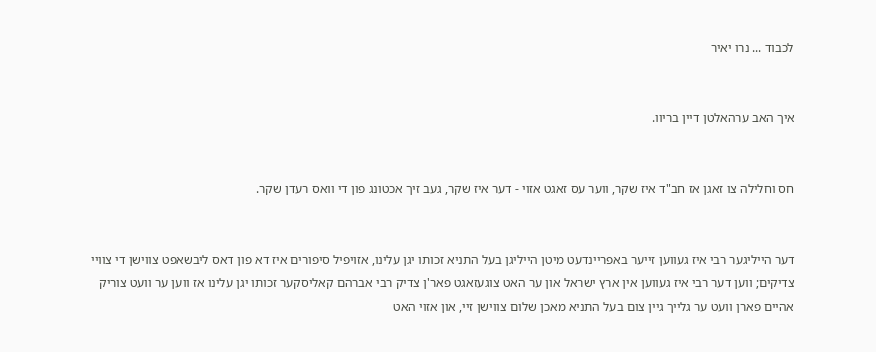לכבוד ... נרו יאיר


איך האב ערהאלטן דיין בריוו.


חס וחלילה צו זאגן אז חב"ד איז שקר, ווער עס זאגט אזוי - דער איז שקר, געב זיך אכטונג פון די וואס רעדן שקר.


דער הייליגער רבי איז געווען זייער באפריינדעט מיטן הייליגן בעל התניא זכותו יגן עלינו, אזויפיל סיפורים איז דא פון דאס ליבשאפט צווישן די צוויי צדיקים; ווען דער רבי איז געווען אין ארץ ישראל און ער האט צוגעזאגט פאר'ן צדיק רבי אברהם קאליסקער זכותו יגן עלינו אז ווען ער וועט צוריק אהיים פארן וועט ער גלייך גיין צום בעל התניא מאכן שלום צווישן זיי, און אזוי האט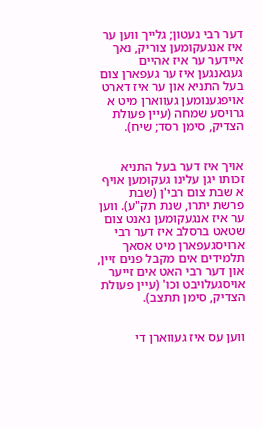דער רבי געטון; גלייך ווען ער איז אנגעקומען צוריק, נאך איידער ער איז אהיים געגאנגען איז ער געפארן צום בעל התניא און ער איז דארט אויפגענומען געווארן מיט א גרויסע שמחה (עיין פעולת הצדיק, סימן רסד; שיח).


אויך איז דער בעל התניא זכותו יגן עלינו געקומען אויף א שבת צום רבי'ן (שבת פרשת יתרו, שנת תק"ע). ווען ער איז אנגעקומען נאנט צום שטאט ברסלב איז דער רבי ארויסגעפארן מיט אסאך תלמידים אים מקבל פנים זיין, און דער רבי האט אים זייער אויסגעלויבט וכו' (עיין פעולת הצדיק, סימן תתצב).


ווען עס איז געווארן די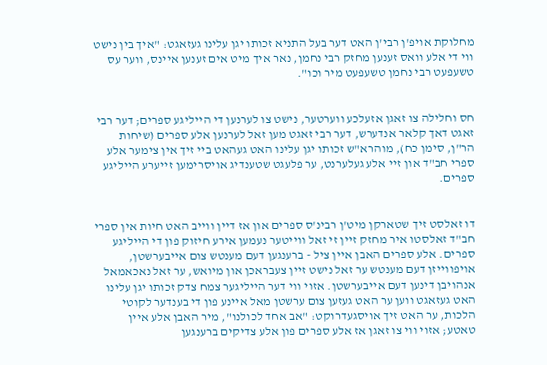מחלוקת אויפ'ן רבי'ן האט דער בעל התניא זכותו יגן עלינו געזאגט: "איך בין נישט ווי די אלע וואס זענען מחזק רבי נחמן, נאר איך מיט אים זענען איינס, ווער עס טשעפעט רבי נחמן טשעפעט מיר וכו".


חס וחלילה צו זאגן אזעלכע ווערטער, נישט צו לערנען די הייליגע ספרים; דער רבי זאגט דאך קלאר אנדערש, דער רבי זאגט מען זאל לערנען אלע ספרים (שיחות הר"ן, סימן כח), מוהרא"ש זכותו יגן עלינו האט געהאט ביי זיך אין צימער אלע ספרי חב"ד און זיי אלע געלערנט, ער פלעגט שטענדיג אויסרימען זייערע הייליגע ספרים.


דו זאלסט זיך שטארקן מיט'ן רבינ'ס ספרים און אז דיין ווייב האט חיות אין ספרי חב"ד זאלסטו איר מחזק זיין זי זאל ווייטער נעמען אירע חיזוק פון די הייליגע ספרים. אלע ספרים האבן איין ציל - ברענגען דעם מענטש צום אייבערשטן, אויפווייזן דעם מענטש ער זאל נישט זיין צעבראכן און מיואש, ער זאל נאכאמאל אנהויבן דינען דעם אייבערשטן. אזוי ווי דער הייליגער צמח צדק זכותו יגן עלינו האט געזאגט ווען ער האט געזען צום ערשטן מאל איינע פון די בענדער לקוטי הלכות, ער האט זיך אויסגעדרוקט: "אב אחד לכולנו", מיר האבן אלע איין טאטע; אזוי ווי צו זאגן אז אלע ספרים פון אלע צדיקים ברענגען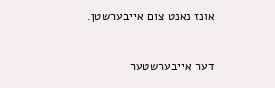אונז נאנט צום אייבערשטן.


דער אייבערשטער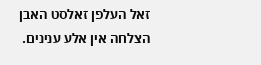זאל העלפן זאלסט האבן הצלחה אין אלע ענינים.